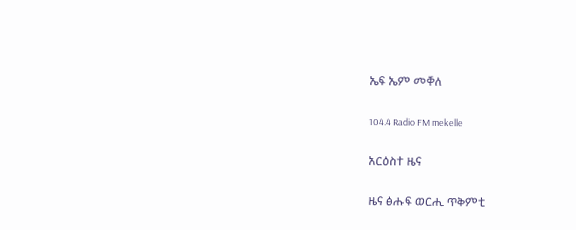ኤፍ ኤም መቐለ

104.4 Radio FM mekelle

አርዕስተ ዜና

ዜና ፅሑፍ ወርሒ ጥቅምቲ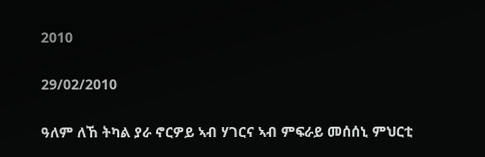2010

29/02/2010

ዓለም ለኸ ትካል ያራ ኖርዎይ ኣብ ሃገርና ኣብ ምፍራይ መሰሰኒ ምህርቲ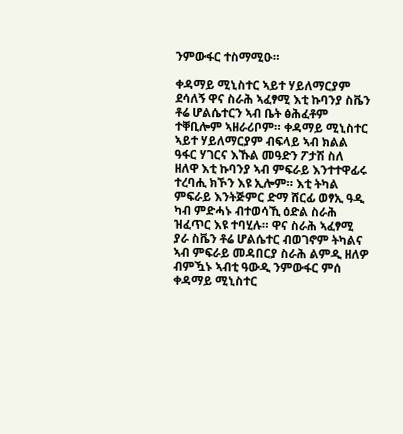ንምውፋር ተስማሚዑ።

ቀዳማይ ሚኒስተር ኣይተ ሃይለማርያም ደሳለኝ ዋና ስራሕ ኣፈፃሚ እቲ ኩባንያ ስቬን ቶሬ ሆልሴተርን ኣብ ቤት ፅሕፈቶም ተቐቢሎም ኣዘራሪቦም። ቀዳማይ ሚኒስተር ኣይተ ሃይለማርያም ብፍላይ ኣብ ክልል ዓፋር ሃገርና እኹል መዓድን ፖታሽ ስለ ዘለዋ እቲ ኩባንያ ኣብ ምፍራይ እንተተዋፊሩ ተረባሒ ክኾን እዩ ኢሎም። እቲ ትካል ምፍራይ እንትጅምር ድማ ሸርፊ ወፃኢ ዓዲ ካብ ምድሓኑ ብተወሳኺ ዕድል ስራሕ ዝፈጥር እዩ ተባሂሉ። ዋና ስራሕ ኣፈፃሚ ያራ ስቬን ቶሬ ሆልሴተር ብወገኖም ትካልና ኣብ ምፍራይ መዳበርያ ስራሕ ልምዲ ዘለዎ ብምዃኑ ኣብቲ ዓውዲ ንምውፋር ምሰ ቀዳማይ ሚኒስተር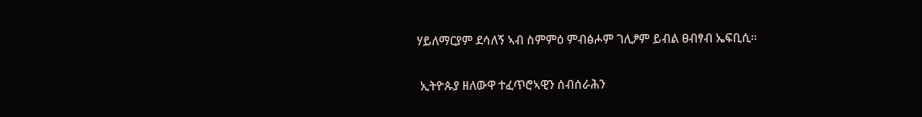ሃይለማርያም ደሳለኝ ኣብ ስምምዕ ምብፅሖም ገሊፆም ይብል ፀብፃብ ኤፍቢሲ።

 ኢትዮጱያ ዘለውዋ ተፈጥሮኣዊን ሰብሰራሕን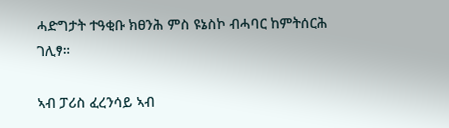ሓድግታት ተዓቂቡ ክፀንሕ ምስ ዩኔስኮ ብሓባር ከምትሰርሕ ገሊፃ።

ኣብ ፓሪስ ፈረንሳይ ኣብ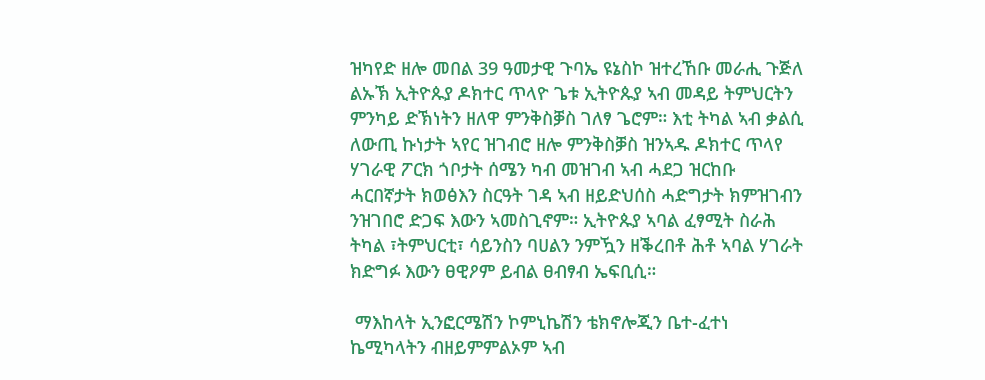ዝካየድ ዘሎ መበል 39 ዓመታዊ ጉባኤ ዩኔስኮ ዝተረኸቡ መራሒ ጉጅለ ልኡኽ ኢትዮጱያ ዶክተር ጥላዮ ጌቱ ኢትዮጱያ ኣብ መዳይ ትምህርትን ምንካይ ድኽነትን ዘለዋ ምንቅስቓስ ገለፃ ጌሮም። እቲ ትካል ኣብ ቃልሲ ለውጢ ኩነታት ኣየር ዝገብሮ ዘሎ ምንቅስቓስ ዝንኣዱ ዶክተር ጥላየ ሃገራዊ ፖርክ ጎቦታት ሰሜን ካብ መዝገብ ኣብ ሓደጋ ዝርከቡ ሓርበኛታት ክወፅእን ስርዓት ገዳ ኣብ ዘይድህሰስ ሓድግታት ክምዝገብን ንዝገበሮ ድጋፍ እውን ኣመስጊኖም። ኢትዮጱያ ኣባል ፈፃሚት ስራሕ ትካል ፣ትምህርቲ፣ ሳይንስን ባሀልን ንምዃን ዘቕረበቶ ሕቶ ኣባል ሃገራት ክድግፉ እውን ፀዊዖም ይብል ፀብፃብ ኤፍቢሲ።

 ማእከላት ኢንፎርሜሽን ኮምኒኬሽን ቴክኖሎጂን ቤተ-ፈተነ ኬሚካላትን ብዘይምምልኦም ኣብ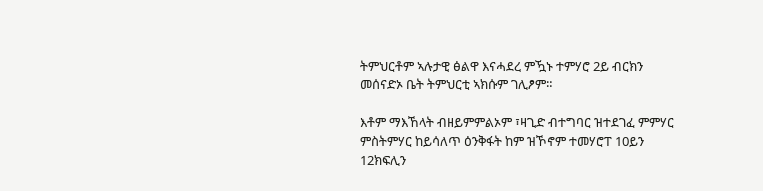ትምህርቶም ኣሉታዊ ፅልዋ እናሓደረ ምዃኑ ተምሃሮ 2ይ ብርክን መሰናድኦ ቤት ትምህርቲ ኣክሱም ገሊፆም።

እቶም ማእኸላት ብዘይምምልኦም ፣ዛጊድ ብተግባር ዝተደገፈ ምምሃር ምስትምሃር ከይሳለጥ ዕንቅፋት ከም ዝኾኖም ተመሃሮፐ 10ይን 12ክፍሊን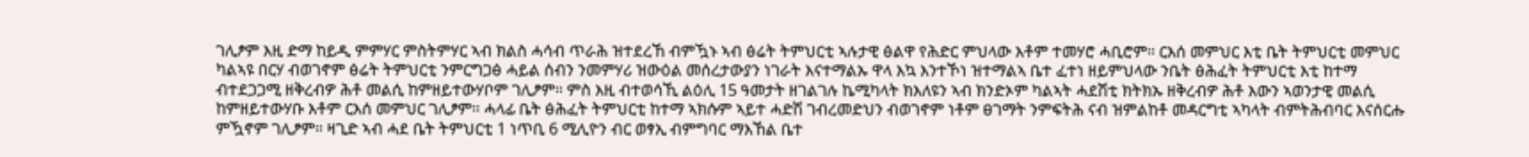ገሊፆም እዚ ድማ ከይዲ ምምሃር ምስትምሃር ኣብ ክልስ ሓሳብ ጥራሕ ዝተደረኸ ብምዃኑ ኣብ ፅሬት ትምህርቲ ኣሉታዊ ፅልዋ የሕድር ምህላው እቶም ተመሃሮ ሓቢሮም። ርእሰ መምህር እቲ ቤት ትምህርቲ መምህር ካልኣዩ በርሃ ብወገኖም ፅሬት ትምህርቲ ንምርግጋፅ ሓይል ሰብን ንመምሃሪ ዝውዕል መሰረታውያን ነገራት እናተማልኡ ዋላ እኳ እንተኾነ ዝተማልኣ ቤተ ፈተነ ዘይምህላው ንቤት ፅሕፈት ትምህርቲ እቲ ከተማ ብተደጋጋሚ ዘቅረብዎ ሕቶ መልሲ ከምዘይተውሃቦም ገሊፆም። ምስ እዚ ብተወሳኺ ልዕሊ 15 ዓመታት ዘገልገሉ ኬሚካላት ክእለዩን ኣብ ክንድኦም ካልኣት ሓደሽቲ ክትክኡ ዘቅረብዎ ሕቶ እውን ኣወንታዊ መልሲ ከምዘይተውሃቡ እቶም ርእሰ መምህር ገሊፆም። ሓላፊ ቤት ፅሕፈት ትምህርቲ ከተማ ኣክሱም ኣይተ ሓድሽ ገብረመድህን ብወገኖም ነቶም ፀገማት ንምፍትሕ ናብ ዝምልከቶ መዳርግቲ ኣካላት ብምትሕብባር እናሰርሑ ምዃኖም ገሊፆም። ዛጊድ ኣብ ሓደ ቤት ትምህርቲ 1 ነጥቢ 6 ሚሊዮን ብር ወፃኢ ብምግባር ማእኸል ቤተ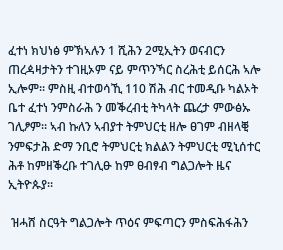ፈተነ ክህነፅ ምኽኣሉን 1 ሺሕን 2ሚኢትን ወናብርን ጠረዻዛታትን ተገዚኦም ናይ ምጥንኻር ስረሕቲ ይሰርሕ ኣሎ ኢሎም። ምስዚ ብተወሳኺ 110 ሽሕ ብር ተመዲቡ ካልኦት ቤተ ፈተነ ንምስራሕ ን መቕረብቲ ትካላት ጨረታ ምውፅኡ ገሊፆም። ኣብ ኩለን ኣብያተ ትምህርቲ ዘሎ ፀገም ብዘላቒ ንምፍታሕ ድማ ንቢሮ ትምህርቲ ክልልን ትምህርቲ ሚኒሰተር ሕቶ ከምዘቕረቡ ተገሊፁ ከም ፀብፃብ ግልጋሎት ዜና ኢትዮጱያ።

 ዝሓሸ ስርዓት ግልጋሎት ጥዕና ምፍጣርን ምስፍሕፋሕን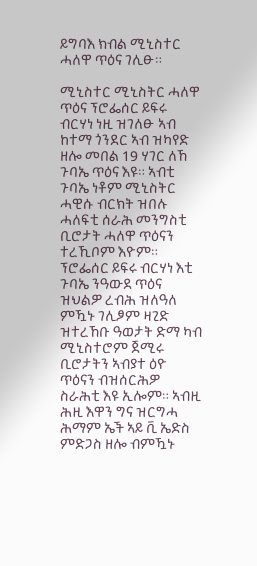ይግባእ ክብል ሚኒስተር ሓለዋ ጥዕና ገሊፁ።

ሚኒስተር ሚኒስትር ሓለዋ ጥዕና ፕሮፌሰር ይፍሩ ብርሃነ ነዚ ዝገለፁ ኣብ ከተማ ጎንደር ኣብ ዝካየድ ዘሎ መበል 19 ሃገር ለኸ ጉባኤ ጥዕና እዩ። ኣብቲ ጉባኤ ነቶም ሚኒስትር ሓዊሱ ብርክት ዝበሉ ሓለፍቲ ሰራሕ መንግስቲ ቢሮታት ሓለዋ ጥዕናን ተረኺቦም እዮም። ፕሮፌሰር ይፍሩ ብርሃነ እቲ ጉባኤ ንዓውደ ጥዕና ዝህልዎ ረብሕ ዝለዓለ ምዃኑ ገሊፆም ዛጊድ ዝተረኸቡ ዓወታት ድማ ካብ ሚኒስተሮም ጀሚሩ ቢሮታትን ኣብያተ ዕዮ ጥዕናን ብዝሰርሕዎ ስራሕቲ እዩ ኢሎም። ኣብዚ ሕዚ እዋን ግና ዝርግሓ ሕማም ኤች ኣይ ቪ ኤድስ ምድጋስ ዘሎ ብምዃኑ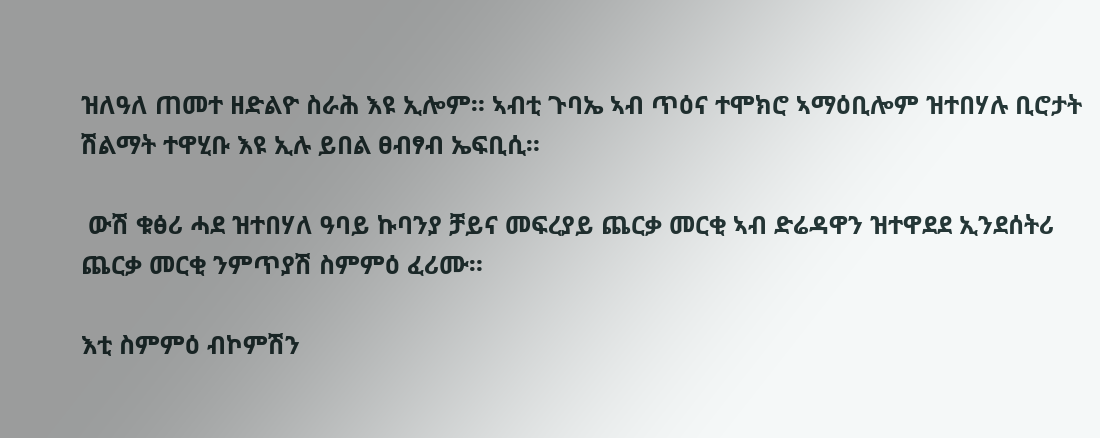ዝለዓለ ጠመተ ዘድልዮ ስራሕ እዩ ኢሎም። ኣብቲ ጉባኤ ኣብ ጥዕና ተሞክሮ ኣማዕቢሎም ዝተበሃሉ ቢሮታት ሽልማት ተዋሂቡ እዩ ኢሉ ይበል ፀብፃብ ኤፍቢሲ።

 ውሽ ቁፅሪ ሓደ ዝተበሃለ ዓባይ ኩባንያ ቻይና መፍረያይ ጨርቃ መርቂ ኣብ ድሬዳዋን ዝተዋደደ ኢንደሰትሪ ጨርቃ መርቂ ንምጥያሽ ስምምዕ ፈሪሙ።

እቲ ስምምዕ ብኮምሽን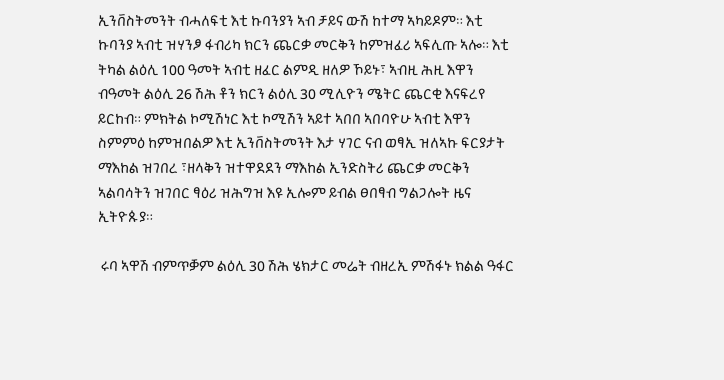ኢንቨስትመንት ብሓለፍቲ እቲ ኩባንያን ኣብ ቻይና ውሽ ከተማ ኣካይዶም። እቲ ኩባንያ ኣብቲ ዝሃንፆ ፋብሪካ ክርን ጨርቃ መርቅን ከምዝፈሪ ኣፍሊጡ ኣሎ። እቲ ትካል ልዕሊ 100 ዓመት ኣብቲ ዘፈር ልምዲ ዘለዎ ኾይኑ፣ ኣብዚ ሕዚ እዋን ብዓመት ልዕሊ 26 ሽሕ ቶን ክርን ልዕሊ 30 ሚሊዮን ሜትር ጨርቂ እናፍረየ ይርከብ። ምክትል ኮሚሽነር እቲ ኮሚሽን ኣይተ ኣበበ ኣበባዮሁ ኣብቲ እዋን ስምምዕ ከምዝበልዎ እቲ ኢንቨስትመንት እታ ሃገር ናብ ወፃኢ ዝለኣኩ ፍርያታት ማእከል ዝገበረ ፣ዘላቅን ዝተዋደደን ማእከል ኢንድስትሪ ጨርቃ መርቅን ኣልባሳትን ዝገበር ፃዕሪ ዝሕግዝ እዩ ኢሎም ይብል ፀበፃብ ግልጋሎት ዜና ኢትዮጱያ።

 ሩባ ኣዋሽ ብምጥቓም ልዕሊ 30 ሽሕ ሄክታር መሬት ብዘረኢ ምሽፋኑ ክልል ዓፋር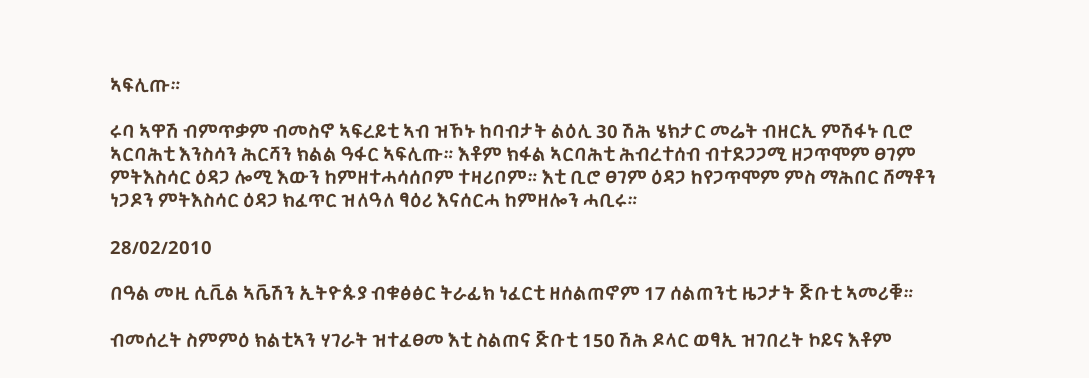ኣፍሊጡ።

ሩባ ኣዋሽ ብምጥቃም ብመስኖ ኣፍረይቲ ኣብ ዝኾኑ ከባብታት ልዕሊ 30 ሽሕ ሄክታር መሬት ብዘርኢ ምሽፋኑ ቢሮ ኣርባሕቲ እንስሳን ሕርሻን ክልል ዓፋር ኣፍሊጡ። እቶም ክፋል ኣርባሕቲ ሕብረተሰብ ብተደጋጋሚ ዘጋጥሞም ፀገም ምትእስሳር ዕዳጋ ሎሚ እውን ከምዘተሓሳሰቦም ተዛሪቦም። እቲ ቢሮ ፀገም ዕዳጋ ከየጋጥሞም ምስ ማሕበር ሸማቶን ነጋዶን ምትእስሳር ዕዳጋ ክፈጥር ዝለዓለ ፃዕሪ እናሰርሓ ከምዘሎን ሓቢሩ።

28/02/2010

በዓል መዚ ሲቪል ኣቬሽን ኢትዮጱያ ብቁፅፅር ትራፊክ ነፈርቲ ዘሰልጠኖም 17 ሰልጠንቲ ዜጋታት ጅቡቲ ኣመሪቑ።

ብመሰረት ስምምዕ ክልቲኣን ሃገራት ዝተፈፀመ እቲ ስልጠና ጅቡቲ 150 ሽሕ ዶላር ወፃኢ ዝገበረት ኮይና እቶም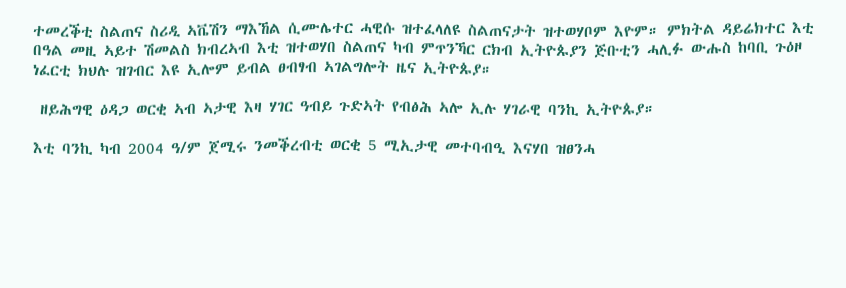ተመረቕቲ ስልጠና ስሪዲ ኣቬሽን ማእኸል ሲሙሌተር ሓዊሱ ዝተፈላለዩ ስልጠናታት ዝተወሃቦም እዮም። ምክትል ዳይሬክተር እቲ በዓል መዚ ኣይተ ሽመልስ ክብረኣብ እቲ ዝተወሃበ ስልጠና ካብ ምጥንኻር ርክብ ኢትዮጱያን ጅቡቲን ሓሊፉ ውሑስ ከባቢ ጉዕዞ ነፈርቲ ክህሉ ዝገብር እዩ ኢሎም ይብል ፀብፃብ ኣገልግሎት ዜና ኢትዮጱያ።

 ዘይሕግዊ ዕዳጋ ወርቂ ኣብ ኣታዊ እዛ ሃገር ዓብይ ጉድኣት የብፅሕ ኣሎ ኢሉ ሃገራዊ ባንኪ ኢትዮጱያ።

እቲ ባንኪ ካብ 2004 ዓ/ም ጀሚሩ ንመቕረብቲ ወርቂ 5 ሚኢታዊ መተባብዒ እናሃበ ዝፀንሓ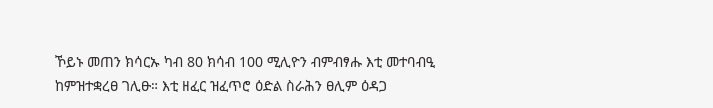ኾይኑ መጠን ክሳርኡ ካብ 80 ክሳብ 100 ሚሊዮን ብምብፃሑ እቲ መተባብዒ ከምዝተቋረፀ ገሊፁ። እቲ ዘፈር ዝፈጥሮ ዕድል ስራሕን ፀሊም ዕዳጋ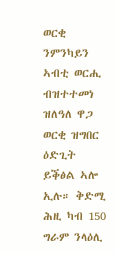ወርቂ ንምንካይን ኣብቲ ወርሒ ብዝተተመነ ዝለዓለ ዋጋ ወርቂ ዝግበር ዕድጊት ይቕፅል ኣሎ ኢሉ። ቅድሚ ሕዚ ካብ 150 ግራም ንላዕሊ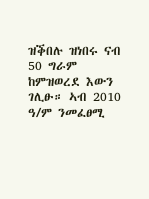ዝቕበሉ ዝነበሩ ናብ 50 ግራም ከምዝወረደ እውን ገሊፁ። ኣብ 2010 ዓ/ም ንመፈፀሚ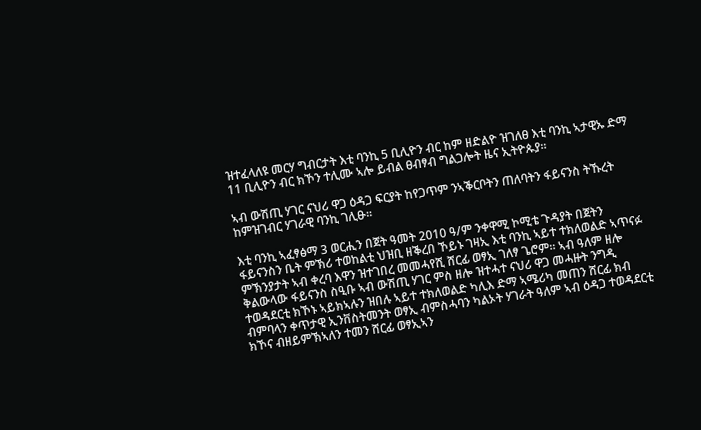ዝተፈላለዩ መርሃ ግብርታት እቲ ባንኪ 5 ቢሊዮን ብር ከም ዘድልዮ ዝገለፀ እቲ ባንኪ ኣታዊኡ ድማ 11 ቢሊዮን ብር ክኾን ተሊሙ ኣሎ ይብል ፀብፃብ ግልጋሎት ዜና ኢትዮጱያ።

ኣብ ውሽጢ ሃገር ናህሪ ዋጋ ዕዳጋ ፍርያት ከየጋጥም ንኣቕርቦትን ጠለባትን ፋይናንስ ትኹረት ከምዝገብር ሃገራዊ ባንኪ ገሊፁ።

እቲ ባንኪ ኣፈፃፅማ 3 ወርሒን በጀት ዓመት 2010 ዓ/ም ንቀዋሚ ኮሚቴ ጉዳያት በጀትን ፋይናንስን ቤት ምኽሪ ተወከልቲ ህዝቢ ዘቕረበ ኾይኑ ገዛኢ እቲ ባንኪ ኣይተ ተክለወልድ ኣጥናፉ ምኽንያታት ኣብ ቀረባ እዋን ዝተገበረ መመሓየሺ ሸርፊ ወፃኢ ገለፃ ጌሮም። ኣብ ዓለም ዘሎ ቅልውላው ፋይናንስ ስዒቡ ኣብ ውሽጢ ሃገር ምስ ዘሎ ዝተሓተ ናህሪ ዋጋ መሓዙት ንግዲ ተወዳደርቲ ክኾኑ ኣይክኣሉን ዝበሉ ኣይተ ተክለወልድ ካሊእ ድማ ኣሜሪካ መጠን ሸርፊ ክብ ብምባላን ቀጥታዊ ኢንቨስትመንት ወፃኢ ብምስሓባን ካልኦት ሃገራት ዓለም ኣብ ዕዳጋ ተወዳደርቲ ክኾና ብዘይምኽኣለን ተመን ሸርፊ ወፃኢኣን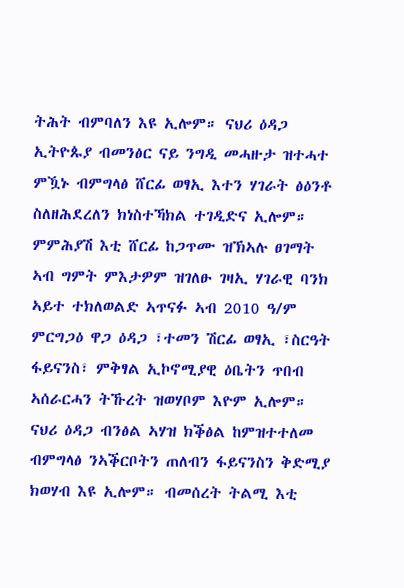ትሕት ብምባለን እዩ ኢሎም። ናህሪ ዕዳጋ ኢትዮጱያ ብመንፅር ናይ ንግዲ መሓዙታ ዝተሓተ ምዃኑ ብምግላፅ ሸርፊ ወፃኢ እተን ሃገራት ፅዕንቶ ስለዘሕደረለን ክነስተኻክል ተገዲድና ኢሎም። ምምሕያሽ እቲ ሸርፊ ከጋጥሙ ዝኽኣሉ ፀገማት ኣብ ግምት ምእታዎም ዝገለፁ ገዛኢ ሃገራዊ ባንክ ኣይተ ተክለወልድ ኣጥናፉ ኣብ 2010 ዓ/ም ምርግጋዕ ዋጋ ዕዳጋ ፣ተመን ሽርፊ ወፃኢ ፣ስርዓት ፋይናንስ፣ ምቅፃል ኢኮኖሚያዊ ዕቤትን ጥበብ ኣሰራርሓን ትኹረት ዝወሃቦም እዮም ኢሎም። ናህሪ ዕዳጋ ብንፅል ኣሃዝ ክቕፅል ከምዝተተለመ ብምግላፅ ንኣቕርቦትን ጠለብን ፋይናንስን ቅድሚያ ክወሃብ እዩ ኢሎም። ብመሰረት ትልሚ እቲ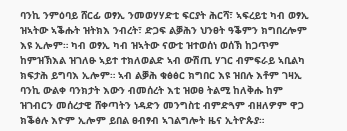ባንኪ ንምዕባይ ሸርፊ ወፃኢ ንመወሃሃድቲ ፍርያት ሕርሻ፣ ኣፍረይቲ ካብ ወፃኢ ዝኣትው ኣቕሑት ዝትክእ ንብረት፣ ድጋፍ ልቓሕን ህንፀት ዓቕምን ክግበረሎም እዩ ኢሎም። ካብ ወፃኢ ካብ ዝኣትው ናውቲ ዝተወሰነ ወሰኽ ከጋጥም ከምዝኽእል ዝገለፁ ኣይተ ተክለወልድ ኣብ ውሽጢ ሃገር ብምፍራይ ኣቢልካ ክፍታሕ ይግባእ ኢሎም። ኣብ ልቓሕ ቁፅፅር ክግበር እዩ ዝበሉ እቶም ገዛኢ ባንኪ ውልቀ ባንክታት እውን ብመሰረት እቲ ዝወፀ ትልሚ ከለቅሑ ከም ዝገብርን መሰረታዊ ሸቀጣትን ነዳድን መንግስቲ ብምድጓም ብዘለዎም ዋጋ ክቕፅሉ እዮም ኢሎም ይበል ፀብፃብ ኣገልግሎት ዜና ኢትዮጱያ።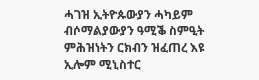ሓገዝ ኢትዮጱውያን ሓካይም ብሶማልያውያን ዓሚቕ ስምዒት ምሕዝነትን ርክብን ዝፈጠረ እዩ ኢሎም ሚኒስተር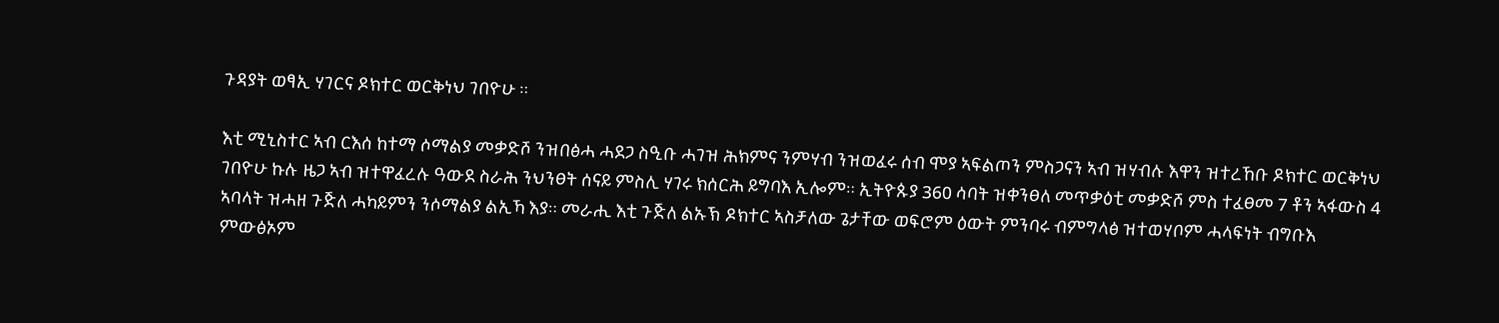ጉዳያት ወፃኢ ሃገርና ዶክተር ወርቅነህ ገበዮሁ ።

እቲ ሚኒስተር ኣብ ርእሰ ከተማ ሶማልያ መቃድሾ ንዝበፅሓ ሓደጋ ስዒቡ ሓገዝ ሕክምና ንምሃብ ንዝወፈሩ ሰብ ሞያ ኣፍልጦን ምስጋናን ኣብ ዝሃብሉ እዋን ዝተረኸቡ ዶክተር ወርቅነህ ገበዮሁ ኩሉ ዜጋ ኣብ ዝተዋፈረሉ ዓውደ ስራሕ ንህንፀት ሰናይ ምስሊ ሃገሩ ክሰርሕ ይግባእ ኢሎም። ኢትዮጱያ 360 ሳባት ዝቀንፀለ መጥቃዕቲ መቃድሾ ምስ ተፈፀመ 7 ቶን ኣፋውስ 4 ኣባላት ዝሓዘ ጉጅለ ሓካይምን ንሶማልያ ልኢኻ እያ። መራሒ እቲ ጉጅለ ልኡኽ ዶክተር ኣስቻለው ጌታቸው ወፍሮም ዕውት ምንባሩ ብምግላፅ ዝተወሃቦም ሓላፍነት ብግቡእ ምውፅኦም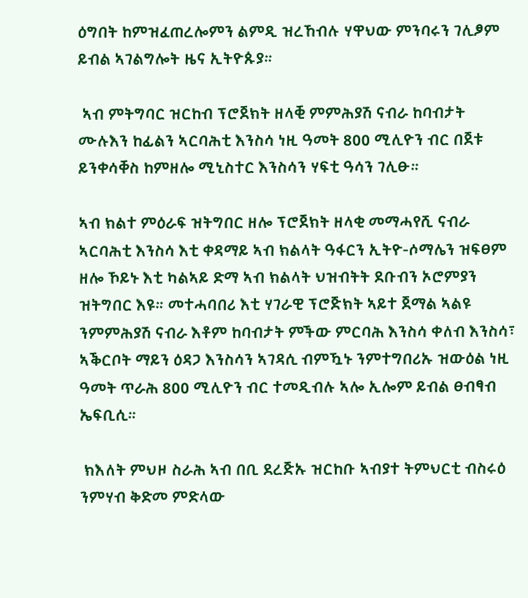ዕግበት ከምዝፈጠረሎምን ልምዲ ዝረኸብሉ ሃዋህው ምንባሩን ገሊፆም ይብል ኣገልግሎት ዜና ኢትዮጱያ።

 ኣብ ምትግባር ዝርከብ ፕሮጀክት ዘላቒ ምምሕያሽ ናብራ ከባብታት ሙሉእን ከፊልን ኣርባሕቲ እንስሳ ነዚ ዓመት 800 ሚሊዮን ብር በጀቱ ይንቀሳቐስ ከምዘሎ ሚኒስተር እንስሳን ሃፍቲ ዓሳን ገሊፁ።

ኣብ ክልተ ምዕራፍ ዝትግበር ዘሎ ፕሮጀክት ዘላቂ መማሓየሺ ናብራ ኣርባሕቲ እንስሳ እቲ ቀዳማይ ኣብ ክልላት ዓፋርን ኢትዮ-ሶማሌን ዝፍፀም ዘሎ ኾይኑ እቲ ካልኣይ ድማ ኣብ ክልላት ህዝብትት ደቡብን ኦሮምያን ዝትግበር እዩ። መተሓባበሪ እቲ ሃገራዊ ፕሮጅክት ኣይተ ጀማል ኣልዩ ንምምሕያሽ ናብራ እቶም ከባብታት ምችው ምርባሕ እንስሳ ቀለብ እንስሳ፣ ኣቕርቦት ማይን ዕዳጋ እንስሳን ኣገዳሲ ብምዃኑ ንምተግበሪኡ ዝውዕል ነዚ ዓመት ጥራሕ 800 ሚሊዮን ብር ተመዲብሉ ኣሎ ኢሎም ይብል ፀብፃብ ኤፍቢሲ።

 ክእለት ምህዞ ስራሕ ኣብ በቢ ደረጅኡ ዝርከቡ ኣብያተ ትምህርቲ ብስሩዕ ንምሃብ ቅድመ ምድላው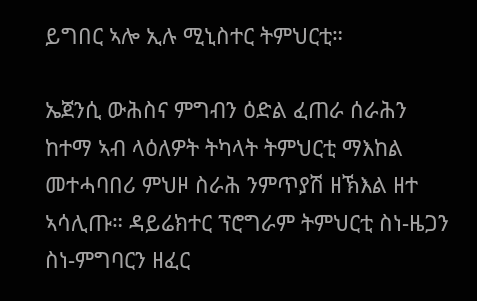ይግበር ኣሎ ኢሉ ሚኒስተር ትምህርቲ።

ኤጀንሲ ውሕስና ምግብን ዕድል ፈጠራ ሰራሕን ከተማ ኣብ ላዕለዎት ትካላት ትምህርቲ ማእከል መተሓባበሪ ምህዞ ስራሕ ንምጥያሽ ዘኽእል ዘተ ኣሳሊጡ። ዳይሬክተር ፕሮግራም ትምህርቲ ስነ-ዜጋን ስነ-ምግባርን ዘፈር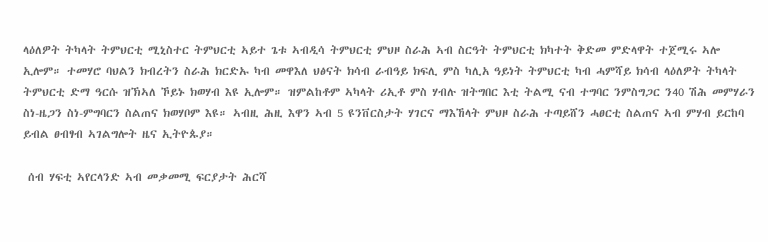ላዕለዎት ትካላት ትምህርቲ ሚኒስተር ትምህርቲ ኣይተ ጌቱ ኣብዲሳ ትምህርቲ ምህዞ ስራሕ ኣብ ስርዓት ትምህርቲ ክካተት ቅድመ ምድላዋት ተጀሚሩ ኣሎ ኢሎም። ተመሃሮ ባህልን ክብረትን ስራሕ ክርድኡ ካብ መዋእለ ህፅናት ክሳብ ራብዓይ ክፍሊ ምስ ካሊአ ዓይነት ትምህርቲ ካብ ሓምሻይ ክሳብ ላዕለዎት ትካላት ትምህርቲ ድማ ዓርሱ ዝኽኣለ ኾይኑ ክወሃብ እዩ ኢሎም። ዝምልከቶም ኣካላት ሪኢቶ ምስ ሃብሉ ዝትግበር እቲ ትልሚ ናብ ተግባር ንምስግጋር ን40 ሽሕ መምሃራን ስነ-ዜጋን ስነ-ምግባርን ስልጠና ክወሃቦም እዩ። ኣብዚ ሕዚ እዋን ኣብ 5 ዩንቨርስታት ሃገርና ማእኸላት ምህዞ ስራሕ ተጣይሸን ሓፀርቲ ስልጠና ኣብ ምሃብ ይርከባ ይብል ፀብፃብ ኣገልግሎት ዜና ኢትዮጱያ።

 ሰብ ሃፍቲ ኣየርላንድ ኣብ መቃመሚ ፍርያታት ሕርሻ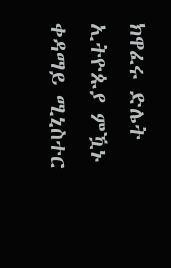ክዋፈሩ ድሌት ኢትዮጱያ ምዃኑ ቀዳማይ ሚኒስተር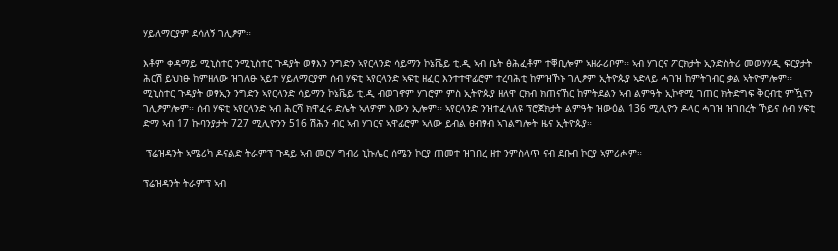ሃይለማርያም ደሳለኝ ገሊፆም።

እቶም ቀዳማይ ሚኒስተር ንሚኒስተር ጉዳያት ወፃእን ንግድን ኣየርላንድ ሳይማን ኮኔቬይ ቲ.ዲ ኣብ ቤት ፅሕፈቶም ተቐቢሎም ኣዘራሪቦም። ኣብ ሃገርና ፖርክታት ኢንድስትሪ መወሃሃዲ ፍርያታት ሕርሽ ይህነፁ ከምዘለው ዝገለፁ ኣይተ ሃይለማርያም ሰብ ሃፍቲ ኣየርላንድ ኣፍቲ ዘፈር እንተተዋፊሮም ተረባሕቲ ከምዝኾኑ ገሊፆም ኢትዮጱያ ኣድላይ ሓገዝ ከምትገብር ቃል ኣትዮምሎም። ሚኒስተር ጉዳያት ወፃኢን ንግድን ኣየርላንድ ሳይማን ኮኔቬይ ቲ.ዲ ብወገኖም ሃገሮም ምስ ኢትዮጱያ ዘለዋ ርክብ ክጠናኸር ከምትደልን ኣብ ልምዓት ኢኮኖሚ ገጠር ክትድግፍ ቅርብቲ ምዃናን ገሊፆምሎም። ሰብ ሃፍቲ ኣየርላንድ ኣብ ሕርሻ ክዋፈሩ ድሌት ኣለዎም እውን ኢሎም። ኣየርላንድ ንዝተፈላለዩ ፕሮጀክታት ልምዓት ዝውዕል 136 ሚሊዮን ዶላር ሓገዝ ዝገበረት ኾይና ሰብ ሃፍቲ ድማ ኣብ 17 ኩባንያታት 727 ሚሊዮንን 516 ሽሕን ብር ኣብ ሃገርና ኣዋፊሮም ኣለው ይብል ፀብፃብ ኣገልግሎት ዜና ኢትዮጱያ።

 ፕሬዝዳንት ኣሜሪካ ዶናልድ ትራምፕ ጉዳይ ኣብ መርሃ ግብሪ ኒኩሌር ሰሜን ኮርያ ጠመተ ዝገበረ ዘተ ንምስላጥ ናብ ደቡብ ኮርያ ኣምሪሖም።

ፕሬዝዳንት ትራምፕ ኣብ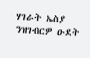ሃገራት ኤስያ ንዝገብርዎ ዑደት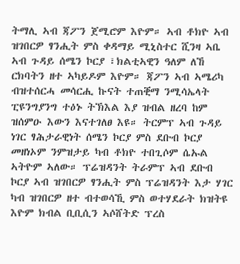ትማሊ ኣብ ጃፖን ጀሚሮም እዮም። ኣብ ቶክዮ ኣብ ዝገበርዎ ፃንሒት ምስ ቀዳማይ ሚኒስተር ሺንዛ ኣቤ ኣብ ጉዳይ ሰሜን ኮርያ ፣ክልቲኣዊን ዓለም ለኸ ርክባትን ዘተ ኣካይዶም እዮም። ጃፖን ኣብ ኣሜሪካ ብዝተሰርሓ መሳርሒ ኩናት ተጠቒማ ንሚሳኤላት ፒዩንግያንግ ተዕኑ ትኽእል እያ ዝብል ዘረባ ከም ዝሰምዑ እውን እናተገለፀ እዩ። ትርምፕ ኣብ ጉዳይ ነገር ፃሕታራዊነት ሰሜን ኮርያ ምስ ደቡብ ኮርያ መዘነኦም ንምዝታይ ካብ ቶክዮ ተበጊሶም ሴኡል ኣትዮም ኣለው። ፕሬዝዳንት ትራምፕ ኣብ ደቡብ ኮርያ ኣብ ዝገበርዎ ፃንሒት ምስ ፕሬዝዳንት እታ ሃገር ካብ ዝገበርዎ ዘተ ብተወሳኺ ምስ ወተሃደራት ክዝትዩ እዮም ክብል ቢቢሲን ኣሶሸትድ ፕረስ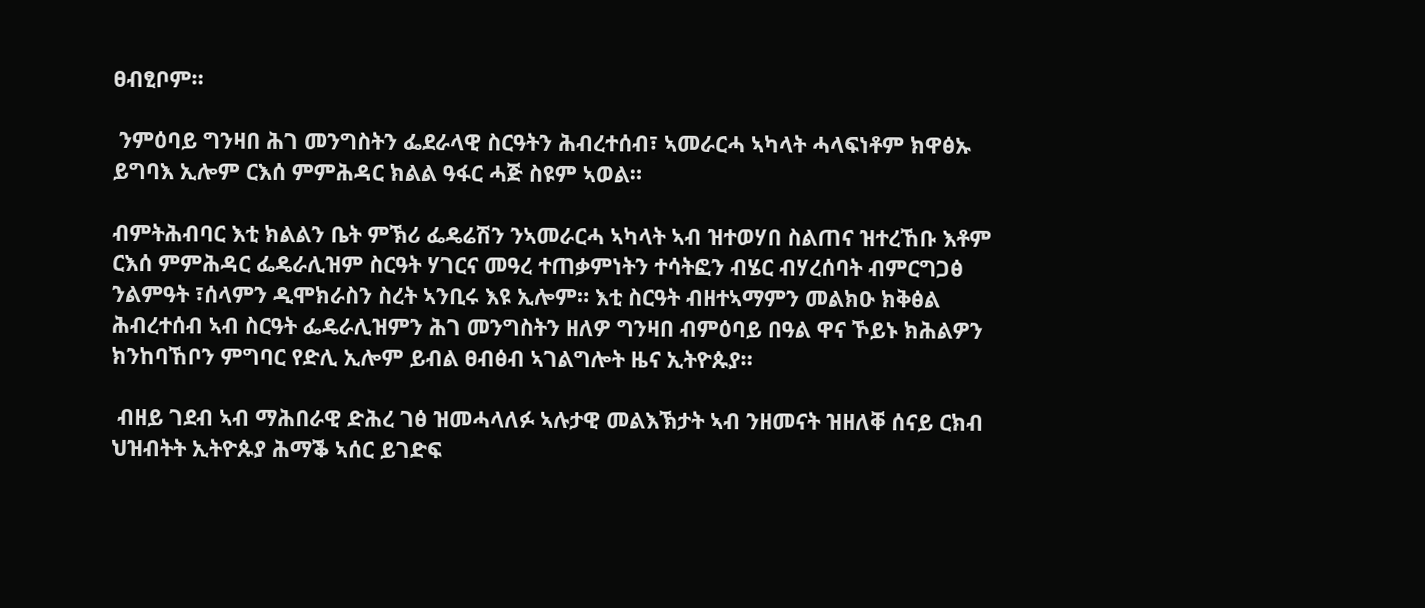ፀብፂቦም።

 ንምዕባይ ግንዛበ ሕገ መንግስትን ፌደራላዊ ስርዓትን ሕብረተሰብ፣ ኣመራርሓ ኣካላት ሓላፍነቶም ክዋፅኡ ይግባእ ኢሎም ርእሰ ምምሕዳር ክልል ዓፋር ሓጅ ስዩም ኣወል።

ብምትሕብባር እቲ ክልልን ቤት ምኽሪ ፌዴሬሽን ንኣመራርሓ ኣካላት ኣብ ዝተወሃበ ስልጠና ዝተረኸቡ እቶም ርእሰ ምምሕዳር ፌዴራሊዝም ስርዓት ሃገርና መዓረ ተጠቃምነትን ተሳትፎን ብሄር ብሃረሰባት ብምርግጋፅ ንልምዓት ፣ሰላምን ዲሞክራስን ስረት ኣንቢሩ እዩ ኢሎም። እቲ ስርዓት ብዘተኣማምን መልክዑ ክቅፅል ሕብረተሰብ ኣብ ስርዓት ፌዴራሊዝምን ሕገ መንግስትን ዘለዎ ግንዛበ ብምዕባይ በዓል ዋና ኾይኑ ክሕልዎን ክንከባኸቦን ምግባር የድሊ ኢሎም ይብል ፀብፅብ ኣገልግሎት ዜና ኢትዮጱያ።

 ብዘይ ገደብ ኣብ ማሕበራዊ ድሕረ ገፅ ዝመሓላለፉ ኣሉታዊ መልእኽታት ኣብ ንዘመናት ዝዘለቐ ሰናይ ርክብ ህዝብትት ኢትዮጱያ ሕማቕ ኣሰር ይገድፍ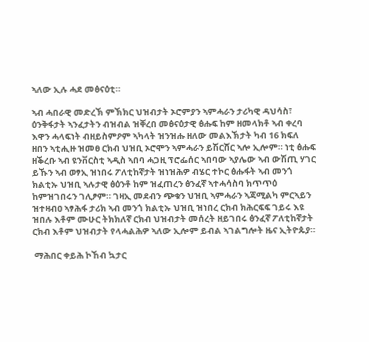ኣለው ኢሉ ሓደ መፅናዕቲ።

ኣብ ሓበራዊ መድረኽ ምኽክር ህዝብታት ኦሮምያን ኣምሓራን ታሪካዊ ዳህሳስ፣ ዕንቅፋታት ኣንፈታትን ብዝብል ዝቐረበ መፅናዕታዊ ፅሑፍ ከም ዘመላክቶ ኣብ ቀረባ እዋን ሓላፍነት ብዘይስምዖም ኣካላት ዝንዝሑ ዘለው መልእኽታት ካብ 16 ክፍለ ዘበን ኣቲሒዙ ዝመፀ ርክብ ህዝቢ ኦሮሞን ኣምሓራን ይሽርሸር ኣሎ ኢሎም። ነቲ ፅሑፍ ዘቕረቡ ኣብ ዩንቨርስቲ ኣዲስ ኣበባ ሓጋዚ ፕሮፌሰር ኣበባው ኣያሌው ኣብ ውሽጢ ሃገር ይኹን ኣብ ወፃኢ ዝነበሩ ፖለቲከኛታት ዝነዝሕዎ ብሄር ተኮር ፅሑፋት ኣብ መንጎ ክልቲኡ ህዝቢ ኣሉታዊ ፅዕንቶ ከም ዝፈጠረን ፅንፈኛ ኣተሓሳስባ ክጥጥዕ ከምዝገበሩን ገሊፆም። ገዛኢ መደብን ጭቁን ህዝቢ ኣምሓራን ኣጃሚልካ ምርኣይን ዝተዛብዐ ኣፃሕፋ ታሪክ ኣብ መንጎ ክልቲኡ ህዝቢ ዝነበረ ርክብ ክሕርፍፍ ገይሩ እዩ ዝበሉ እቶም ሙሁር ትክክለኛ ርክብ ህዝብታት መሰረት ዘይገበሩ ፅንፈኛ ፖለቲከኛታት ርክብ እቶም ህዝብታት የላሓልሕዎ ኣለው ኢሎም ይብል ኣገልግሎት ዜና ኢትዮጱያ።

 ማሕበር ቀይሕ ኮኸብ ኳታር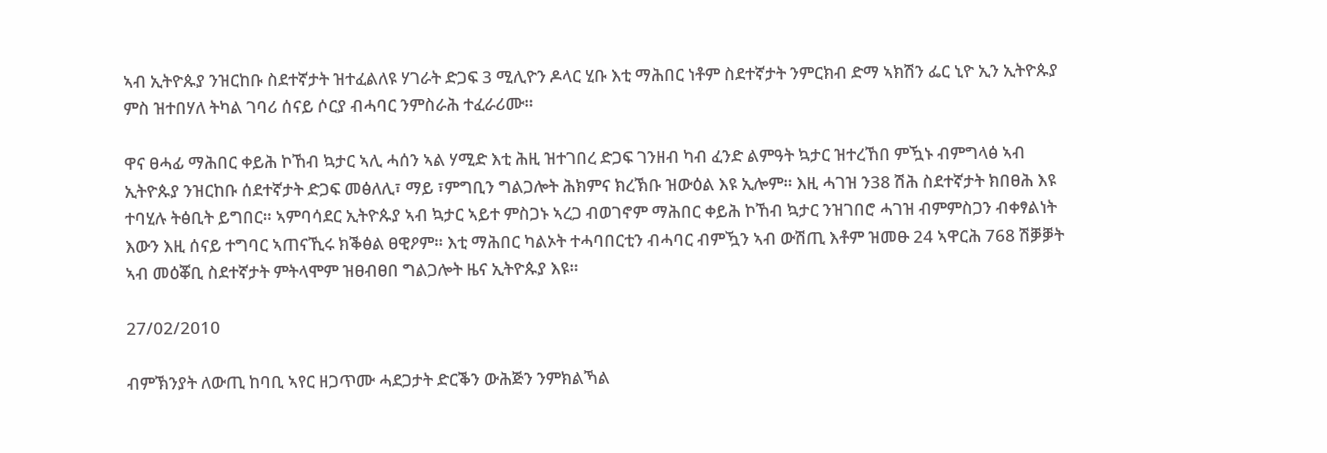ኣብ ኢትዮጱያ ንዝርከቡ ስደተኛታት ዝተፈልለዩ ሃገራት ድጋፍ 3 ሚሊዮን ዶላር ሂቡ እቲ ማሕበር ነቶም ስደተኛታት ንምርክብ ድማ ኣክሽን ፌር ኒዮ ኢን ኢትዮጱያ ምስ ዝተበሃለ ትካል ገባሪ ሰናይ ሶርያ ብሓባር ንምስራሕ ተፈራሪሙ።

ዋና ፀሓፊ ማሕበር ቀይሕ ኮኸብ ኳታር ኣሊ ሓሰን ኣል ሃሚድ እቲ ሕዚ ዝተገበረ ድጋፍ ገንዘብ ካብ ፈንድ ልምዓት ኳታር ዝተረኸበ ምዃኑ ብምግላፅ ኣብ ኢትዮጱያ ንዝርከቡ ሰደተኛታት ድጋፍ መፅለሊ፣ ማይ ፣ምግቢን ግልጋሎት ሕክምና ክረኽቡ ዝውዕል እዩ ኢሎም። እዚ ሓገዝ ን38 ሽሕ ስደተኛታት ክበፀሕ እዩ ተባሂሉ ትፅቢት ይግበር። ኣምባሳደር ኢትዮጱያ ኣብ ኳታር ኣይተ ምስጋኑ ኣረጋ ብወገኖም ማሕበር ቀይሕ ኮኸብ ኳታር ንዝገበሮ ሓገዝ ብምምስጋን ብቀፃልነት እውን እዚ ሰናይ ተግባር ኣጠናኺሩ ክቕፅል ፀዊዖም። እቲ ማሕበር ካልኦት ተሓባበርቲን ብሓባር ብምዃን ኣብ ውሽጢ እቶም ዝመፁ 24 ኣዋርሕ 768 ሽቓቓት ኣብ መዕቖቢ ስደተኛታት ምትላሞም ዝፀብፀበ ግልጋሎት ዜና ኢትዮጱያ እዩ።

27/02/2010

ብምኽንያት ለውጢ ከባቢ ኣየር ዘጋጥሙ ሓደጋታት ድርቕን ውሕጅን ንምክልኻል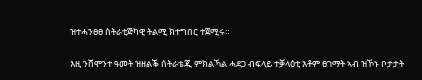ዝተሓንፀፀ ስትራቲጅካዊ ትልሚ ክተግበር ተጀሚሩ።

እዚ ንሸሞንተ ዓመት ዝዘልቕ ሰትራቴጂ ምክልኻል ሓደጋ ብፍላይ ተቓላዕቲ እቶም ፀገማት ኣብ ዝኾኑ ቦታታት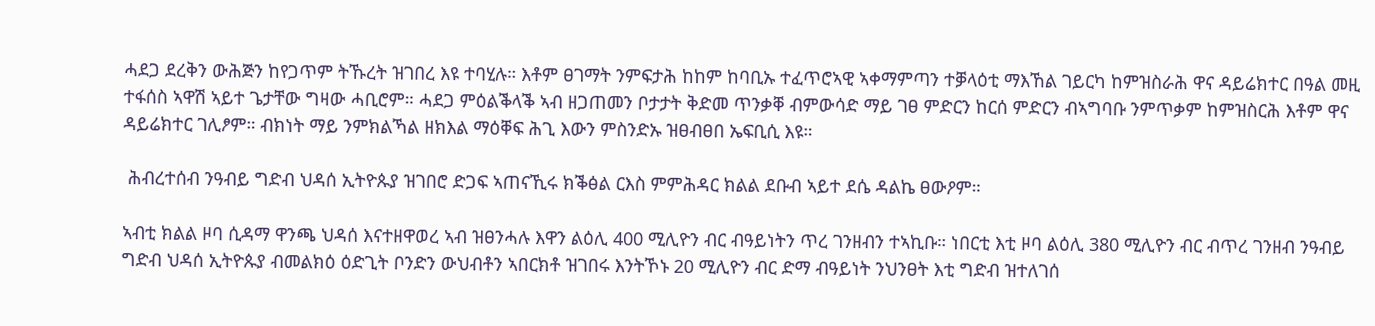ሓደጋ ደረቅን ውሕጅን ከየጋጥም ትኹረት ዝገበረ እዩ ተባሂሉ። እቶም ፀገማት ንምፍታሕ ከከም ከባቢኡ ተፈጥሮኣዊ ኣቀማምጣን ተቓላዕቲ ማእኸል ገይርካ ከምዝስራሕ ዋና ዳይሬክተር በዓል መዚ ተፋሰስ ኣዋሽ ኣይተ ጌታቸው ግዛው ሓቢሮም። ሓደጋ ምዕልቕላቕ ኣብ ዘጋጠመን ቦታታት ቅድመ ጥንቃቐ ብምውሳድ ማይ ገፀ ምድርን ከርሰ ምድርን ብኣግባቡ ንምጥቃም ከምዝስርሕ እቶም ዋና ዳይሬክተር ገሊፆም። ብክነት ማይ ንምክልኻል ዘክእል ማዕቐፍ ሕጊ እውን ምስንድኡ ዝፀብፀበ ኤፍቢሲ እዩ።

 ሕብረተሰብ ንዓብይ ግድብ ህዳሰ ኢትዮጱያ ዝገበሮ ድጋፍ ኣጠናኺሩ ክቕፅል ርእስ ምምሕዳር ክልል ደቡብ ኣይተ ደሴ ዳልኬ ፀውዖም።

ኣብቲ ክልል ዞባ ሲዳማ ዋንጫ ህዳሰ እናተዘዋወረ ኣብ ዝፀንሓሉ እዋን ልዕሊ 400 ሚሊዮን ብር ብዓይነትን ጥረ ገንዘብን ተኣኪቡ። ነበርቲ እቲ ዞባ ልዕሊ 380 ሚሊዮን ብር ብጥረ ገንዘብ ንዓብይ ግድብ ህዳሰ ኢትዮጱያ ብመልክዕ ዕድጊት ቦንድን ውህብቶን ኣበርክቶ ዝገበሩ እንትኾኑ 20 ሚሊዮን ብር ድማ ብዓይነት ንህንፀት እቲ ግድብ ዝተለገሰ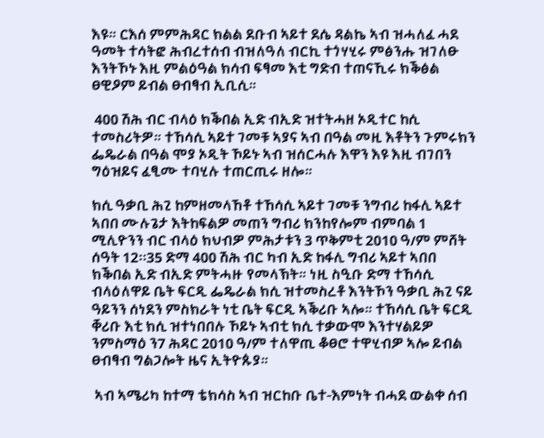እዩ። ርእሰ ምምሕዳር ክልል ደቡብ ኣይተ ደሴ ዳልኬ ኣብ ዝሓለፈ ሓደ ዓመት ተሳትፎ ሕብረተሰብ ብዝለዓለ ብርኪ ተጎሃሂሩ ምፅንሑ ዝገለፁ እንትኾኑ እዚ ምልዕዓል ክሳብ ፍፃመ እቲ ግድብ ተጠናኺሩ ክቕፅል ፀዊዖም ይብል ፀብፃብ ኢቢሲ።

 400 ሽሕ ብር ብላዕ ክቕበል ኢድ ብኢድ ዝተትሓዘ ኦዲተር ከሲ ተመስሪትዎ። ተኸሳሲ ኣይተ ገመቹ ኣያና ኣብ በዓል መዚ እቶትን ጉምሩክን ፌዴራል በዓል ሞያ ኦዲት ኾይኑ ኣብ ዝሰርሓሉ እዋን እዩ እዚ ብገበን ግዕዝይና ፈፂሙ ተባሂሉ ተጠርጢሩ ዘሎ።

ክሲ ዓቃቢ ሕጊ ከምዘመላኸቶ ተኸሳሲ ኣይተ ገመቹ ንግብሪ ከፋሊ ኣይተ ኣበበ ሙሉጌታ እትከፍልዎ መጠን ግብሪ ክንከየሎም ብምባል 1 ሚሊዮንን ብር ብላዕ ክህብዎ ምሕታቱን 3 ጥቅምቲ 2010 ዓ/ም ምሸት ሰዓት 12፡፡35 ድማ 400 ሽሕ ብር ካብ ኢድ ከፋሊ ግብሪ ኣይተ ኣበበ ክቕበል ኢድ ብኢድ ምትሓዙ የመላኽት። ነዚ ስዒቡ ድማ ተኸሳሲ ብላዕለዋይ ቤት ፍርዲ ፌዴራል ክሲ ዝተመስረቶ እንትኾን ዓቃቢ ሕጊ ናይ ዓይንን ሰነደን ምስክራት ነቲ ቤት ፍርዲ ኣቕሪቡ ኣሎ። ተኸሳሲ ቤት ፍርዲ ቐሪቡ እቲ ክሲ ዝተነበበሉ ኾይኑ ኣብቲ ክሲ ተቃውሞ እንተሃልይዎ ንምስማዕ ን7 ሕዳር 2010 ዓ/ም ተለዋጢ ቆፀሮ ተዋሂብዎ ኣሎ ይብል ፀብፃብ ግልጋሎት ዜና ኢትዮጱያ።

 ኣብ ኣሜሪካ ከተማ ቴክሳስ ኣብ ዝርከቡ ቤተ-እምነት ብሓደ ውልቀ ሰብ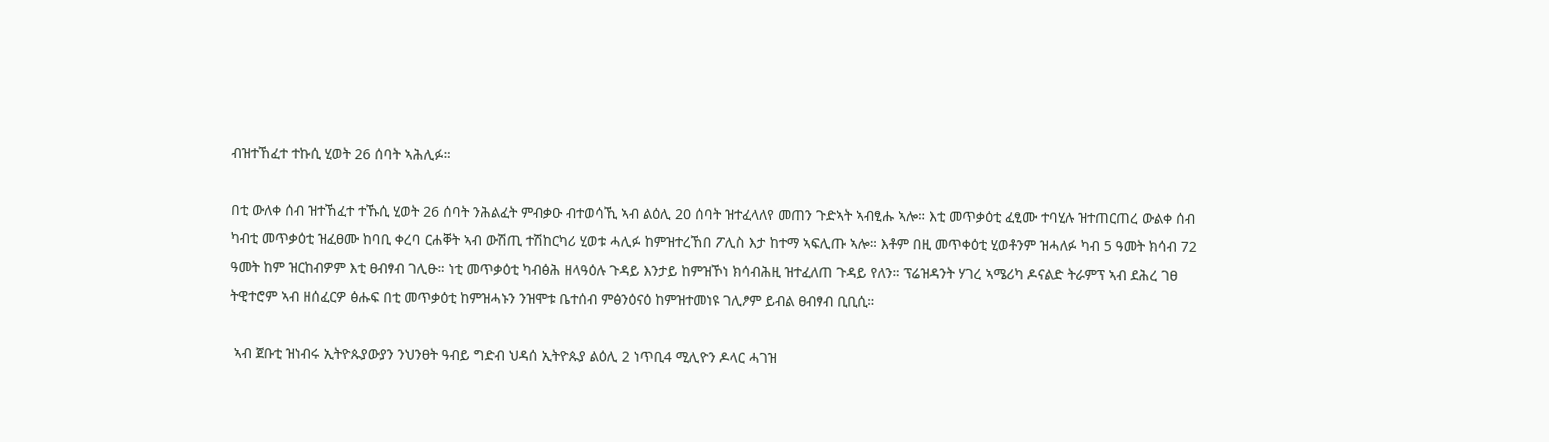ብዝተኸፈተ ተኩሲ ሂወት 26 ሰባት ኣሕሊፉ።

በቲ ውለቀ ሰብ ዝተኸፈተ ተኹሲ ሂወት 26 ሰባት ንሕልፈት ምብቃዑ ብተወሳኺ ኣብ ልዕሊ 20 ሰባት ዝተፈላለየ መጠን ጉድኣት ኣብፂሑ ኣሎ። እቲ መጥቃዕቲ ፈፂሙ ተባሂሉ ዝተጠርጠረ ውልቀ ሰብ ካብቲ መጥቃዕቲ ዝፈፀሙ ከባቢ ቀረባ ርሐቐት ኣብ ውሽጢ ተሽከርካሪ ሂወቱ ሓሊፉ ከምዝተረኸበ ፖሊስ እታ ከተማ ኣፍሊጡ ኣሎ። እቶም በዚ መጥቀዕቲ ሂወቶንም ዝሓለፉ ካብ 5 ዓመት ክሳብ 72 ዓመት ከም ዝርከብዎም እቲ ፀብፃብ ገሊፁ። ነቲ መጥቃዕቲ ካብፅሕ ዘላዓዕሉ ጉዳይ እንታይ ከምዝኾነ ክሳብሕዚ ዝተፈለጠ ጉዳይ የለን። ፕሬዝዳንት ሃገረ ኣሜሪካ ዶናልድ ትራምፕ ኣብ ደሕረ ገፀ ትዊተሮም ኣብ ዘሰፈርዎ ፅሑፍ በቲ መጥቃዕቲ ከምዝሓኑን ንዝሞቱ ቤተሰብ ምፅንዕናዕ ከምዝተመነዩ ገሊፆም ይብል ፀብፃብ ቢቢሲ።

 ኣብ ጀቡቲ ዝነብሩ ኢትዮጱያውያን ንህንፀት ዓብይ ግድብ ህዳሰ ኢትዮጱያ ልዕሊ 2 ነጥቢ4 ሚሊዮን ዶላር ሓገዝ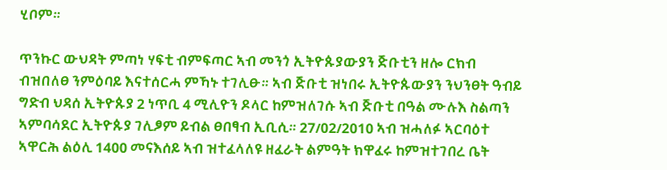ሂቦም።

ጥንኩር ውህዳት ምጣነ ሃፍቲ ብምፍጣር ኣብ መንጎ ኢትዮጱያውያን ጅቡቲን ዘሎ ርክብ ብዝበለፀ ንምዕባይ እናተሰርሓ ምኻኑ ተገሊፁ። ኣብ ጅቡቲ ዝነበሩ ኢትዮጱውያን ንህንፀት ዓብይ ግድብ ህዳሰ ኢትዮጱያ 2 ነጥቢ 4 ሚሊዮን ዶላር ከምዝለገሱ ኣብ ጅቡቲ በዓል ሙሉእ ስልጣን ኣምባሳደር ኢትዮጱያ ገሊፆም ይብል ፀበፃብ ኢቢሲ። 27/02/2010 ኣብ ዝሓለፉ ኣርባዕተ ኣዋርሕ ልዕሊ 1400 መናእሰይ ኣብ ዝተፈላለዩ ዘፈራት ልምዓት ክዋፈሩ ከምዝተገበረ ቤት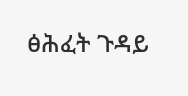ፅሕፈት ጉዳይ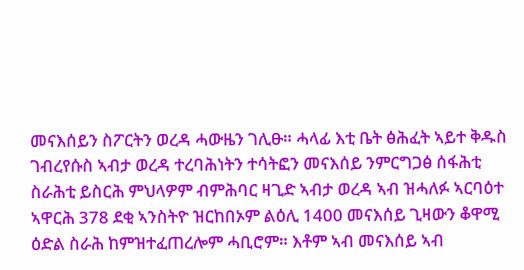መናእሰይን ስፖርትን ወረዳ ሓውዜን ገሊፁ። ሓላፊ እቲ ቤት ፅሕፈት ኣይተ ቅዱስ ገብረየሱስ ኣብታ ወረዳ ተረባሕነትን ተሳትፎን መናእሰይ ንምርግጋፅ ሰፋሕቲ ስራሕቲ ይስርሕ ምህላዎም ብምሕባር ዛጊድ ኣብታ ወረዳ ኣብ ዝሓለፉ ኣርባዕተ ኣዋርሕ 378 ደቂ ኣንስትዮ ዝርከበኦም ልዕሊ 1400 መናእሰይ ጊዛውን ቆዋሚ ዕድል ስራሕ ከምዝተፈጠረሎም ሓቢሮም። እቶም ኣብ መናእሰይ ኣብ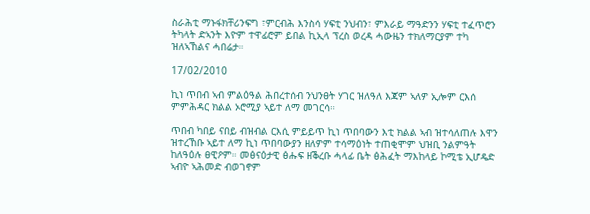ስራሕቲ ማኑፋክቸሪንፍግ ፣ምርብሕ እንስሳ ሃፍቲ ንህብን፣ ምእራይ ማዓድንን ሃፍቲ ተፈጥሮን ትካላት ድኣንት እዮም ተዋፊሮም ይበል ኪኢላ ፕረስ ወረዳ ሓውዜን ተክለማርያም ተካ ዝለኣኸልና ሓበሬታ።

17/02/2010

ኪነ ጥበብ ኣብ ምልዕዓል ሕበረተሰብ ንህንፀት ሃገር ዝለዓለ እጃም ኣለዎ ኢሎም ርእሰ ምምሕዳር ክልል ኦሮሚያ ኣይተ ለማ መገርሳ።

ጥበብ ካበይ ናበይ ብዝብል ርእሲ ምይይጥ ኪነ ጥበባውን እቲ ክልል ኣብ ዝተሳለጠሉ እዋን ዝተረኸቡ ኣይተ ለማ ኪነ ጥበባውያን ዘለዎም ተሳማዕነት ተጠቂሞም ህዝቢ ንልምዓት ከለዓዕሉ ፀዊዖም። መፅናዕታዊ ፅሑፍ ዘቕረቡ ሓላፊ ቤት ፅሕፈት ማእከላይ ኮሚቴ ኢሆዴድ ኣብዮ ኣሕመድ ብወገኖም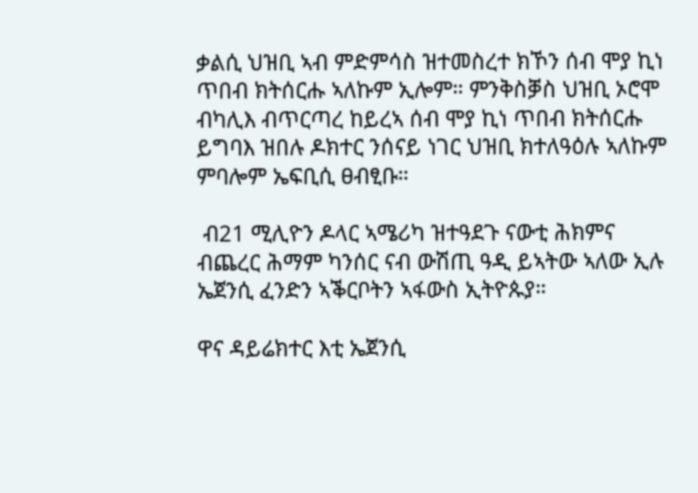ቃልሲ ህዝቢ ኣብ ምድምሳስ ዝተመስረተ ክኾን ሰብ ሞያ ኪነ ጥበብ ክትሰርሑ ኣለኩም ኢሎም። ምንቅስቓስ ህዝቢ ኦሮሞ ብካሊእ ብጥርጣረ ከይረኣ ሰብ ሞያ ኪነ ጥበብ ክትሰርሑ ይግባእ ዝበሉ ዶክተር ንሰናይ ነገር ህዝቢ ክተለዓዕሉ ኣለኩም ምባሎም ኤፍቢሲ ፀብፂቡ።

 ብ21 ሚሊዮን ዶላር ኣሜሪካ ዝተዓደጉ ናውቲ ሕክምና ብጨረር ሕማም ካንሰር ናብ ውሽጢ ዓዲ ይኣትው ኣለው ኢሉ ኤጀንሲ ፈንድን ኣቕርቦትን ኣፋውስ ኢትዮጱያ።

ዋና ዳይሬክተር እቲ ኤጀንሲ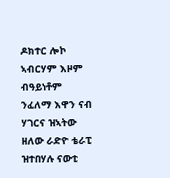ዶክተር ሎኮ ኣብርሃም እዞም ብዓይነቶም ንፈለማ እዋን ናብ ሃገርና ዝኣትው ዘለው ራድዮ ቴራፒ ዝተበሃሉ ናውቲ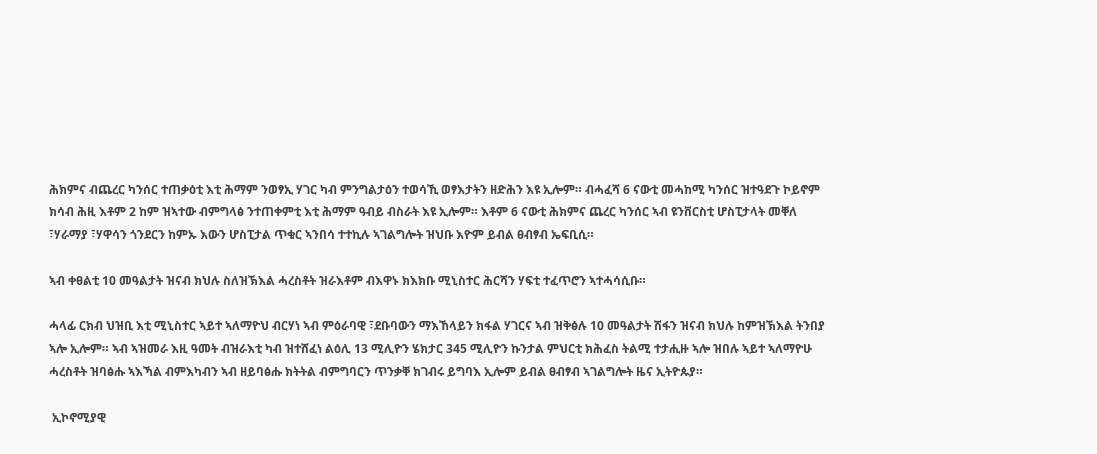ሕክምና ብጨረር ካንሰር ተጠቃዕቲ እቲ ሕማም ንወፃኢ ሃገር ካብ ምንግልታዕን ተወሳኺ ወፃእታትን ዘድሕን እዩ ኢሎም። ብሓፈሻ 6 ናውቲ መሓከሚ ካንሰር ዝተዓደጉ ኮይኖም ክሳብ ሕዚ እቶም 2 ከም ዝኣተው ብምግላፅ ንተጠቀምቲ እቲ ሕማም ዓብይ ብስራት እዩ ኢሎም። እቶም 6 ናውቲ ሕክምና ጨረር ካንሰር ኣብ ዩንቨርስቲ ሆስፒታላት መቐለ ፣ሃራማያ ፣ሃዋሳን ጎንደርን ከምኡ እውን ሆስፒታል ጥቁር ኣንበሳ ተተኪሉ ኣገልግሎት ዝህቡ እዮም ይብል ፀብፃብ ኤፍቢሲ።

ኣብ ቀፀልቲ 10 መዓልታት ዝናብ ክህሉ ስለዝኽእል ሓረስቶት ዝራእቶም ብእዋኑ ክእክቡ ሚኒስተር ሕርሻን ሃፍቲ ተፈጥሮን ኣተሓሳሲቡ።

ሓላፊ ርክብ ህዝቢ እቲ ሚኒስተር ኣይተ ኣለማዮህ ብርሃነ ኣብ ምዕራባዊ ፣ደቡባውን ማእኸላይን ክፋል ሃገርና ኣብ ዝቅፅሉ 10 መዓልታት ሽፋን ዝናብ ክህሉ ከምዝኽእል ትንበያ ኣሎ ኢሎም። ኣብ ኣዝመራ እዚ ዓመት ብዝራእቲ ካብ ዝተሸፈነ ልዕሊ 13 ሚሊዮን ሄክታር 345 ሚሊዮን ኩንታል ምህርቲ ክሕፈስ ትልሚ ተታሒዙ ኣሎ ዝበሉ ኣይተ ኣለማዮሁ ሓረስቶት ዝባፅሑ ኣእኻል ብምእካብን ኣብ ዘይባፅሑ ክትትል ብምግባርን ጥንቃቐ ክገብሩ ይግባእ ኢሎም ይብል ፀብፃብ ኣገልግሎት ዜና ኢትዮጱያ።

 ኢኮኖሚያዊ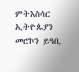ምትእስሳር ኢትዮጱያን መሮኮን ይዓቢ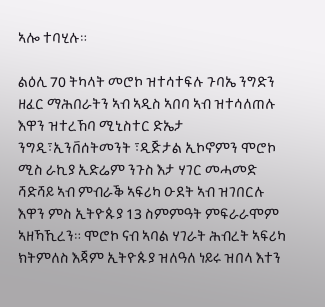ኣሎ ተባሂሉ።

ልዕሊ 70 ትካላት መሮኮ ዝተሳተፍሉ ጉባኤ ንግድን ዘፈር ማሕበራትን ኣብ ኣዲስ ኣበባ ኣብ ዝተሳለጠሉ እዋን ዝተረኸባ ሚኒስተር ድኤታ ንግዲ፣ኢንቨሰትመንት ፣ዲጅታል ኢኮኖምን ሞሮኮ ሚስ ራኪያ ኢድሬም ንጉስ እታ ሃገር መሓመድ ሻድሻይ ኣብ ምብራቕ ኣፍሪካ ዑደት ኣብ ዝገበርሉ እዋን ምስ ኢትዮጱያ 13 ስምምዓት ምፍራራሞም ኣዘኻኺረን። ሞሮኮ ናብ ኣባል ሃገራት ሕብረት ኣፍሪካ ክትምለስ እጃም ኢትዮጱያ ዝለዓለ ነይሩ ዝበላ እተን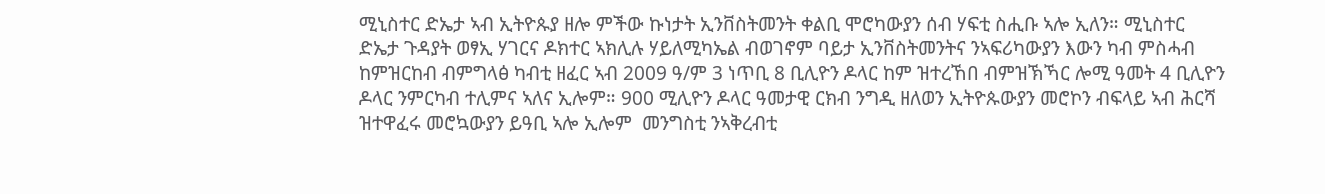ሚኒስተር ድኤታ ኣብ ኢትዮጱያ ዘሎ ምችው ኩነታት ኢንቨስትመንት ቀልቢ ሞሮካውያን ሰብ ሃፍቲ ስሒቡ ኣሎ ኢለን። ሚኒስተር ድኤታ ጉዳያት ወፃኢ ሃገርና ዶክተር ኣክሊሉ ሃይለሚካኤል ብወገኖም ባይታ ኢንቨስትመንትና ንኣፍሪካውያን እውን ካብ ምስሓብ ከምዝርከብ ብምግላፅ ካብቲ ዘፈር ኣብ 2009 ዓ/ም 3 ነጥቢ 8 ቢሊዮን ዶላር ከም ዝተረኸበ ብምዝኽኻር ሎሚ ዓመት 4 ቢሊዮን ዶላር ንምርካብ ተሊምና ኣለና ኢሎም። 900 ሚሊዮን ዶላር ዓመታዊ ርክብ ንግዲ ዘለወን ኢትዮጱውያን መሮኮን ብፍላይ ኣብ ሕርሻ ዝተዋፈሩ መሮኳውያን ይዓቢ ኣሎ ኢሎም  መንግስቲ ንኣቅረብቲ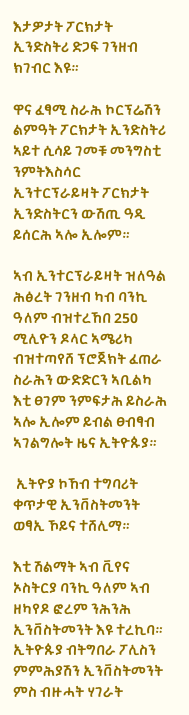እታዎታት ፖርክታት ኢንድስትሪ ድጋፍ ገንዘብ ክገብር እዩ።

ዋና ፈፃሚ ስራሕ ኮርፕሬሽን ልምዓት ፖርክታት ኢንድስትሪ ኣይተ ሲሳይ ገመቹ መንግስቲ ንምትእስሳር ኢንተርፕራይዛት ፖርክታት ኢንድስትርን ውሽጢ ዓዲ ይሰርሕ ኣሎ ኢሎም።

ኣብ ኢንተርፕራይዛት ዝለዓል ሕፅረት ገንዘብ ካብ ባንኪ ዓለም ብዝተረኸበ 250 ሚሊዮን ዶላር ኣሜሪካ ብዝተጣየሸ ፕሮጀክት ፈጠራ ስራሕን ውድድርን ኣቢልካ እቲ ፀገም ንምፍታሕ ይስራሕ ኣሎ ኢሎም ይብል ፀብፃብ ኣገልግሎት ዜና ኢትዮጱያ።

 ኢትዮያ ኮኸብ ተግባሪት ቀጥታዊ ኢንቨስትመንት ወፃኢ ኾይና ተሸሊማ።

እቲ ሽልማት ኣብ ቪየና ኦስትርያ ባንኪ ዓለም ኣብ ዘካየዶ ፎረም ንሕንሕ ኢንቨስትመንት እዩ ተረኪባ። ኢትዮጱያ ብትግበራ ፖሊስን ምምሕያሽን ኢንቨስትመንት ምስ ብዙሓት ሃገራት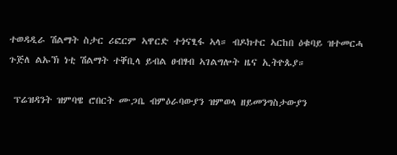ተወዳዲራ ሽልማት ስታር ሪፎርም ኣዋርድ ተጎናፂፋ ኣላ። ብዶክተር ኣርከበ ዕቁባይ ዝተመርሓ ጉጅለ ልኡኽ ነቲ ሽልማት ተቐቢላ ይብል ፀብፃብ ኣገልግሎት ዜና ኢትዮጱያ።

 ፕሬዝዳንት ዝምባዌ ሮበርት ሙጋቤ ብምዕራባውያን ዝምወላ ዘይመንግስታውያን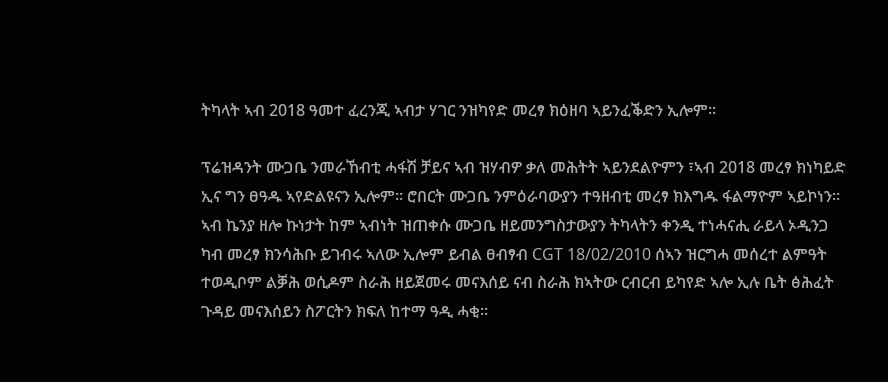ትካላት ኣብ 2018 ዓመተ ፈረንጂ ኣብታ ሃገር ንዝካየድ መረፃ ክዕዘባ ኣይንፈቕድን ኢሎም።

ፕሬዝዳንት ሙጋቤ ንመራኸብቲ ሓፋሽ ቻይና ኣብ ዝሃብዎ ቃለ መሕትት ኣይንደልዮምን ፣ኣብ 2018 መረፃ ክነካይድ ኢና ግን ፀዓዱ ኣየድልዩናን ኢሎም። ሮበርት ሙጋቤ ንምዕራባውያን ተዓዘብቲ መረፃ ክእግዱ ፋልማዮም ኣይኮነን። ኣብ ኬንያ ዘሎ ኩነታት ከም ኣብነት ዝጠቀሱ ሙጋቤ ዘይመንግስታውያን ትካላትን ቀንዲ ተነሓናሒ ራይላ ኦዲንጋ ካብ መረፃ ክንሳሕቡ ይገብሩ ኣለው ኢሎም ይብል ፀብፃብ CGT 18/02/2010 ሰኣን ዝርግሓ መሰረተ ልምዓት ተወዲቦም ልቓሕ ወሲዶም ስራሕ ዘይጀመሩ መናእሰይ ናብ ስራሕ ክኣትው ርብርብ ይካየድ ኣሎ ኢሉ ቤት ፅሕፈት ጉዳይ መናእሰይን ስፖርትን ክፍለ ከተማ ዓዲ ሓቂ።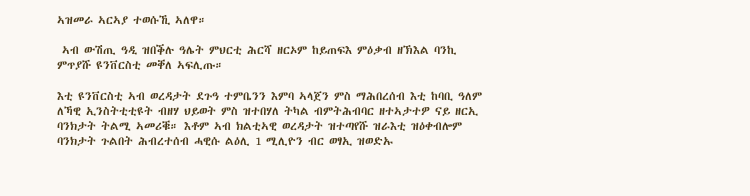ኣዝመራ ኣርኣያ ተወሱኺ ኣለዋ።

 ኣብ ውሽጢ ዓዲ ዝበቕሉ ዓሌት ምህርቲ ሕርሻ ዘርኦም ከይጠፍእ ምዕቃብ ዘኽእል ባንኪ ምጥያሹ ዩንቨርስቲ መቐለ ኣፍሊጡ።

እቲ ዩንቨርስቲ ኣብ ወረዳታት ደጉዓ ተምቤንን እምባ ኣላጀን ምስ ማሕበረሰብ እቲ ከባቢ ዓለም ለኻዊ ኢንስትቲቲዩት ብዘሃ ህይወት ምስ ዝተበሃለ ትካል ብምትሕብባር ዘተኣታተዎ ናይ ዘርኢ ባንክታት ትልሚ ኣመሪቑ። እቶም ኣብ ክልቲኣዊ ወረዳታት ዝተጣየሹ ዝራእቲ ዝዕቀብሎም ባንክታት ጉልበት ሕብረተሰብ ሓዊሱ ልዕሊ 1 ሚሊዮን ብር ወፃኢ ዝወድኡ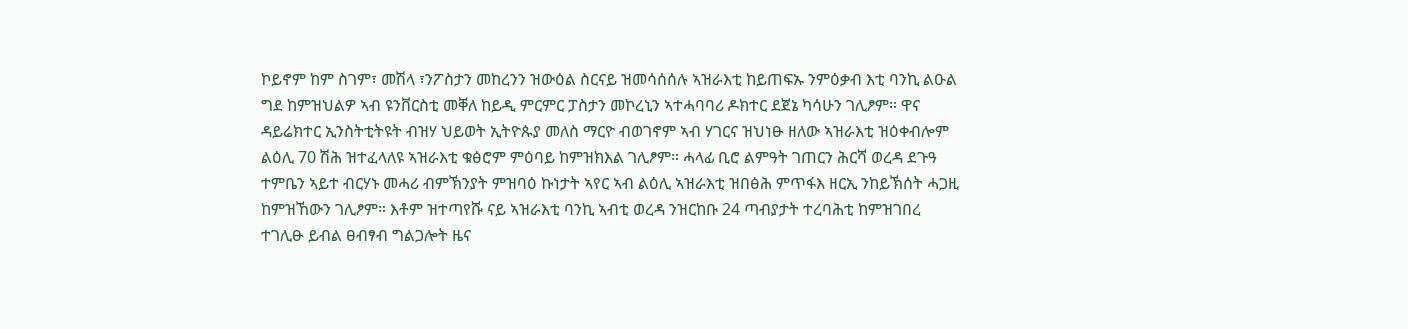ኮይኖም ከም ስገም፣ መሽላ ፣ንፖስታን መከረንን ዝውዕል ስርናይ ዝመሳሰሰሉ ኣዝራእቲ ከይጠፍኡ ንምዕቃብ እቲ ባንኪ ልዑል ግደ ከምዝህልዎ ኣብ ዩንቨርስቲ መቐለ ከይዲ ምርምር ፓስታን መኮረኒን ኣተሓባባሪ ዶክተር ደጀኔ ካሳሁን ገሊፆም። ዋና ዳይሬክተር ኢንስትቲትዩት ብዝሃ ህይወት ኢትዮጱያ መለስ ማርዮ ብወገኖም ኣብ ሃገርና ዝህነፁ ዘለው ኣዝራእቲ ዝዕቀብሎም ልዕሊ 70 ሽሕ ዝተፈላለዩ ኣዝራእቲ ቁፅሮም ምዕባይ ከምዝክእል ገሊፆም። ሓላፊ ቢሮ ልምዓት ገጠርን ሕርሻ ወረዳ ደጉዓ ተምቤን ኣይተ ብርሃኑ መሓሪ ብምኽንያት ምዝባዕ ኩነታት ኣየር ኣብ ልዕሊ ኣዝራእቲ ዝበፅሕ ምጥፋእ ዘርኢ ንከይኽሰት ሓጋዚ ከምዝኸውን ገሊፆም። እቶም ዝተጣየሹ ናይ ኣዝራእቲ ባንኪ ኣብቲ ወረዳ ንዝርከቡ 24 ጣብያታት ተረባሕቲ ከምዝገበረ ተገሊፁ ይብል ፀብፃብ ግልጋሎት ዜና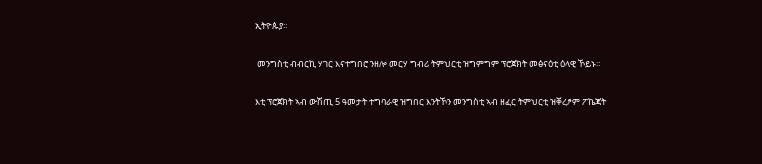ኢትዮጱያ።

 መንግስቲ ብብርኪ ሃገር እናተግበሮ ንዘሎ መርሃ ግብሪ ትምህርቲ ዝግምግም ፕሮጀክት መፅናዕቲ ዕላዊ ኾይኑ።

እቲ ፕሮጀክት ኣብ ውሽጢ 5 ዓመታት ተግባራዊ ዝግበር እንትኾን መንግስቲ ኣብ ዘፈር ትምህርቲ ዝቐረፆም ፖኬጃት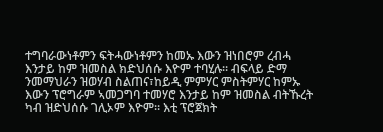ተግባራውነቶምን ፍትሓውነቶምን ከመኡ እውን ዝነበሮም ረብሓ እንታይ ከም ዝመስል ክድህሰሱ እዮም ተባሂሉ። ብፍላይ ድማ ንመማህራን ዝወሃብ ስልጠና፣ከይዲ ምምሃር ምስትምሃር ከምኡ እውን ፕሮግራም ኣመጋግባ ተመሃሮ እንታይ ከም ዝመስል ብትኹረት ካብ ዝድህሰሱ ገሊኦም እዮም። እቲ ፕሮጀክት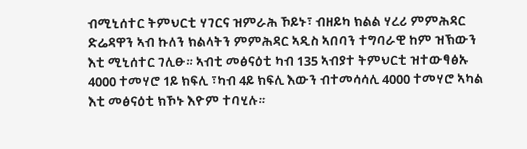ብሚኒሰተር ትምህርቲ ሃገርና ዝምራሕ ኾይኑ፣ ብዘይካ ክልል ሃረሪ ምምሕዳር ድሬዳዋን ኣብ ኩለን ክልላትን ምምሕዳር ኣዲስ ኣበባን ተግባራዊ ከም ዝኽውን እቲ ሚኒሰተር ገሊፁ። ኣብቲ መፅናዕቲ ካብ 135 ኣብያተ ትምህርቲ ዝተውፃፅኡ 4000 ተመሃሮ 1ይ ክፍሊ ፣ካብ 4ይ ክፍሊ እውን ብተመሳሳሊ 4000 ተመሃሮ ኣካል እቲ መፅናዕቲ ክኾኑ እዮም ተባሂሉ።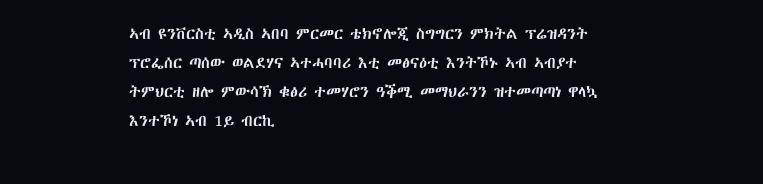ኣብ ዩንቨርስቲ ኣዲስ ኣበባ ምርመር ቴክኖሎጂ ስግግርን ምክትል ፕሬዝዳንት ፕሮፌሰር ጣሰው ወልደሃና ኣተሓባባሪ እቲ መፅናዕቲ እንትኾኑ ኣብ ኣብያተ ትምህርቲ ዘሎ ምውሳኽ ቁፅሪ ተመሃሮን ዓቕሚ መማህራንን ዝተመጣጣነ ዋላኳ እንተኾነ ኣብ 1ይ ብርኪ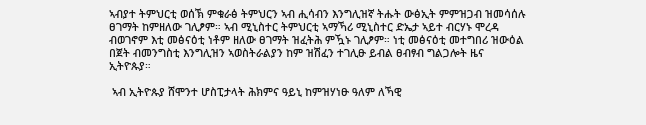ኣብያተ ትምህርቲ ወሰኽ ምቁራፅ ትምህርን ኣብ ሒሳብን እንግሊዝኛ ትሑት ውፅኢት ምምዝጋብ ዝመሳሰሉ ፀገማት ከምዘለው ገሊፆም። ኣብ ሚኒስተር ትምህርቲ ኣማኻሪ ሚኒስተር ድኤታ ኣይተ ብርሃኑ ሞረዳ ብወገኖም እቲ መፅናዕቲ ነቶም ዘለው ፀገማት ዝፈትሕ ምዃኑ ገሊፆም። ነቲ መፅናዕቲ መተግበሪ ዝውዕል በጀት ብመንግስቲ እንግሊዝን ኣወስትራልያን ከም ዝሽፈን ተገሊፁ ይብል ፀብፃብ ግልጋሎት ዜና ኢትዮጱያ።

 ኣብ ኢትዮጱያ ሸሞንተ ሆስፒታላት ሕክምና ዓይኒ ከምዝሃነፁ ዓለም ለኻዊ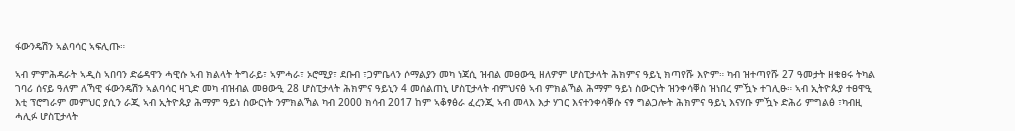ፋውንዴሽን ኣልባሳር ኣፍሊጡ።

ኣብ ምምሕዳራት ኣዲስ ኣበባን ድሬዳዋን ሓዊሱ ኣብ ክልላት ትግራይ፣ ኣምሓራ፣ ኦሮሚያ፣ ደቡብ ፣ጋምቤላን ሶማልያን መካ ነጃሲ ዝብል መፀውዒ ዘለዎም ሆስፒታላት ሕክምና ዓይኒ ክጣየሹ እዮም። ካብ ዝተጣየሹ 27 ዓመታት ዘቁፀሩ ትካል ገባሪ ሰናይ ዓለም ለኻዊ ፋውንዴሽን ኣልባሳር ዛጊድ መካ ብዝብል መፀውዒ 28 ሆስፒታላት ሕክምና ዓይኒን 4 መሰልጠኒ ሆስፒታላት ብምህናፅ ኣብ ምክልኻል ሕማም ዓይነ ስውርነት ዝንቀሳቐስ ዝነበረ ምዃኑ ተገሊፁ። ኣብ ኢትዮጱያ ተፀዋዒ እቲ ፕሮግራም መምህር ያሲን ራጂ ኣብ ኢትዮጱያ ሕማም ዓይነ ስውርነት ንምክልኻል ካብ 2000 ክሳብ 2017 ከም ኣቆፃፅራ ፈረንጂ ኣብ መላእ እታ ሃገር እናተንቀሳቐሱ ናፃ ግልጋሎት ሕክምና ዓይኒ እናሃቡ ምዃኑ ድሕሪ ምግልፅ ፣ካብዚ ሓሊፉ ሆስፒታላት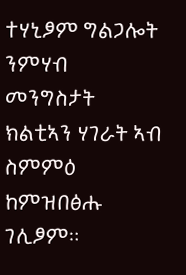ተሃኒፆም ግልጋሎት ንምሃብ መንግስታት ክልቲኣን ሃገራት ኣብ ስምምዕ ከምዝበፅሑ ገሊፆም።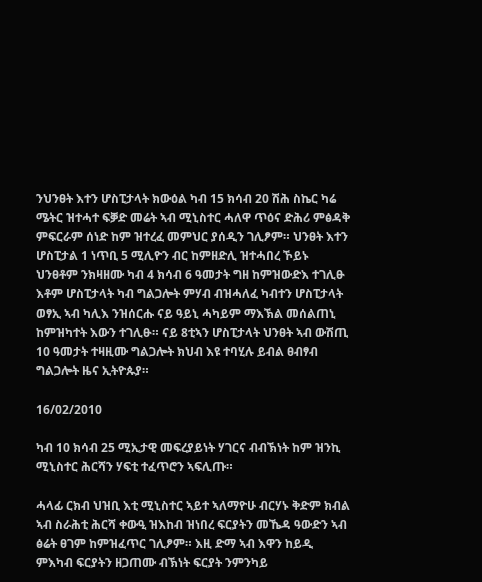ንህንፀት እተን ሆስፒታላት ክውዕል ካብ 15 ክሳብ 20 ሽሕ ስኬር ካሬ ሜትር ዝተሓተ ፍቓድ መሬት ኣብ ሚኒስተር ሓለዋ ጥዕና ድሕሪ ምፅዳቅ ምፍርራም ሰነድ ከም ዝተረፈ መምህር ያሰዲን ገሊፆም። ህንፀት እተን ሆስፒታል 1 ነጥቢ 5 ሚሊዮን ብር ከምዘድሊ ዝተሓበረ ኾይኑ ህንፀቶም ንክዛዘሙ ካብ 4 ክሳብ 6 ዓመታት ግዘ ከምዝውድእ ተገሊፁ እቶም ሆስፒታላት ካብ ግልጋሎት ምሃብ ብዝሓለፈ ካብተን ሆስፒታላት ወፃኢ ኣብ ካሊእ ንዝሰርሑ ናይ ዓይኒ ሓካይም ማእኽል መሰልጠኒ ከምዝካተት እውን ተገሊፁ። ናይ 8ቲኣን ሆስፒታላት ህንፀት ኣብ ውሽጢ 10 ዓመታት ተዛዚሙ ግልጋሎት ክህብ እዩ ተባሂሉ ይብል ፀብፃብ ግልጋሎት ዜና ኢትዮጱያ።

16/02/2010

ካብ 10 ክሳብ 25 ሚኢታዊ መፍረያይነት ሃገርና ብብኽነት ከም ዝንኪ ሚኒስተር ሕርሻን ሃፍቲ ተፈጥሮን ኣፍሊጡ።

ሓላፊ ርክብ ህዝቢ እቲ ሚኒስተር ኣይተ ኣለማዮሁ ብርሃኑ ቅድም ክብል ኣብ ስራሕቲ ሕርሻ ቀውዒ ዝእከብ ዝነበረ ፍርያትን መኼዳ ዓውድን ኣብ ፅሬት ፀገም ከምዝፈጥር ገሊፆም። እዚ ድማ ኣብ እዋን ከይዲ ምእካብ ፍርያትን ዘጋጠሙ ብኽነት ፍርያት ንምንካይ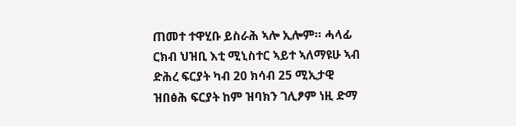ጠመተ ተዋሂቡ ይስራሕ ኣሎ ኢሎም። ሓላፊ ርክብ ህዝቢ እቲ ሚኒስተር ኣይተ ኣለማዩሁ ኣብ ድሕረ ፍርያት ካብ 20 ክሳብ 25 ሚኢታዊ ዝበፅሕ ፍርያት ከም ዝባክን ገሊፆም ነዚ ድማ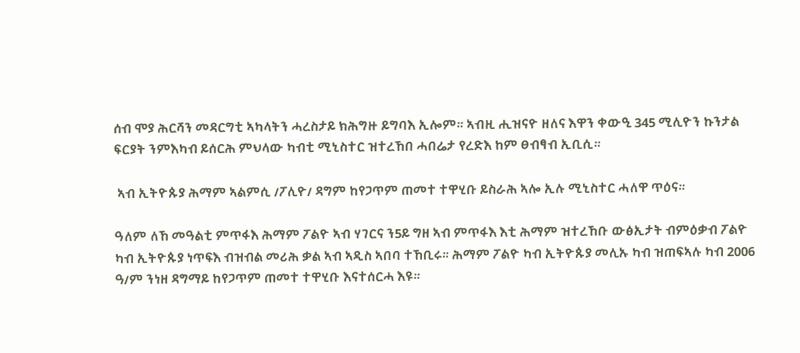ሰብ ሞያ ሕርሻን መዳርግቲ ኣካላትን ሓረስታይ ክሕግዙ ይግባእ ኢሎም። ኣብዚ ሒዝናዮ ዘለና እዋን ቀውዒ 345 ሚሊዮን ኩንታል ፍርያት ንምእካብ ይሰርሕ ምህላው ካብቲ ሚኒስተር ዝተረኸበ ሓበሬታ የረድእ ከም ፀብፃብ ኢቢሲ።

 ኣብ ኢትዮጱያ ሕማም ኣልምሲ /ፖሊዮ/ ዳግም ከየጋጥም ጠመተ ተዋሂቡ ይስራሕ ኣሎ ኢሉ ሚኒስተር ሓለዋ ጥዕና።

ዓለም ለኸ መዓልቲ ምጥፋእ ሕማም ፖልዮ ኣብ ሃገርና ን5ይ ግዘ ኣብ ምጥፋእ እቲ ሕማም ዝተረኸቡ ውፅኢታት ብምዕቃብ ፖልዮ ካብ ኢትዮጱያ ነጥፍእ ብዝብል መሪሕ ቃል ኣብ ኣዲስ ኣበባ ተኸቢሩ። ሕማም ፖልዮ ካብ ኢትዮጱያ መሊኡ ካብ ዝጠፍኣሉ ካብ 2006 ዓ/ም ንነዘ ዳግማይ ከየጋጥም ጠመተ ተዋሂቡ እናተሰርሓ እዩ።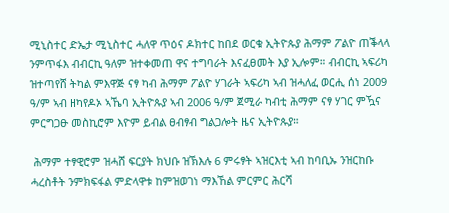ሚኒስተር ድኤታ ሚኒስተር ሓለዋ ጥዕና ዶክተር ከበደ ወርቁ ኢትዮጱያ ሕማም ፖልዮ ጠቕላላ ንምጥፋእ ብብርኪ ዓለም ዝተቀመጠ ዋና ተግባራት እናፈፀመት እያ ኢሎም። ብብርኪ ኣፍሪካ ዝተጣየሸ ትካል ምእዋጅ ናፃ ካብ ሕማም ፖልዮ ሃገራት ኣፍሪካ ኣብ ዝሓለፈ ወርሒ ሰነ 2009 ዓ/ም ኣብ ዘካየዶኦ ኣኼባ ኢትዮጱያ ኣብ 2006 ዓ/ም ጀሚራ ካብቲ ሕማም ናፃ ሃገር ምዃና ምርግጋፁ መስኪሮም እዮም ይብል ፀብፃብ ግልጋሎት ዜና ኢትዮጱያ።

 ሕማም ተፃዊሮም ዝሓሸ ፍርያት ክህቡ ዝኽእሉ 6 ምሩፃት ኣዝርእቲ ኣብ ከባቢኡ ንዝርከቡ ሓረስቶት ንምክፍፋል ምድላዋቱ ከምዝወገነ ማእኸል ምርምር ሕርሻ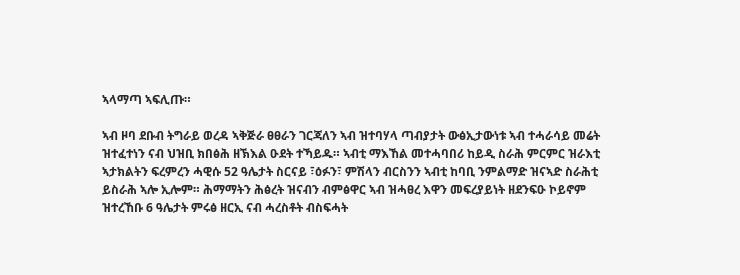ኣላማጣ ኣፍሊጡ።

ኣብ ዞባ ደቡብ ትግራይ ወረዳ ኣቅጅራ ፀፀራን ገርጃለን ኣብ ዝተባሃላ ጣብያታት ውፅኢታውነቱ ኣብ ተሓራሳይ መሬት ዝተፈተነን ናብ ህዝቢ ክበፅሕ ዘኽእል ዑደት ተኻይዱ። ኣብቲ ማእኸል መተሓባበሪ ከይዲ ስራሕ ምርምር ዝራእቲ ኣታክልትን ፍረምረን ሓዊሱ 52 ዓሌታት ስርናይ ፣ዕፉን፣ ምሽላን ብርስንን ኣብቲ ከባቢ ንምልማድ ዝናኣድ ስራሕቲ ይስራሕ ኣሎ ኢሎም። ሕማማትን ሕፅረት ዝናብን ብምፅዋር ኣብ ዝሓፀረ እዋን መፍረያይነት ዘደንፍዑ ኮይኖም ዝተረኸቡ 6 ዓሌታት ምሩፅ ዘርኢ ናብ ሓረስቶት ብስፍሓት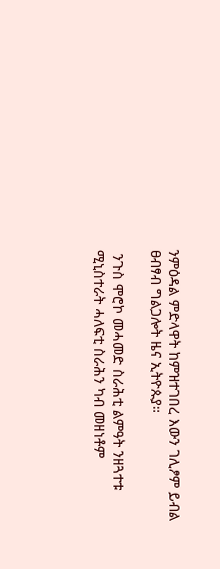ንምዕዳል ምድላዋት ከምዝተገበረ እውን ገሊፆም ይብል ፀብፃብ ግልጋሎት ዜና ኢትዮጱያ።

 ንጉስ ሞሮኮ መሓመድ ስራሕቲ ልምዓት ንዘጓተቱ ሚኒስተራት ሓለፍቲ ስራሕን ካብ መዘነቶም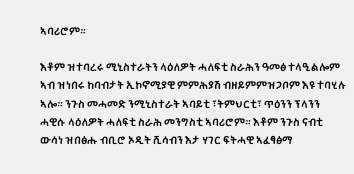ኣባሪሮም።

እቶም ዝተባረሩ ሚኒስተራትን ላዕለዎት ሓለፍቲ ስራሕን ዓመፅ ተላዒልሎም ኣብ ዝነበሩ ከባብታት ኢኮኖሚያዊ ምምሕያሽ ብዘይምምዝጋቦም እዩ ተባሂሉ ኣሎ። ንጉስ መሓመድ ንሚኒስተራት ኣባይቲ ፣ትምህርቲ፣ ጥዕንን ፕላንን ሓዊሱ ላዕለዎት ሓለፍቲ ስራሕ መንግስቲ ኣባሪሮም። እቶም ንጉስ ናብቲ ውሳነ ዝበፅሑ ብቢሮ ኦዲት ሺሳብን እታ ሃገር ፍትሓዊ ኣፈፃፅማ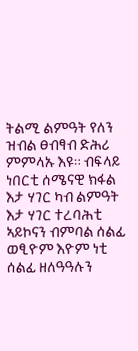ትልሚ ልምዓት የለን ዝብል ፀብፃብ ድሕሪ ምምላኡ እዩ። ብፍላይ ነበርቲ ሰሜናዊ ክፋል እታ ሃገር ካብ ልምዓት እታ ሃገር ተረባሕቲ ኣይኮናን ብምባል ሰልፊ ወፂዮም እዮም ነቲ ሰልፊ ዘለዓዓሉን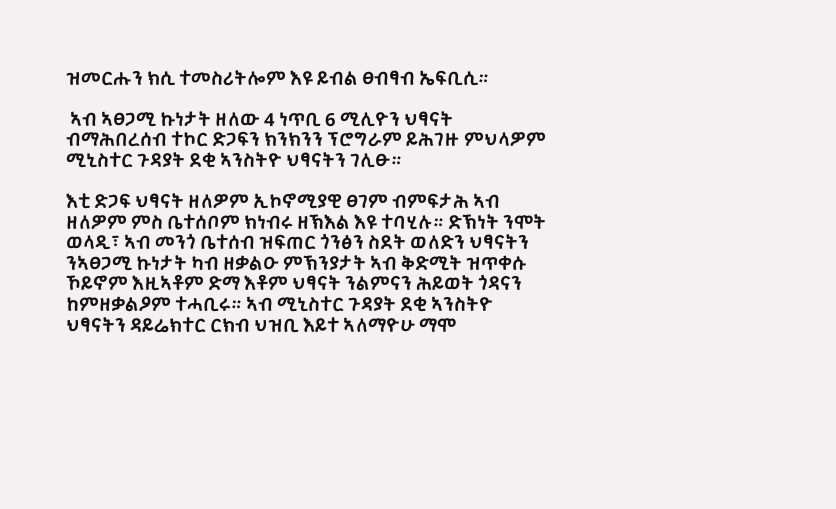ዝመርሑን ክሲ ተመስሪትሎም እዩ ይብል ፀብፃብ ኤፍቢሲ።

 ኣብ ኣፀጋሚ ኩነታት ዘለው 4 ነጥቢ 6 ሚሊዮን ህፃናት ብማሕበረሰብ ተኮር ድጋፍን ክንክንን ፕሮግራም ይሕገዙ ምህላዎም ሚኒስተር ጉዳያት ደቂ ኣንስትዮ ህፃናትን ገሊፁ።

እቲ ድጋፍ ህፃናት ዘለዎም ኢኮኖሚያዊ ፀገም ብምፍታሕ ኣብ ዘለዎም ምስ ቤተሰቦም ክነብሩ ዘኽእል እዩ ተባሂሉ። ድኽነት ንሞት ወላዲ፣ ኣብ መንጎ ቤተሰብ ዝፍጠር ጎንፅን ስደት ወለድን ህፃናትን ንኣፀጋሚ ኩነታት ካብ ዘቃልዑ ምኽንያታት ኣብ ቅድሚት ዝጥቀሱ ኾይኖም እዚኣቶም ድማ እቶም ህፃናት ንልምናን ሕይወት ጎዳናን ከምዘቃልዖም ተሓቢሩ። ኣብ ሚኒስተር ጉዳያት ደቂ ኣንስትዮ ህፃናትን ዳይሬክተር ርክብ ህዝቢ እይተ ኣለማዮሁ ማሞ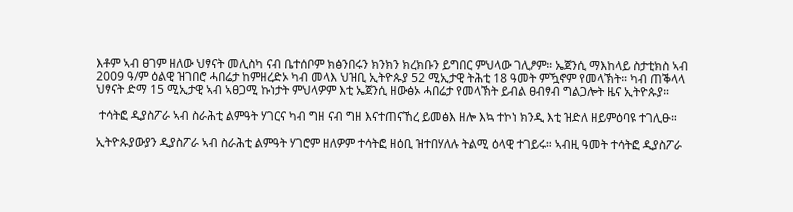እቶም ኣብ ፀገም ዘለው ህፃናት መሊስካ ናብ ቤተሰቦም ክፅንበሩን ክንክን ክረክቡን ይግበር ምህላው ገሊፆም። ኤጀንሲ ማእከላይ ስታቲክስ ኣብ 2009 ዓ/ም ዕልዊ ዝገበሮ ሓበሬታ ከምዘረድኦ ካብ መላእ ህዝቢ ኢትዮጱያ 52 ሚኢታዊ ትሕቲ 18 ዓመት ምዃኖም የመላኽት። ካብ ጠቕላላ ህፃናት ድማ 15 ሚኢታዊ ኣብ ኣፀጋሚ ኩነታት ምህላዎም እቲ ኤጀንሲ ዘውፅኦ ሓበሬታ የመላኽት ይብል ፀብፃብ ግልጋሎት ዜና ኢትዮጱያ።

 ተሳትፎ ዲያስፖራ ኣብ ስራሕቲ ልምዓት ሃገርና ካብ ግዘ ናብ ግዘ እናተጠናኸረ ይመፅእ ዘሎ እኳ ተኮነ ክንዲ እቲ ዝድለ ዘይምዕባዩ ተገሊፁ።

ኢትዮጱያውያን ዲያስፖራ ኣብ ስራሕቲ ልምዓት ሃገሮም ዘለዎም ተሳትፎ ዘዕቢ ዝተበሃለሉ ትልሚ ዕላዊ ተገይሩ። ኣብዚ ዓመት ተሳትፎ ዲያስፖራ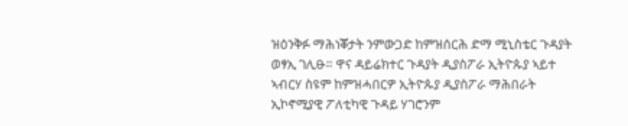ዝዕንቅፉ ማሕነቖታት ንምውጋድ ከምዝሰርሕ ድማ ሚኒስቴር ጉዳያት ወፃኢ ገሊፁ። ዋና ዳይሬክተር ጉዳያት ዲያስፖራ ኢትዮጱያ ኣይተ ኣብርሃ ስዩም ከምዝሓበርዎ ኢትዮጱያ ዲያስፖራ ማሕበራት ኢኮኖሚያዊ ፖለቲካዊ ጉዳይ ሃገሮንም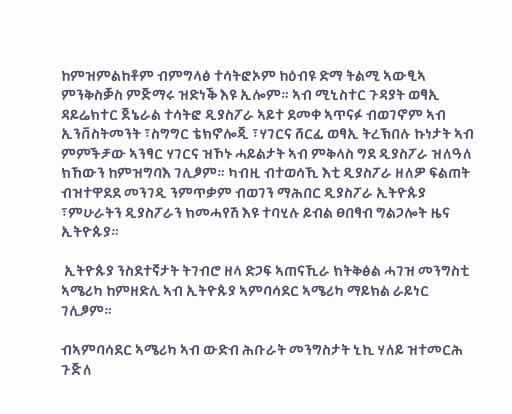ከምዝምልከቶም ብምግላፅ ተሳትፎኦም ከዕብዩ ድማ ትልሚ ኣውፂኣ ምንቅስቓስ ምጅማሩ ዝድነቕ እዩ ኢሎም። ኣብ ሚኒስተር ጉዳያት ወፃኢ ዳይሬክተር ጀኔራል ተሳትፎ ዲያስፖራ ኣይተ ደመቀ ኣጥናፉ ብወገኖም ኣብ ኢንቨስትመንት ፣ስግግር ቴክኖሎጂ ፣ሃገርና ሸርፊ ወፃኢ ትረኽበሉ ኩነታት ኣብ ምምችቻው ኣንፃር ሃገርና ዝኾኑ ሓይልታት ኣብ ምቅላስ ግደ ዲያስፖራ ዝለዓለ ክኸውን ከምዝግባእ ገሊፆም። ካብዚ ብተወሳኺ እቲ ዲያስፖራ ዘለዎ ፍልጠት ብዝተዋደደ መንገዲ ንምጥቃም ብወገን ማሕበር ዲያስፖራ ኢትዮጱያ ፣ምሁራትን ዲያስፖራን ክመሓየሽ እዩ ተባሂሉ ይብል ፀበፃብ ግልጋሎት ዜና ኢትዮጱያ።

 ኢትዮጱያ ንስደተኛታት ትገብሮ ዘላ ድጋፍ ኣጠናኺራ ክትቅፅል ሓገዝ መንግስቲ ኣሜሪካ ከምዘድሊ ኣብ ኢትዮጱያ ኣምባሳደር ኣሜሪካ ማይክል ራይነር ገሊፆም።

ብኣምባሳደር ኣሜሪካ ኣብ ውድብ ሕቡራት መንግስታት ኒኪ ሃለይ ዝተመርሕ ጉጅለ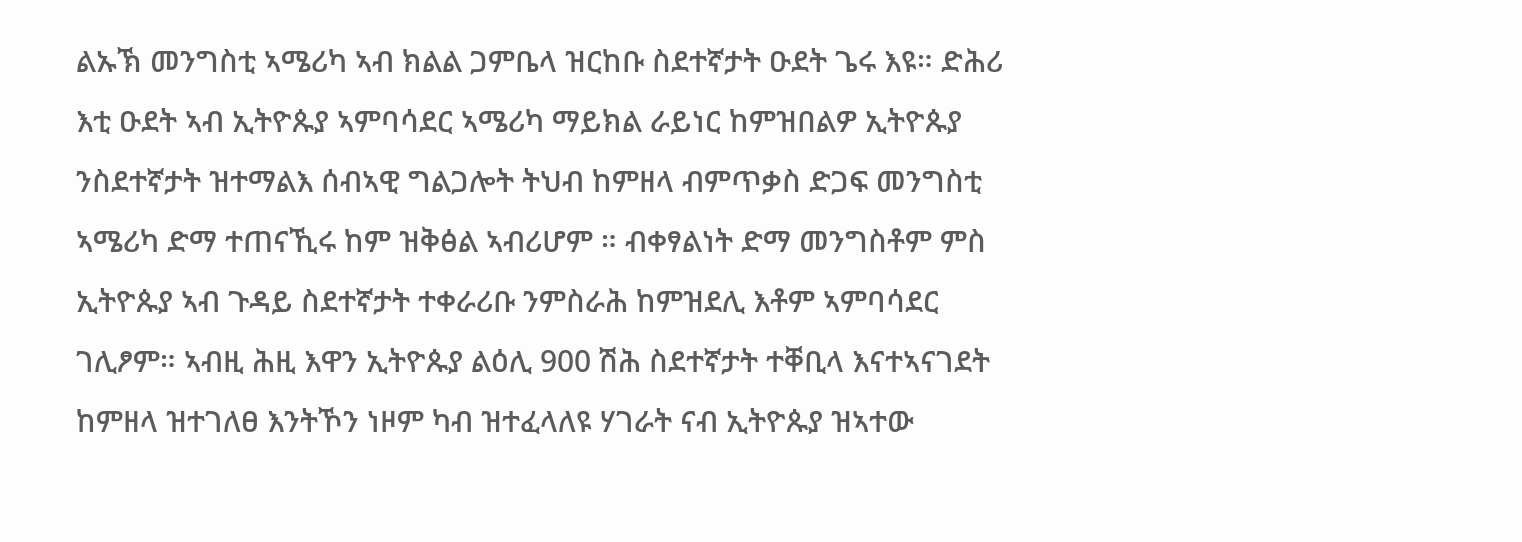ልኡኽ መንግስቲ ኣሜሪካ ኣብ ክልል ጋምቤላ ዝርከቡ ስደተኛታት ዑደት ጌሩ እዩ። ድሕሪ እቲ ዑደት ኣብ ኢትዮጱያ ኣምባሳደር ኣሜሪካ ማይክል ራይነር ከምዝበልዎ ኢትዮጱያ ንስደተኛታት ዝተማልእ ሰብኣዊ ግልጋሎት ትህብ ከምዘላ ብምጥቃስ ድጋፍ መንግስቲ ኣሜሪካ ድማ ተጠናኺሩ ከም ዝቅፅል ኣብሪሆም ። ብቀፃልነት ድማ መንግስቶም ምስ ኢትዮጱያ ኣብ ጉዳይ ስደተኛታት ተቀራሪቡ ንምስራሕ ከምዝደሊ እቶም ኣምባሳደር ገሊፆም። ኣብዚ ሕዚ እዋን ኢትዮጱያ ልዕሊ 900 ሽሕ ስደተኛታት ተቐቢላ እናተኣናገደት ከምዘላ ዝተገለፀ እንትኾን ነዞም ካብ ዝተፈላለዩ ሃገራት ናብ ኢትዮጱያ ዝኣተው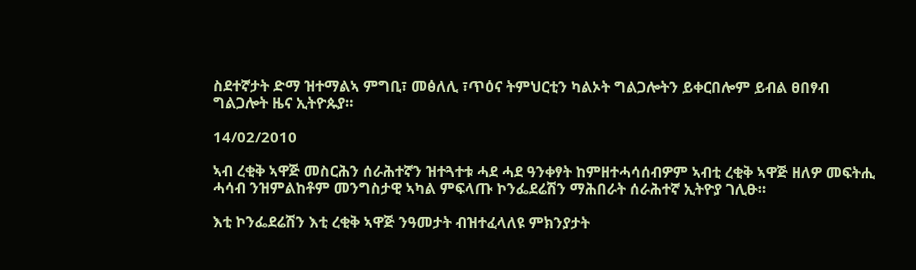ስደተኛታት ድማ ዝተማልኣ ምግቢ፣ መፅለሊ ፣ጥዕና ትምህርቲን ካልኦት ግልጋሎትን ይቀርበሎም ይብል ፀበፃብ ግልጋሎት ዜና ኢትዮጱያ።

14/02/2010

ኣብ ረቂቅ ኣዋጅ መስርሕን ሰራሕተኛን ዝተጓተቱ ሓደ ሓደ ዓንቀፃት ከምዘተሓሳሰብዎም ኣብቲ ረቂቅ ኣዋጅ ዘለዎ መፍትሒ ሓሳብ ንዝምልከቶም መንግስታዊ ኣካል ምፍላጡ ኮንፌደሬሽን ማሕበራት ሰራሕተኛ ኢትዮያ ገሊፁ።

እቲ ኮንፌደሬሽን እቲ ረቂቅ ኣዋጅ ንዓመታት ብዝተፈላለዩ ምክንያታት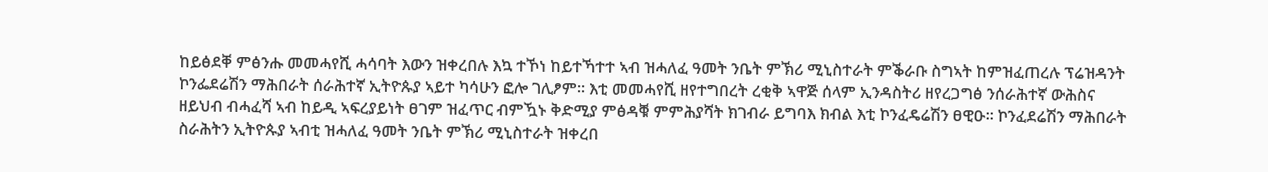ከይፅደቐ ምፅንሑ መመሓየሺ ሓሳባት እውን ዝቀረበሉ እኳ ተኾነ ከይተኻተተ ኣብ ዝሓለፈ ዓመት ንቤት ምኽሪ ሚኒስተራት ምቕራቡ ስግኣት ከምዝፈጠረሉ ፕሬዝዳንት ኮንፌደሬሽን ማሕበራት ሰራሕተኛ ኢትዮጱያ ኣይተ ካሳሁን ፎሎ ገሊፆም። እቲ መመሓየሺ ዘየተግበረት ረቂቅ ኣዋጅ ሰላም ኢንዳስትሪ ዘየረጋግፅ ንሰራሕተኛ ውሕስና ዘይህብ ብሓፈሻ ኣብ ከይዲ ኣፍረያይነት ፀገም ዝፈጥር ብምዃኑ ቅድሚያ ምፅዳቑ ምምሕያሻት ክገብራ ይግባእ ክብል እቲ ኮንፈዴሬሽን ፀዊዑ። ኮንፈደሬሽን ማሕበራት ስራሕትን ኢትዮጱያ ኣብቲ ዝሓለፈ ዓመት ንቤት ምኽሪ ሚኒስተራት ዝቀረበ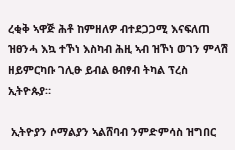ረቂቅ ኣዋጅ ሕቶ ከምዘለዎ ብተደጋጋሚ እናፍለጠ ዝፀንሓ እኳ ተኾነ እስካብ ሕዚ ኣብ ዝኾነ ወገን ምላሽ ዘይምርካቡ ገሊፁ ይብል ፀብፃብ ትካል ፕረስ ኢትዮጱያ።

 ኢትዮያን ሶማልያን ኣልሸባብ ንምድምሳስ ዝግበር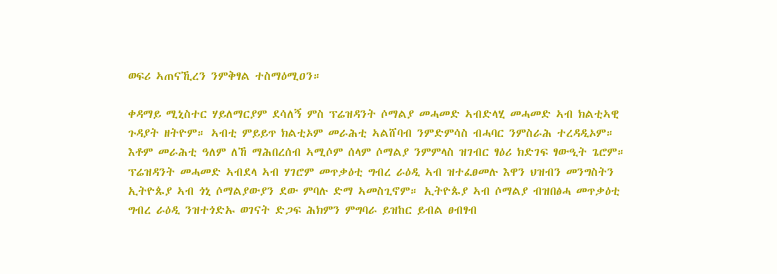ወፍሪ ኣጠናኺረን ንምቅፃል ተስማዕሚዐን።

ቀዳማይ ሚኒስተር ሃይለማርያም ደሳለኝ ምስ ፕሬዝዳንት ሶማልያ መሓመድ ኣብድላሂ መሓመድ ኣብ ክልቲኣዊ ጉዳያት ዘትዮም። ኣብቲ ምይይጥ ክልቲኦም መራሕቲ ኣልሸባብ ንምድምሳስ ብሓባር ንምስራሕ ተረዳዲኦም። እቶም መራሕቲ ዓለም ለኸ ማሕበረሰብ ኣሚሶም ሰላም ሶማልያ ንምምላስ ዝገብር ፃዕሪ ክድገፍ ፃውዒት ጌሮም። ፕሬዝዳንት መሓመድ ኣብደላ ኣብ ሃገሮም መጥቃዕቲ ግብረ ራዕዲ ኣብ ዝተፈፀመሉ እዋን ህዝብን መንግስትን ኢትዮጱያ ኣብ ጎኒ ሶማልያውያን ደው ምባሉ ድማ ኣመስጊኖም። ኢትዮጱያ ኣብ ሶማልያ ብዝበፅሓ መጥቃዕቲ ግብረ ራዕዲ ንዝተጎድኡ ወገናት ድጋፍ ሕክምን ምግባራ ይዝከር ይብል ፀብፃብ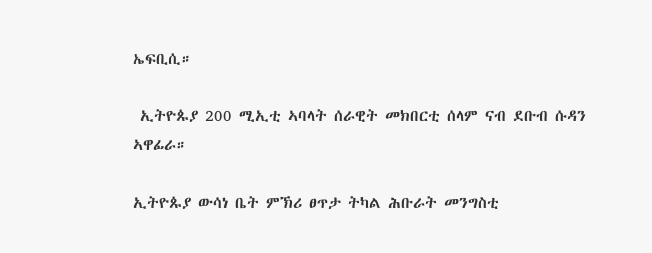ኤፍቢሲ።

 ኢትዮጱያ 200 ሚኢቲ ኣባላት ሰራዊት መክበርቲ ሰላም ናብ ደቡብ ሱዳን ኣዋፊራ።

ኢትዮጱያ ውሳነ ቤት ምኽሪ ፀጥታ ትካል ሕቡራት መንግስቲ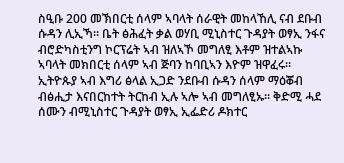ስዒቡ 200 መኽበርቲ ሰላም ኣባላት ሰራዊት መከላኸሊ ናብ ደቡብ ሱዳን ሊኢኻ። ቤት ፅሕፈት ቃል ወሃቢ ሚኒስተር ጉዳያት ወፃኢ ንፋና ብሮድካስቲንግ ኮርፕሬት ኣብ ዝለኣኾ መግለፂ እቶም ዝተልኣኩ ኣባላት መክበርቲ ሰላም ኣብ ጅባን ከባቢኣን እዮም ዝዋፈሩ። ኢትዮጱያ ኣብ እግሪ ፅላል ኢጋድ ንደቡብ ሱዳን ሰላም ማዕቖብ ብፅሒታ እናበርከተት ትርከብ ኢሉ ኣሎ ኣብ መግለፂኡ። ቅድሚ ሓደ ሰሙን ብሚኒስተር ጉዳያት ወፃኢ ኢፌድሪ ዶክተር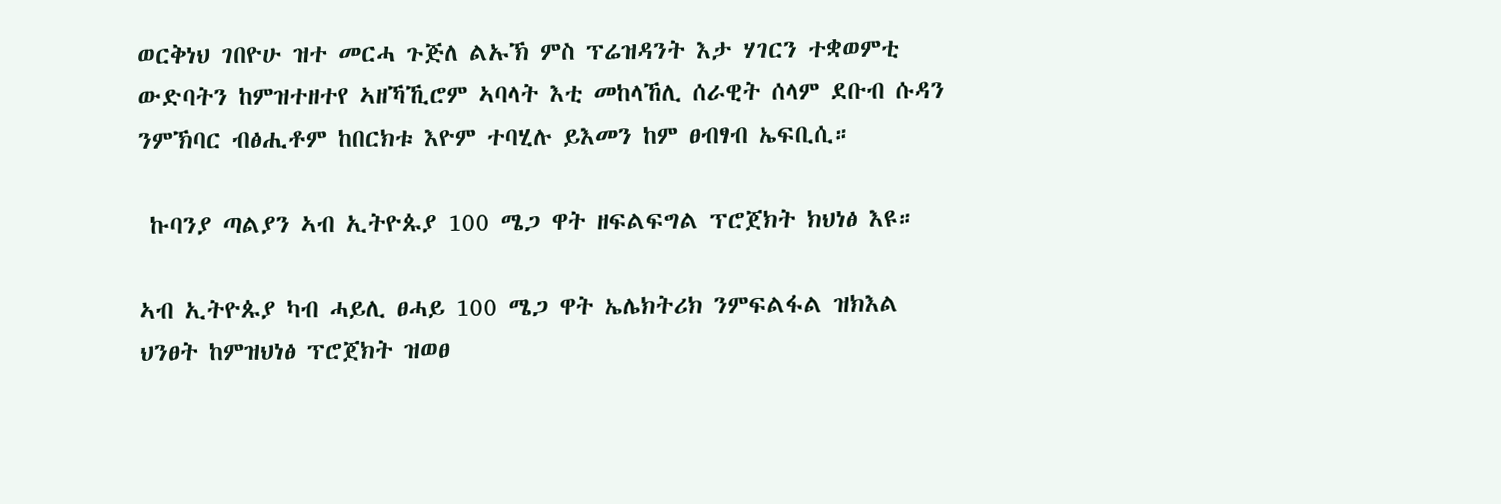ወርቅነህ ገበዮሁ ዝተ መርሓ ጉጅለ ልኡኽ ምስ ፕሬዝዳንት እታ ሃገርን ተቋወምቲ ውድባትን ከምዝተዘተየ ኣዘኻኺሮም ኣባላት እቲ መከላኸሊ ሰራዊት ሰላም ደቡብ ሱዳን ንምኽባር ብፅሒቶም ከበርክቱ እዮም ተባሂሉ ይእመን ከም ፀብፃብ ኤፍቢሲ።

 ኩባንያ ጣልያን ኣብ ኢትዮጱያ 100 ሜጋ ዋት ዘፍልፍግል ፕሮጀክት ክህነፅ እዩ።

ኣብ ኢትዮጱያ ካብ ሓይሊ ፀሓይ 100 ሜጋ ዋት ኤሌክትሪክ ንምፍልፋል ዝክእል ህንፀት ከምዝህነፅ ፕሮጀክት ዝወፀ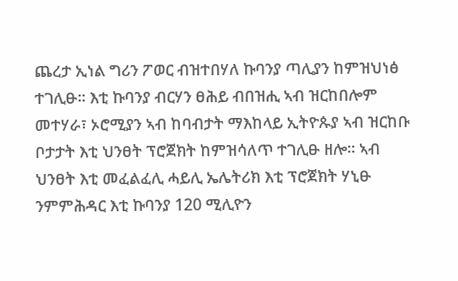ጨረታ ኢነል ግሪን ፖወር ብዝተበሃለ ኩባንያ ጣሊያን ከምዝህነፅ ተገሊፁ። እቲ ኩባንያ ብርሃን ፀሕይ ብበዝሒ ኣብ ዝርከበሎም መተሃራ፣ ኦሮሚያን ኣብ ከባብታት ማእከላይ ኢትዮጱያ ኣብ ዝርከቡ ቦታታት እቲ ህንፀት ፕሮጀክት ከምዝሳለጥ ተገሊፁ ዘሎ። ኣብ ህንፀት እቲ መፈልፈሊ ሓይሊ ኤሌትሪክ እቲ ፕሮጀክት ሃኒፁ ንምምሕዳር እቲ ኩባንያ 120 ሚሊዮን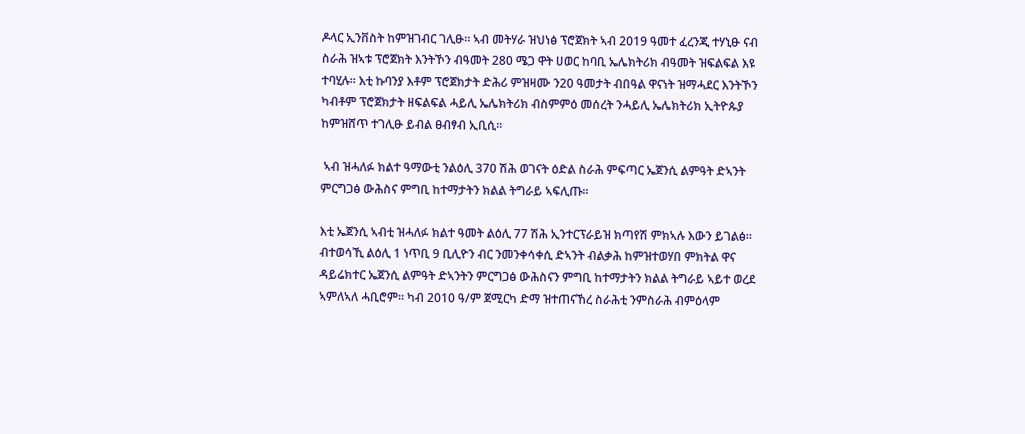ዶላር ኢንቨስት ከምዝገብር ገሊፁ። ኣብ መትሃራ ዝህነፅ ፕሮጀክት ኣብ 2019 ዓመተ ፈረንጂ ተሃኒፁ ናብ ስራሕ ዝኣቱ ፕሮጀክት እንትኾን ብዓመት 280 ሜጋ ዋት ሀወር ከባቢ ኤሌክትሪክ ብዓመት ዝፍልፍል እዩ ተባሂሉ። እቲ ኩባንያ እቶም ፕሮጀክታት ድሕሪ ምዝዛሙ ን20 ዓመታት ብበዓል ዋናነት ዝማሓደር እንትኾን ካብቶም ፕሮጀክታት ዘፍልፍል ሓይሊ ኤሌክትሪክ ብስምምዕ መሰረት ንሓይሊ ኤሌክትሪክ ኢትዮጱያ ከምዝሸጥ ተገሊፁ ይብል ፀብፃብ ኢቢሲ።

 ኣብ ዝሓለፉ ክልተ ዓማውቲ ንልዕሊ 370 ሽሕ ወገናት ዕድል ስራሕ ምፍጣር ኤጀንሲ ልምዓት ድኣንት ምርግጋፅ ውሕስና ምግቢ ከተማታትን ክልል ትግራይ ኣፍሊጡ።

እቲ ኤጀንሲ ኣብቲ ዝሓለፉ ክልተ ዓመት ልዕሊ 77 ሽሕ ኢንተርፕራይዝ ክጣየሽ ምክኣሉ እውን ይገልፅ። ብተወሳኺ ልዕሊ 1 ነጥቢ 9 ቢሊዮን ብር ንመንቀሳቀሲ ድኣንት ብልቃሕ ከምዝተወሃበ ምክትል ዋና ዳይሬክተር ኤጀንሲ ልምዓት ድኣንትን ምርግጋፅ ውሕስናን ምግቢ ከተማታትን ክልል ትግራይ ኣይተ ወረደ ኣምለኣለ ሓቢሮም። ካብ 2010 ዓ/ም ጀሚርካ ድማ ዝተጠናኸረ ስራሕቲ ንምስራሕ ብምዕላም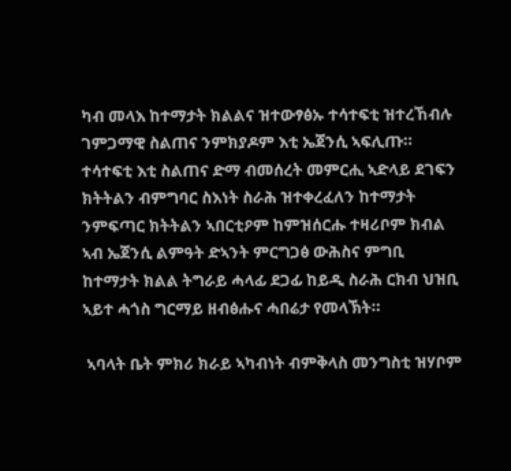ካብ መላእ ከተማታት ክልልና ዝተውፃፅኡ ተሳተፍቲ ዝተረኸብሉ ገምጋማዊ ስልጠና ንምክያዶም እቲ ኤጀንሲ ኣፍሊጡ። ተሳተፍቲ እቲ ስልጠና ድማ ብመሰረት መምርሒ ኣድላይ ደገፍን ክትትልን ብምግባር ስእነት ስራሕ ዝተቀረፈለን ከተማታት ንምፍጣር ክትትልን ኣበርቲዖም ከምዝሰርሑ ተዛሪቦም ክብል ኣብ ኤጀንሲ ልምዓት ድኣንት ምርግጋፅ ውሕስና ምግቢ ከተማታት ክልል ትግራይ ሓላፊ ደጋፊ ከይዲ ስራሕ ርክብ ህዝቢ ኣይተ ሓጎስ ግርማይ ዘብፅሑና ሓበሬታ የመላኽት።

 ኣባላት ቤት ምክሪ ክራይ ኣካብነት ብምቅላስ መንግስቲ ዝሃቦም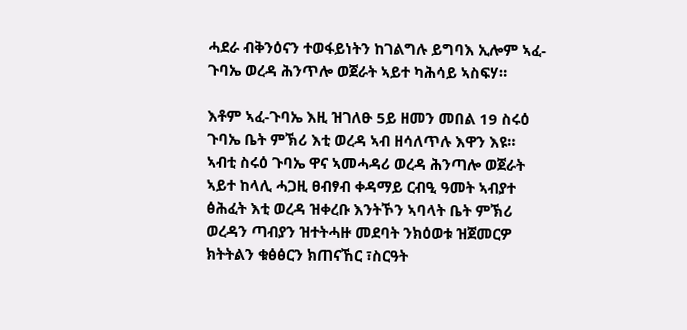ሓደራ ብቅንዕናን ተወፋይነትን ከገልግሉ ይግባእ ኢሎም ኣፈ-ጉባኤ ወረዳ ሕንጥሎ ወጀራት ኣይተ ካሕሳይ ኣስፍሃ።

እቶም ኣፈ-ጉባኤ እዚ ዝገለፁ 5ይ ዘመን መበል 19 ስሩዕ ጉባኤ ቤት ምኽሪ እቲ ወረዳ ኣብ ዘሳለጥሉ እዋን እዩ። ኣብቲ ስሩዕ ጉባኤ ዋና ኣመሓዳሪ ወረዳ ሕንጣሎ ወጀራት ኣይተ ከላሊ ሓጋዚ ፀብፃብ ቀዳማይ ርብዒ ዓመት ኣብያተ ፅሕፈት እቲ ወረዳ ዝቀረቡ እንትኾን ኣባላት ቤት ምኽሪ ወረዳን ጣብያን ዝተትሓዙ መደባት ንክዕወቱ ዝጀመርዎ ክትትልን ቁፅፅርን ክጠናኸር ፣ስርዓት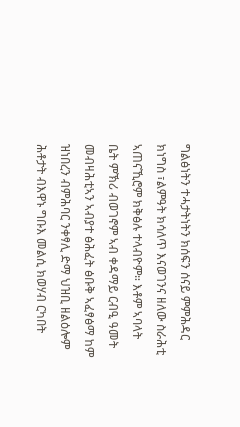ግልፅነትን ተሓታትነትን ክሰፍን ሰናይ ምምሕዳር ክነግስ ፣ልምዓት ክሳለጥ እናወገንና ዘለው ስራሕቲ ኣጠናኺሮም ክቅፅሉ ተላብዮም። እቶም ኣባላት ቤት ምኽሪ ብወገኖም ኣብ ቀዳማይ ርብዒ ዓመት መብዛሕቲኣን ኣብያተ ፅሕፈት ፅቡቅ ኣፈፃፅማ ከም ዝነበረን ብምሕባር ንቀፃሊ ድማ ህዝቢ ዘልዕሎም ሕቶታት ብእዋኑ ግቡእ መልሲ ክወሃብ ርካበት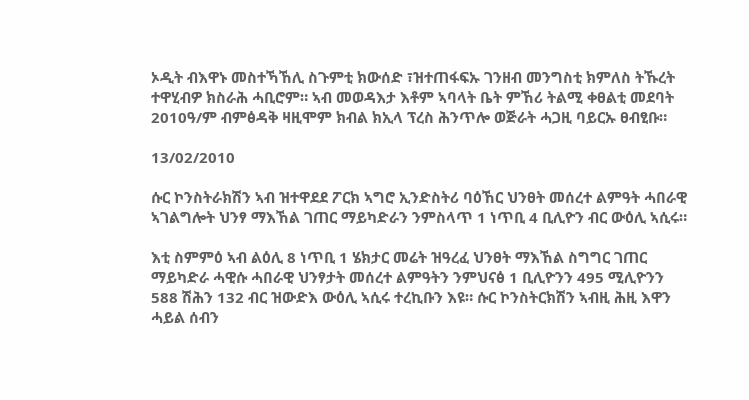ኦዲት ብእዋኑ መስተኻኸሊ ስጉምቲ ክውሰድ ፣ዝተጠፋፍኡ ገንዘብ መንግስቲ ክምለስ ትኹረት ተዋሂብዎ ክስራሕ ሓቢሮም። ኣብ መወዳእታ እቶም ኣባላት ቤት ምኸሪ ትልሚ ቀፀልቲ መደባት 2010ዓ/ም ብምፅዳቅ ዛዚሞም ክብል ክኢላ ፕረስ ሕንጥሎ ወጅራት ሓጋዚ ባይርኡ ፀብፂቡ።

13/02/2010

ሱር ኮንስትራክሽን ኣብ ዝተዋደደ ፖርክ ኣግሮ ኢንድስትሪ ባዕኸር ህንፀት መሰረተ ልምዓት ሓበራዊ ኣገልግሎት ህንፃ ማእኸል ገጠር ማይካድራን ንምስላጥ 1 ነጥቢ 4 ቢሊዮን ብር ውዕሊ ኣሲሩ።

እቲ ስምምዕ ኣብ ልዕሊ 8 ነጥቢ 1 ሄክታር መሬት ዝዓረፈ ህንፀት ማእኸል ስግግር ገጠር ማይካድራ ሓዊሱ ሓበራዊ ህንፃታት መሰረተ ልምዓትን ንምህናፅ 1 ቢሊዮንን 495 ሚሊዮንን 588 ሽሕን 132 ብር ዝውድእ ውዕሊ ኣሲሩ ተረኪቡን እዩ። ሱር ኮንስትርክሽን ኣብዚ ሕዚ እዋን ሓይል ሰብን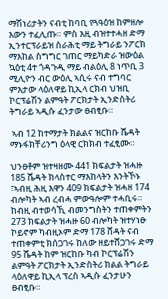ማሽነሪታትን ናብቲ ከባቢ የጓዓዕዝ ከምዘሎ እውን ተፈሊጡ። ምስ እዚ ብዝተተሓዘ ድማ ኢንተርፕራይዝ ስራሕቲ ማይ ትግራይ ንፖርክ ማእከል ስግግር ገጠር ማይካድራ ዝውዕል ኳዕቲ 4ተ ጎዳጉዲ ማይ ብልዕሊ 8 ነጥቢ 3 ሚሊዮን ብር ውዕሊ ኣሲሩ ናብ ተግባር ምእታው ላዕለዋይ ኪኢላ ርክብ ህዝቢ ኮርፕሬሽን ልምዓት ፖርክታት ኢንድስትሪ ትግራይ ኣዲሱ ፈንታው ፀብፂቡ።

 ኣብ 12 ከተማታት ክልልና ዝርከቡ ሼዳት ማኑፋክቸሪንግ ዕላዊ ርክክብ ተፈፂሙ።

ህንፀቶም ዝተዛዘሙ 441 ክፍልታት ዝሓዙ 185 ሼዳት ክላስተር ማእከላትን እንትኾኑ ፣ኣብዚ ሕዚ እዋን 409 ክፍልታት ዝሓዘ 174 ብሎካት ኣብ ረብሓ ምውዓሎም ተሓቢሩ። ከብዚ ብተወሳኺ ብመንግስትን ተጠቀምትን 273 ክፍልታት ዝሓዙ 60 ብሎካት ዝተሃነፁ ኮይኖም ካብዚኦም ድማ 178 ሸዳት ናብ ተጠቀምቲ ክሰጋገሩ ከለው ዘይተሸጋገሩ ድማ 95 ሼዳት ከም ዝርከቡ ካብ ኮርፕሬሽን ልምዓት ፖርክታት ኢንድስትሪ ክልል ትግራይ ላዕለዋይ ኪኢላ ፕረስ ኣዲሱ ፈንታሁን ፀብፂቡ።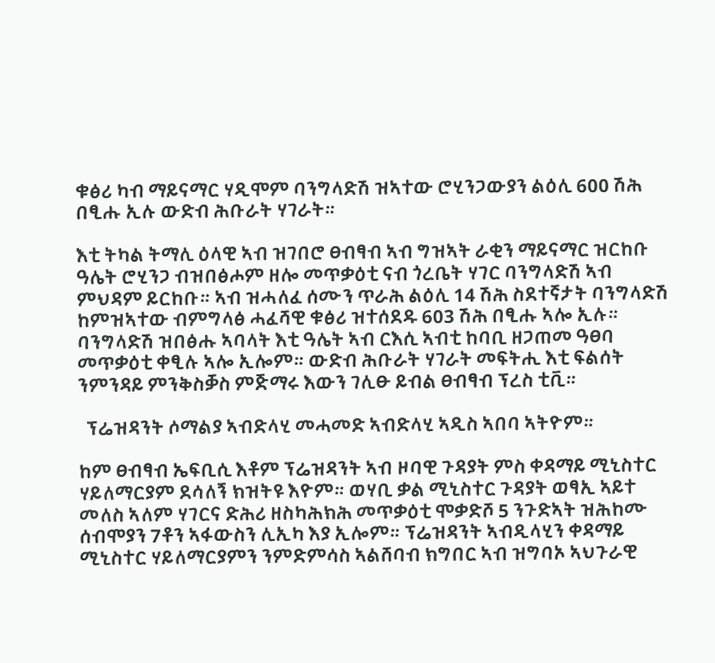ቁፅሪ ካብ ማይናማር ሃዲሞም ባንግላድሽ ዝኣተው ሮሂንጋውያን ልዕሊ 600 ሽሕ በፂሑ ኢሉ ውድብ ሕቡራት ሃገራት።

እቲ ትካል ትማሊ ዕላዊ ኣብ ዝገበሮ ፀብፃብ ኣብ ግዝኣት ራቂን ማይናማር ዝርከቡ ዓሌት ሮሂንጋ ብዝበፅሖም ዘሎ መጥቃዕቲ ናብ ጎረቤት ሃገር ባንግላድሽ ኣብ ምህዳም ይርከቡ። ኣብ ዝሓለፈ ሰሙን ጥራሕ ልዕሊ 14 ሽሕ ስደተኛታት ባንግላድሽ ከምዝኣተው ብምግላፅ ሓፈሻዊ ቁፅሪ ዝተሰደዱ 603 ሽሕ በፂሑ ኣሎ ኢሉ። ባንግላድሽ ዝበፅሑ ኣባላት እቲ ዓሌት ኣብ ርእሲ ኣብቲ ከባቢ ዘጋጠመ ዓፀባ መጥቃዕቲ ቀፂሉ ኣሎ ኢሎም። ውድብ ሕቡራት ሃገራት መፍትሒ እቲ ፍልሰት ንምንዳይ ምንቅስቓስ ምጅማሩ እውን ገሊፁ ይብል ፀብፃብ ፕረስ ቲቪ።

  ፕሬዝዳንት ሶማልያ ኣብድላሂ መሓመድ ኣብድላሂ ኣዲስ ኣበባ ኣትዮም።

ከም ፀብፃብ ኤፍቢሲ እቶም ፕሬዝዳንት ኣብ ዞባዊ ጉዳያት ምስ ቀዳማይ ሚኒስተር ሃይለማርያም ደሳለኝ ክዝትዩ እዮም። ወሃቢ ቃል ሚኒስተር ጉዳያት ወፃኢ ኣይተ መለስ ኣለም ሃገርና ድሕሪ ዘስካሕክሕ መጥቃዕቲ ሞቃድሾ 5 ንጉድኣት ዝሕከሙ ሰብሞያን 7ቶን ኣፋውስን ሊኢካ እያ ኢሎም። ፕሬዝዳንት ኣብዲላሂን ቀዳማይ ሚኒስተር ሃይለማርያምን ንምድምሳስ ኣልሸባብ ክግበር ኣብ ዝግባኦ ኣህጉራዊ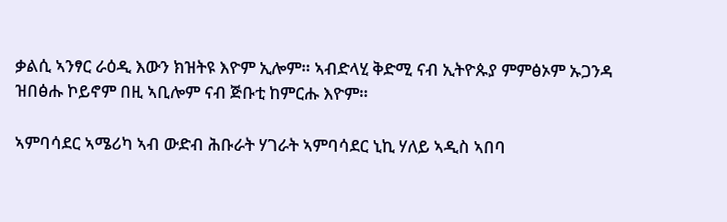ቃልሲ ኣንፃር ራዕዲ እውን ክዝትዩ እዮም ኢሎም። ኣብድላሂ ቅድሚ ናብ ኢትዮጱያ ምምፅኦም ኡጋንዳ ዝበፅሑ ኮይኖም በዚ ኣቢሎም ናብ ጅቡቲ ከምርሑ እዮም።

ኣምባሳደር ኣሜሪካ ኣብ ውድብ ሕቡራት ሃገራት ኣምባሳደር ኒኪ ሃለይ ኣዲስ ኣበባ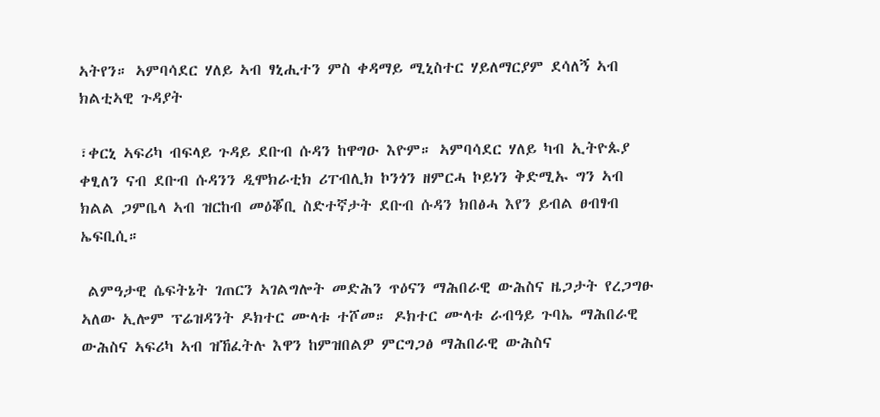ኣትየን። ኣምባሳደር ሃለይ ኣብ ፃኒሒተን ምስ ቀዳማይ ሚኒስተር ሃይለማርያም ደሳለኝ ኣብ ክልቲኣዊ ጉዳያት

፣ቀርኒ ኣፍሪካ ብፍላይ ጉዳይ ደቡብ ሱዳን ከዋግዑ እዮም። ኣምባሳደር ሃለይ ካብ ኢትዮጱያ ቀፂለን ናብ ደቡብ ሱዳንን ዲሞክራቲክ ሪፐብሊክ ኮንጎን ዘምርሓ ኮይነን ቅድሚኡ ግን ኣብ ክልል ጋምቤላ ኣብ ዝርከብ መዕቖቢ ስድተኛታት ደቡብ ሱዳን ክበፅሓ እየን ይብል ፀብፃብ ኤፍቢሲ።

 ልምዓታዊ ሴፍትኔት ገጠርን ኣገልግሎት መድሕን ጥዕናን ማሕበራዊ ውሕስና ዜጋታት የረጋግፁ ኣለው ኢሎም ፕሬዝዳንት ዶክተር ሙላቱ ተሾመ። ዶክተር ሙላቱ ራብዓይ ጉባኤ ማሕበራዊ ውሕስና ኣፍሪካ ኣብ ዝኸፈትሉ እዋን ከምዝበልዎ ምርግጋፅ ማሕበራዊ ውሕስና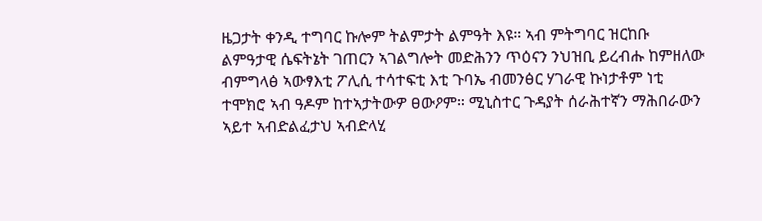ዜጋታት ቀንዲ ተግባር ኩሎም ትልምታት ልምዓት እዩ። ኣብ ምትግባር ዝርከቡ ልምዓታዊ ሴፍትኔት ገጠርን ኣገልግሎት መድሕንን ጥዕናን ንህዝቢ ይረብሑ ከምዘለው ብምግላፅ ኣውፃእቲ ፖሊሲ ተሳተፍቲ እቲ ጉባኤ ብመንፅር ሃገራዊ ኩነታቶም ነቲ ተሞክሮ ኣብ ዓዶም ከተኣታትውዎ ፀውዖም። ሚኒስተር ጉዳያት ሰራሕተኛን ማሕበራውን ኣይተ ኣብድልፈታህ ኣብድላሂ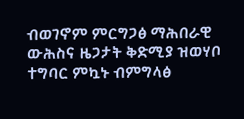ብወገኖም ምርግጋፅ ማሕበራዊ ውሕስና ዜጋታት ቅድሚያ ዝወሃቦ ተግባር ምኳኑ ብምግላፅ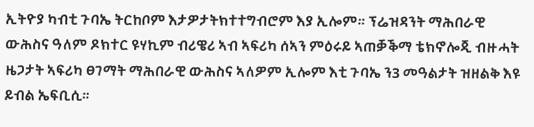ኢትዮያ ካብቲ ጉባኤ ትርከቦም እታዎታትክተተግብሮም እያ ኢሎም። ፕሬዝዳንት ማሕበራዊ ውሕስና ዓለም ዶክተር ዩሃኪም ብሪዌሪ ኣብ ኣፍሪካ ሰኣን ምዕሩይ ኣጠቓቕማ ቴክኖሎጂ ብዙሓት ዜጋታት ኣፍሪካ ፀገማት ማሕበራዊ ውሕስና ኣለዎም ኢሎም እቲ ጉባኤ ን3 መዓልታት ዝዘልቅ እዩ ይብል ኤፍቢሲ።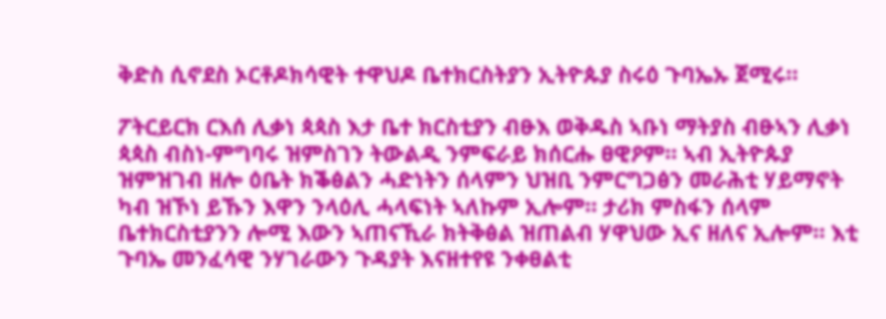ቅድስ ሲኖደስ ኦርቶዶክሳዊት ተዋህዶ ቤተክርስትያን ኢትዮጱያ ስሩዕ ጉባኤኡ ጀሚሩ።

ፖትርይርክ ርእሰ ሊቃነ ጳጳስ እታ ቤተ ክርስቲያን ብፁእ ወቅዱስ ኣቡነ ማትያስ ብፁኣን ሊቃነ ጳጳስ ብስነ-ምግባሩ ዝምስገን ትውልዲ ንምፍራይ ክሰርሑ ፀዊዖም። ኣብ ኢትዮጱያ ዝምዝገብ ዘሎ ዕቤት ክቕፅልን ሓድነትን ሰላምን ህዝቢ ንምርግጋፅን መራሕቲ ሃይማኖት ካብ ዝኾነ ይኹን እዋን ንላዕሊ ሓላፍነት ኣለኩም ኢሎም። ታሪክ ምስፋን ሰላም ቤተክርስቲያንን ሎሚ እውን ኣጠናኺራ ክትቅፅል ዝጠልብ ሃዋህው ኢና ዘለና ኢሎም። እቲ ጉባኤ መንፈሳዊ ንሃገራውን ጉዳያት እናዘተየዩ ንቀፀልቲ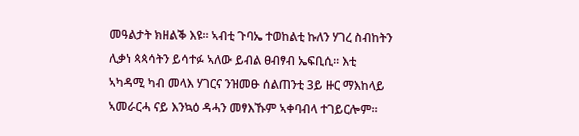መዓልታት ክዘልቕ እዩ። ኣብቲ ጉባኤ ተወከልቲ ኩለን ሃገረ ስብከትን ሊቃነ ጳጳሳትን ይሳተፉ ኣለው ይብል ፀብፃብ ኤፍቢሲ። እቲ ኣካዳሚ ካብ መላእ ሃገርና ንዝመፁ ሰልጠንቲ 3ይ ዙር ማእከላይ ኣመራርሓ ናይ እንኳዕ ዳሓን መፃእኹም ኣቀባብላ ተገይርሎም።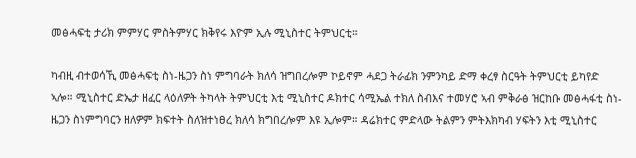መፅሓፍቲ ታሪክ ምምሃር ምስትምሃር ክቅየሩ እዮም ኢሉ ሚኒስተር ትምህርቲ።

ካብዚ ብተወሳኺ መፅሓፍቲ ስነ-ዜጋን ስነ ምግባራት ክለሳ ዝግበረሎም ኮይኖም ሓደጋ ትራፊክ ንምንካይ ድማ ቀረፃ ስርዓት ትምህርቲ ይካየድ ኣሎ። ሚኒስተር ድኤታ ዘፈር ላዕለዎት ትካላት ትምህርቲ እቲ ሚኒስተር ዶክተር ሳሚኤል ተክለ ስብእና ተመሃሮ ኣብ ምቅራፅ ዝርከቡ መፅሓፋቲ ስነ-ዜጋን ስነምግባርን ዘለዎም ክፍተት ስለዝተነፀረ ክለሳ ክግበረሎም እዩ ኢሎም። ዳሬክተር ምድላው ትልምን ምትእክካብ ሃፍትን እቲ ሚኒስተር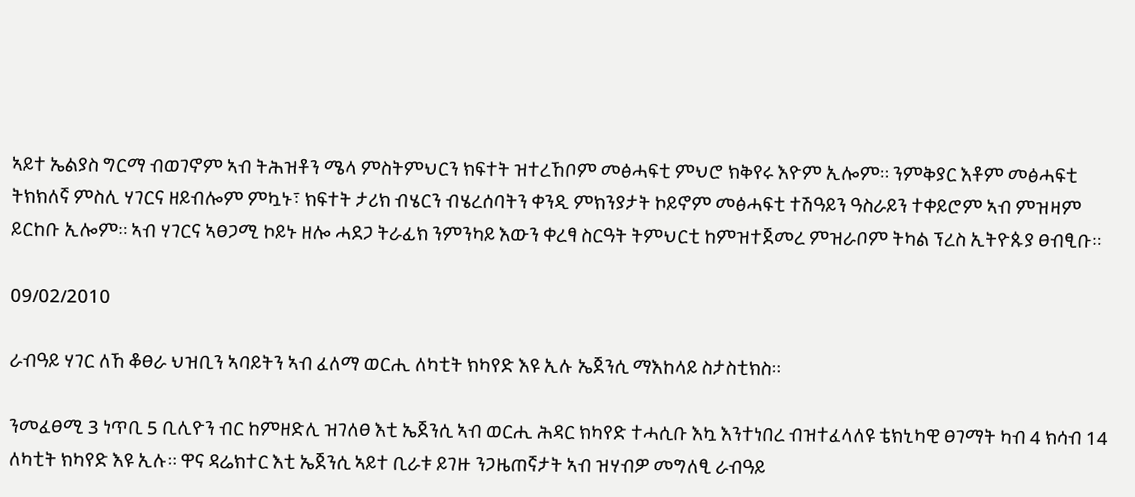ኣይተ ኤልያስ ግርማ ብወገኖም ኣብ ትሕዝቶን ሜላ ምስትምህርን ክፍተት ዝተረኸቦም መፅሓፍቲ ምህሮ ክቅየሩ እዮም ኢሎም። ንምቅያር እቶም መፅሓፍቲ ትክክለኛ ምስሊ ሃገርና ዘይብሎም ምኳኑ፣ ክፍተት ታሪክ ብሄርን ብሄረሰባትን ቀንዲ ምክንያታት ኮይኖም መፅሓፍቲ ተሽዓይን ዓስራይን ተቀይሮም ኣብ ምዝዛም ይርከቡ ኢሎም። ኣብ ሃገርና ኣፀጋሚ ኮይኑ ዘሎ ሓደጋ ትራፊክ ንምንካይ እውን ቀረፃ ስርዓት ትምህርቲ ከምዝተጀመረ ምዝራቦም ትካል ፕረስ ኢትዮጱያ ፀብፂቡ።

09/02/2010

ራብዓይ ሃገር ለኸ ቆፀራ ህዝቢን ኣባይትን ኣብ ፈለማ ወርሒ ለካቲት ክካየድ እዩ ኢሉ ኤጀንሲ ማእከላይ ስታስቲክስ።

ንመፈፀሚ 3 ነጥቢ 5 ቢሊዮን ብር ከምዘድሊ ዝገለፀ እቲ ኤጀንሲ ኣብ ወርሒ ሕዳር ክካየድ ተሓሲቡ እኳ እንተነበረ ብዝተፈላለዩ ቴክኒካዊ ፀገማት ካብ 4 ክሳብ 14 ለካቲት ክካየድ እዩ ኢሉ። ዋና ዳሬክተር እቲ ኤጀንሲ ኣይተ ቢራቱ ይገዙ ንጋዜጠኛታት ኣብ ዝሃብዎ መግለፂ ራብዓይ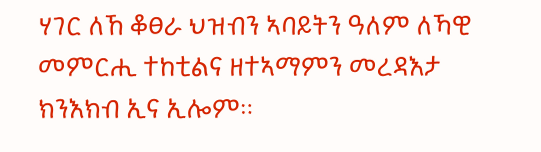ሃገር ለኸ ቆፀራ ህዝብን ኣባይትን ዓለም ለኻዊ መምርሒ ተከቲልና ዘተኣማምን መረዳእታ ክንእክብ ኢና ኢሎም።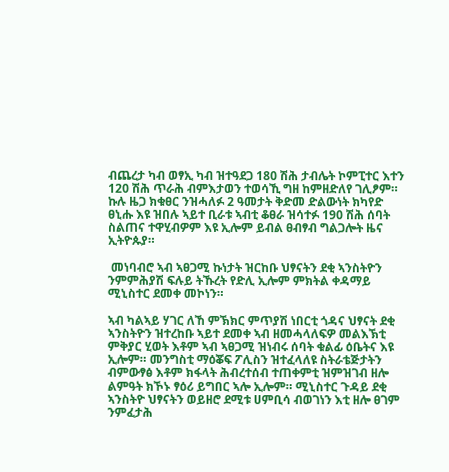ብጨረታ ካብ ወፃኢ ካብ ዝተዓደጋ 180 ሽሕ ታብሌት ኮምፒተር እተን 120 ሽሕ ጥራሕ ብምእታወን ተወሳኺ ግዘ ከምዘድለየ ገሊፆም። ኩሉ ዜጋ ክቁፀር ንዝሓለፉ 2 ዓመታት ቅድመ ድልውነት ክካየድ ፀኒሑ እዩ ዝበሉ ኣይተ ቢራቱ ኣብቲ ቆፀራ ዝሳተፉ 190 ሽሕ ሰባት ስልጠና ተዋሂብዎም እዩ ኢሎም ይብል ፀብፃብ ግልጋሎት ዜና ኢትዮጱያ።

 መነባብሮ ኣብ ኣፀጋሚ ኩነታት ዝርከቡ ህፃናትን ደቂ ኣንስትዮን ንምምሕያሽ ፍሉይ ትኹረት የድሊ ኢሎም ምክትል ቀዳማይ ሚኒስተር ደመቀ መኮነን።

ኣብ ካልኣይ ሃገር ለኸ ምኽክር ምጥያሽ ነበርቲ ጎዳና ህፃናት ደቂ ኣንስትዮን ዝተረከቡ ኣይተ ደመቀ ኣብ ዘመሓላለፍዎ መልእኽቲ ምቅያር ሂወት እቶም ኣብ ኣፀጋሚ ዝነብሩ ሰባት ቁልፊ ዕቤትና እዩ ኢሎም። መንግስቲ ማዕቖፍ ፖሊስን ዝተፈላለዩ ስትራቴጅታትን ብምውፃፅ እቶም ክፋላት ሕብረተሰብ ተጠቀምቲ ዝምዝገብ ዘሎ ልምዓት ክኾኑ ፃዕሪ ይግበር ኣሎ ኢሎም። ሚኒስተር ጉዳይ ደቂ ኣንስትዮ ህፃናትን ወይዘሮ ደሚቱ ሀምቢሳ ብወገነን እቲ ዘሎ ፀገም ንምፈታሕ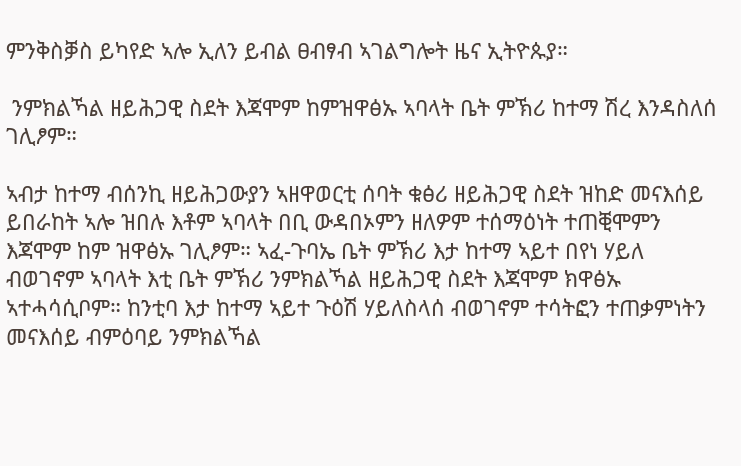ምንቅስቓስ ይካየድ ኣሎ ኢለን ይብል ፀብፃብ ኣገልግሎት ዜና ኢትዮጱያ።

 ንምክልኻል ዘይሕጋዊ ስደት እጃሞም ከምዝዋፅኡ ኣባላት ቤት ምኽሪ ከተማ ሽረ እንዳስለሰ ገሊፆም።

ኣብታ ከተማ ብሰንኪ ዘይሕጋውያን ኣዘዋወርቲ ሰባት ቁፅሪ ዘይሕጋዊ ስደት ዝከድ መናእሰይ ይበራከት ኣሎ ዝበሉ እቶም ኣባላት በቢ ውዳበኦምን ዘለዎም ተሰማዕነት ተጠቒሞምን እጃሞም ከም ዝዋፅኡ ገሊፆም። ኣፈ-ጉባኤ ቤት ምኽሪ እታ ከተማ ኣይተ በየነ ሃይለ ብወገኖም ኣባላት እቲ ቤት ምኽሪ ንምክልኻል ዘይሕጋዊ ስደት እጃሞም ክዋፅኡ ኣተሓሳሲቦም። ከንቲባ እታ ከተማ ኣይተ ጉዕሽ ሃይለስላሰ ብወገኖም ተሳትፎን ተጠቃምነትን መናእሰይ ብምዕባይ ንምክልኻል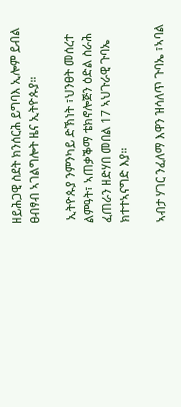ዘይሕጋዊ ስደት ክንሰርሕ ይግባእ ኢሎም ይብል ፀብፃብ ኣገልግሎት ዜና ኢትዮጱያ።

 ኢትዮጱያ ንምንካይ ድኽነት ፣ህንፀት መሰረተ ልምዓት፣ ኣጠቃቕማ ቴክኖሎጅን ዕድል ስራሕ ፈጠራን ዘድሃበ መበል 17 ኣህጉራዊ ጉባኤ ክተተኣናግድ እያ።

ኣብታ ሃገር ንፈለማ እዋን ዝሳለጥ ጉባኤ ፣ኣባል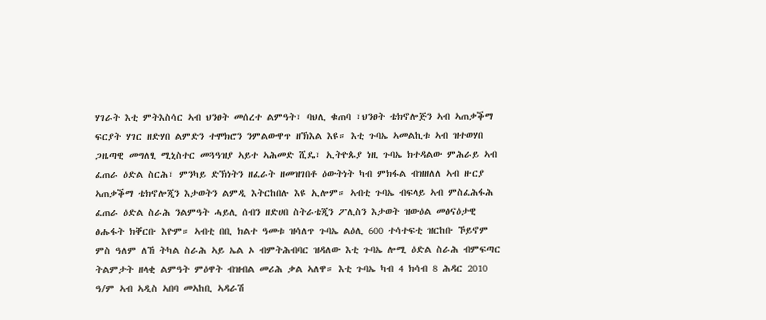ሃገራት እቲ ምትእስሳር ኣብ ህንፀት መሰረተ ልምዓት፣ ባህሊ ቁጠባ ፣ህንፀት ቴክኖሎጅን ኣብ ኣጠቃቕማ ፍርያት ሃገር ዘድሃበ ልምድን ተሞክሮን ንምልውዋጥ ዘኽእል እዩ። እቲ ጉባኤ ኣመልኪቱ ኣብ ዝተወሃበ ጋዜጣዊ መግለፂ ሚኒስተር መጓዓዝያ ኣይተ ኣሕመድ ሺዴ፣ ኢትዮጱያ ነዚ ጉባኤ ክተዳልው ምሕራይ ኣብ ፈጠራ ዕድል ስርሕ፣ ምንካይ ድኽነትን ዘፈራት ዘመዝገበቶ ዕውትነት ካብ ምክፋል ብዝዘለለ ኣብ ዙርያ ኣጠቃቕማ ቴክኖሎጂን እታወትን ልምዲ እትርከበሉ እዩ ኢሎም። ኣብቲ ጉባኤ ብፍላይ ኣብ ምስፈሕፋሕ ፈጠራ ዕድል ስራሕ ንልምዓት ሓይሊ ሰብን ዘድሀበ ስትራቴጂን ፖሊስን እታወት ዝውዕል መፅናዕታዊ ፅሑፋት ክቐርቡ እዮም። ኣብቲ በቢ ክልተ ዓመቱ ዝሳለጥ ጉባኤ ልዕሊ 600 ተሳተፍቲ ዝርከቡ ኾይኖም ምስ ዓለም ለኸ ትካል ስራሕ ኣይ ኤል ኦ ብምትሕብባር ዝዳለው እቲ ጉባኤ ሎሚ ዕድል ስራሕ ብምፍጣር ትልምታት ዘላቂ ልምዓት ምዕዋት ብዝብል መሪሕ ቃል ኣለዋ። እቲ ጉባኤ ካብ 4 ክሳብ 8 ሕዳር 2010 ዓ/ም ኣብ ኣዲስ ኣበባ መኣከቢ ኣዳራሽ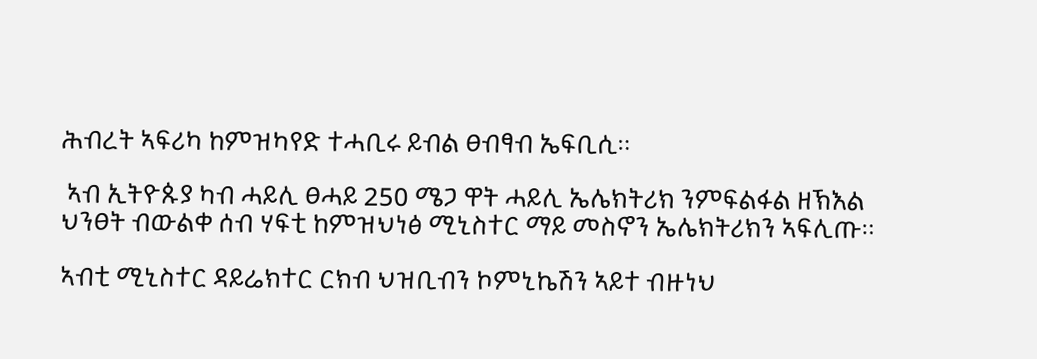ሕብረት ኣፍሪካ ከምዝካየድ ተሓቢሩ ይብል ፀብፃብ ኤፍቢሲ።

 ኣብ ኢትዮጱያ ካብ ሓይሊ ፀሓይ 250 ሜጋ ዋት ሓይሊ ኤሌክትሪክ ንምፍልፋል ዘኽእል ህንፀት ብውልቀ ሰብ ሃፍቲ ከምዝህነፅ ሚኒስተር ማይ መስኖን ኤሌክትሪክን ኣፍሊጡ።

ኣብቲ ሚኒስተር ዳይሬክተር ርክብ ህዝቢብን ኮምኒኬሽን ኣይተ ብዙነህ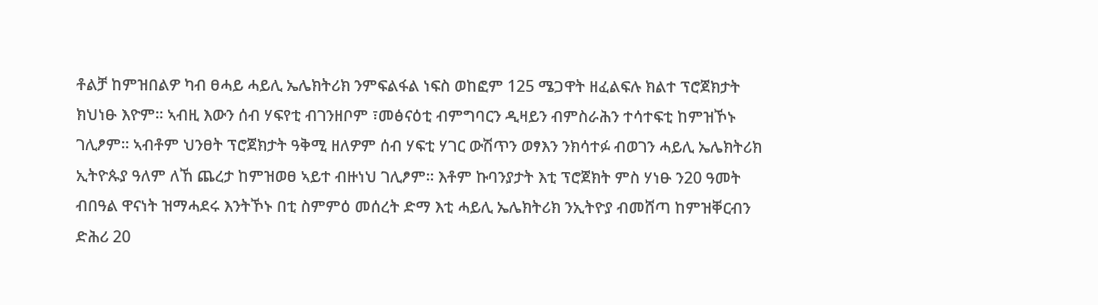ቶልቻ ከምዝበልዎ ካብ ፀሓይ ሓይሊ ኤሌክትሪክ ንምፍልፋል ነፍስ ወከፎም 125 ሜጋዋት ዘፈልፍሉ ክልተ ፕሮጀክታት ክህነፁ እዮም። ኣብዚ እውን ሰብ ሃፍየቲ ብገንዘቦም ፣መፅናዕቲ ብምግባርን ዲዛይን ብምስራሕን ተሳተፍቲ ከምዝኾኑ ገሊፆም። ኣብቶም ህንፀት ፕሮጀክታት ዓቅሚ ዘለዎም ሰብ ሃፍቲ ሃገር ውሽጥን ወፃእን ንክሳተፉ ብወገን ሓይሊ ኤሌክትሪክ ኢትዮጱያ ዓለም ለኸ ጨረታ ከምዝወፀ ኣይተ ብዙነህ ገሊፆም። እቶም ኩባንያታት እቲ ፕሮጀክት ምስ ሃነፁ ን20 ዓመት ብበዓል ዋናነት ዝማሓደሩ እንትኾኑ በቲ ስምምዕ መሰረት ድማ እቲ ሓይሊ ኤሌክትሪክ ንኢትዮያ ብመሸጣ ከምዝቐርብን ድሕሪ 20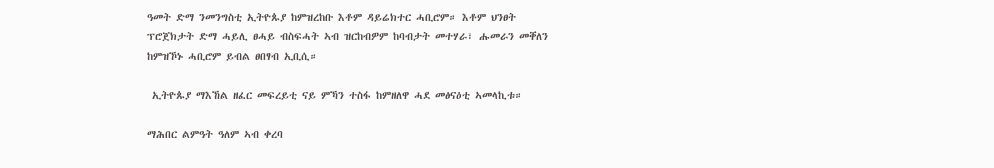ዓመት ድማ ንመንግስቲ ኢትዮጱያ ከምዝረከቡ እቶም ዳይሬክተር ሓቢሮም። እቶም ህንፀት ፕሮጀክታት ድማ ሓይሊ ፀሓይ ብስፍሓት ኣብ ዝርከብዎም ከባብታት መተሃራ፣ ሑመራን መቐለን ከምዝኾኑ ሓቢሮም ይብል ፀበፃብ ኢቢሲ።

 ኢትዮጱያ ማእኸል ዘፈር መፍረይቲ ናይ ምኻን ተስፋ ከምዘለዋ ሓደ መፅናዕቲ ኣመላኪቱ።

ማሕበር ልምዓት ዓለም ኣብ ቀረባ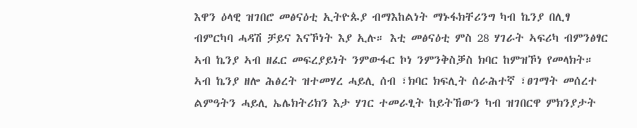እዋን ዕላዊ ዝገበሮ መፅናዕቲ ኢትዮጱያ ብማእከልነት ማኑፋክቸሪንግ ካብ ኬንያ በሊፃ ብምርካባ ሓዳሽ ቻይና እናኾነት እያ ኢሉ። እቲ መፅናዕቲ ምስ 28 ሃገራት ኣፍሪካ ብምንፅፃር ኣብ ኬንያ ኣብ ዘፈር መፍረያይነት ንምውፋር ኮነ ንምንቅስቓስ ክባር ከምዝኾነ የመላክት። ኣብ ኬንያ ዘሎ ሕፅረት ዝተመሃረ ሓይሊ ሰብ ፣ክባር ክፍሊት ሰራሕተኛ ፣ፀገማት መሰረተ ልምዓትን ሓይሊ ኤሌክትሪክን እታ ሃገር ተመራፂት ከይትኸውን ካብ ዝገበርዋ ምክንያታት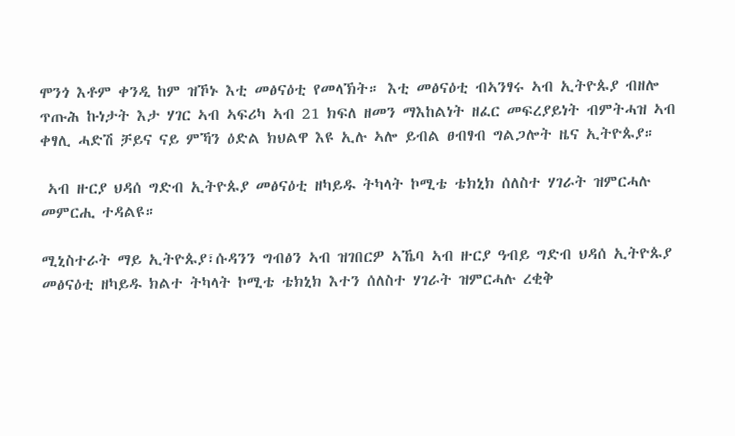ሞንጎ እቶም ቀንዲ ከም ዝኾኑ እቲ መፅናዕቲ የመላኽት። እቲ መፅናዕቲ ብኣንፃሩ ኣብ ኢትዮጱያ ብዘሎ ጥጡሕ ኩነታት እታ ሃገር ኣብ ኣፍሪካ ኣብ 21 ክፍለ ዘመን ማእከልነት ዘፈር መፍረያይነት ብምትሓዝ ኣብ ቀፃሊ ሓድሽ ቻይና ናይ ምኻን ዕድል ክህልዋ እዩ ኢሉ ኣሎ ይብል ፀብፃብ ግልጋሎት ዜና ኢትዮጱያ።

 ኣብ ዙርያ ህዳሰ ግድብ ኢትዮጱያ መፅናዕቲ ዘካይዱ ትካላት ኮሚቴ ቴክኒክ ሰለስተ ሃገራት ዝምርሓሉ መምርሒ ተዳልዩ።

ሚኒስተራት ማይ ኢትዮጱያ፣ሱዳንን ግብፅን ኣብ ዝገበርዎ ኣኼባ ኣብ ዙርያ ዓብይ ግድብ ህዳሰ ኢትዮጱያ መፅናዕቲ ዘካይዱ ክልተ ትካላት ኮሚቴ ቴክኒክ እተን ሰለስተ ሃገራት ዝምርሓሉ ረቂቅ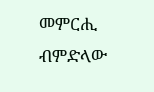መምርሒ ብምድላው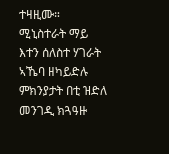ተዛዚሙ። ሚኒስተራት ማይ እተን ሰለስተ ሃገራት ኣኼባ ዘካይድሉ ምክንያታት በቲ ዝድለ መንገዲ ክጓዓዙ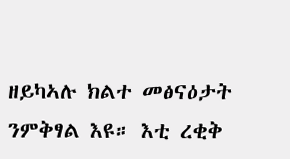ዘይካኣሉ ክልተ መፅናዕታት ንምቅፃል እዩ። እቲ ረቂቅ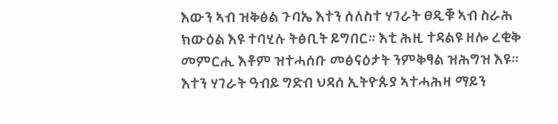እውን ኣብ ዝቅፅል ጉባኤ እተን ሰለስተ ሃገራት ፀዲቑ ኣብ ስራሕ ክውዕል እዩ ተባሂሉ ትፅቢት ይግበር። እቲ ሕዚ ተዳልዩ ዘሎ ረቂቅ መምርሒ እቶም ዝተሓሰቡ መፅናዕታት ንምቅፃል ዝሕግዝ እዩ። እተን ሃገራት ዓብይ ግድብ ህዳሰ ኢትዮጱያ ኣተሓሕዛ ማይን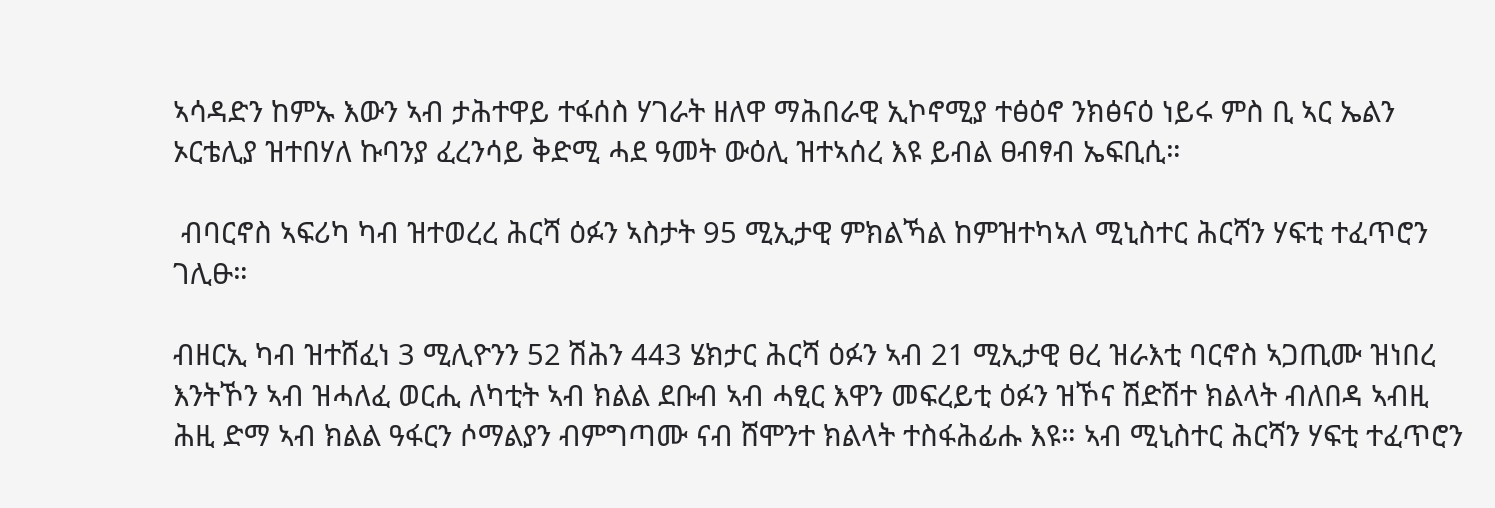ኣሳዳድን ከምኡ እውን ኣብ ታሕተዋይ ተፋሰስ ሃገራት ዘለዋ ማሕበራዊ ኢኮኖሚያ ተፅዕኖ ንክፅናዕ ነይሩ ምስ ቢ ኣር ኤልን ኦርቴሊያ ዝተበሃለ ኩባንያ ፈረንሳይ ቅድሚ ሓደ ዓመት ውዕሊ ዝተኣሰረ እዩ ይብል ፀብፃብ ኤፍቢሲ።

 ብባርኖስ ኣፍሪካ ካብ ዝተወረረ ሕርሻ ዕፉን ኣስታት 95 ሚኢታዊ ምክልኻል ከምዝተካኣለ ሚኒስተር ሕርሻን ሃፍቲ ተፈጥሮን ገሊፁ።

ብዘርኢ ካብ ዝተሸፈነ 3 ሚሊዮንን 52 ሽሕን 443 ሄክታር ሕርሻ ዕፉን ኣብ 21 ሚኢታዊ ፀረ ዝራእቲ ባርኖስ ኣጋጢሙ ዝነበረ እንትኾን ኣብ ዝሓለፈ ወርሒ ለካቲት ኣብ ክልል ደቡብ ኣብ ሓፂር እዋን መፍረይቲ ዕፉን ዝኾና ሽድሽተ ክልላት ብለበዳ ኣብዚ ሕዚ ድማ ኣብ ክልል ዓፋርን ሶማልያን ብምግጣሙ ናብ ሸሞንተ ክልላት ተስፋሕፊሑ እዩ። ኣብ ሚኒስተር ሕርሻን ሃፍቲ ተፈጥሮን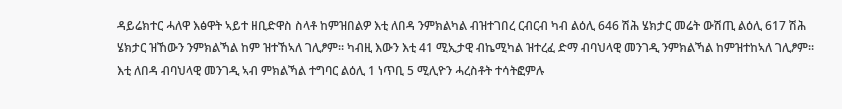ዳይሬክተር ሓለዋ እፅዋት ኣይተ ዘቢድዋስ ስላቶ ከምዝበልዎ እቲ ለበዳ ንምክልካል ብዝተገበረ ርብርብ ካብ ልዕሊ 646 ሽሕ ሄክታር መሬት ውሽጢ ልዕሊ 617 ሽሕ ሄክታር ዝኸውን ንምክልኻል ከም ዝተኸኣለ ገሊፆም። ካብዚ እውን እቲ 41 ሚኢታዊ ብኬሚካል ዝተረፈ ድማ ብባህላዊ መንገዲ ንምክልኻል ከምዝተከኣለ ገሊፆም። እቲ ለበዳ ብባህላዊ መንገዲ ኣብ ምክልኻል ተግባር ልዕሊ 1 ነጥቢ 5 ሚሊዮን ሓረስቶት ተሳትፎምሉ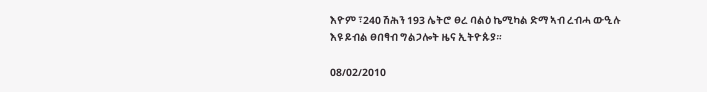እዮም ፣240 ሽሕን 193 ሌትሮ ፀረ ባልዕ ኬሚካል ድማ ኣብ ረብሓ ውዒሉ እዩ ይብል ፀበፃብ ግልጋሎት ዜና ኢትዮጱያ።

08/02/2010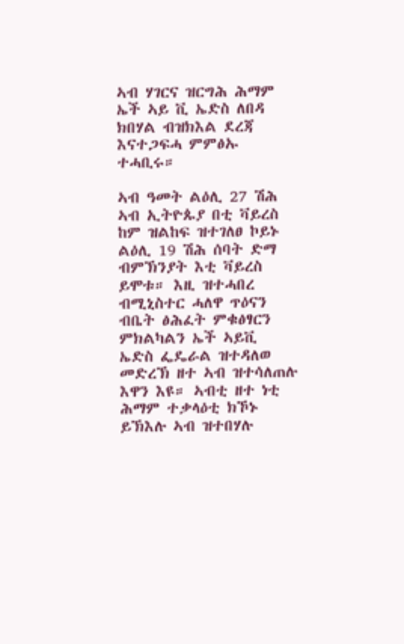ኣብ ሃገርና ዝርግሕ ሕማም ኤች ኣይ ቪ ኤድስ ለበዳ ክበሃል ብዝክእል ደረጃ እናተጋፍሓ ምምፅኡ ተሓቢሩ።

ኣብ ዓመት ልዕሊ 27 ሽሕ ኣብ ኢትዮጱያ በቲ ቫይረስ ከም ዝልከፍ ዝተገለፀ ኮይኑ ልዕሊ 19 ሽሕ ሰባት ድማ ብምኽንያት እቲ ቫይረስ ይሞቱ። እዚ ዝተሓበረ ብሚኒስተር ሓለዋ ጥዕናን ብቤት ፅሕፈት ምቁፅፃርን ምክልካልን ኤች ኣይቪ ኤድስ ፌዴራል ዝተዳለወ መድረኽ ዘተ ኣብ ዝተሳለጠሉ እዋን እዩ። ኣብቲ ዘተ ነቲ ሕማም ተቃላዕቲ ክኾኑ ይኽእሉ ኣብ ዝተበሃሉ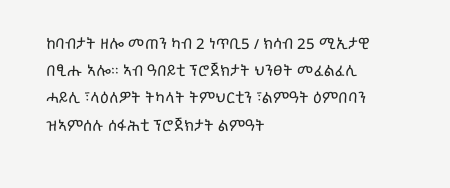ከባብታት ዘሎ መጠን ካብ 2 ነጥቢ5 / ክሳብ 25 ሚኢታዊ በፂሑ ኣሎ። ኣብ ዓበይቲ ፕሮጀክታት ህንፀት መፈልፈሊ ሓይሊ ፣ላዕለዎት ትካላት ትምህርቲን ፣ልምዓት ዕምበባን ዝኣምሰሉ ሰፋሕቲ ፕሮጀክታት ልምዓት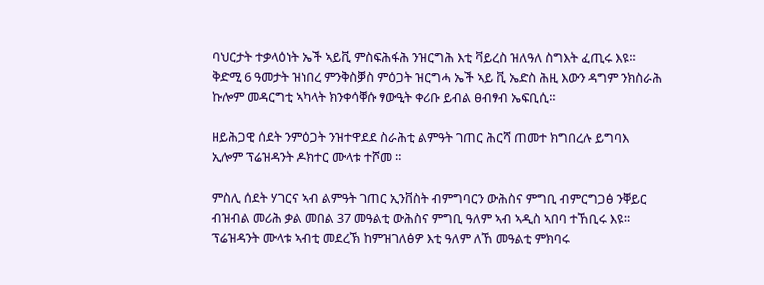ባህርታት ተቃላዕነት ኤች ኣይቪ ምስፍሕፋሕ ንዝርግሕ እቲ ቫይረስ ዝለዓለ ስግእት ፈጢሩ እዩ። ቅድሚ 6 ዓመታት ዝነበረ ምንቅስቓስ ምዕጋት ዝርግሓ ኤች ኣይ ቪ ኤድስ ሕዚ እውን ዳግም ንክስራሕ ኩሎም መዳርግቲ ኣካላት ክንቀሳቐሱ ፃውዒት ቀሪቡ ይብል ፀብፃብ ኤፍቢሲ።

ዘይሕጋዊ ሰደት ንምዕጋት ንዝተዋደደ ስራሕቲ ልምዓት ገጠር ሕርሻ ጠመተ ክግበረሉ ይግባእ ኢሎም ፕሬዝዳንት ዶክተር ሙላቱ ተሾመ ።

ምስሊ ሰደት ሃገርና ኣብ ልምዓት ገጠር ኢንቨስት ብምግባርን ውሕስና ምግቢ ብምርግጋፅ ንቐይር ብዝብል መሪሕ ቃል መበል 37 መዓልቲ ውሕስና ምግቢ ዓለም ኣብ ኣዲስ ኣበባ ተኸቢሩ እዩ። ፕሬዝዳንት ሙላቱ ኣብቲ መደረኽ ከምዝገለፅዎ እቲ ዓለም ለኸ መዓልቲ ምክባሩ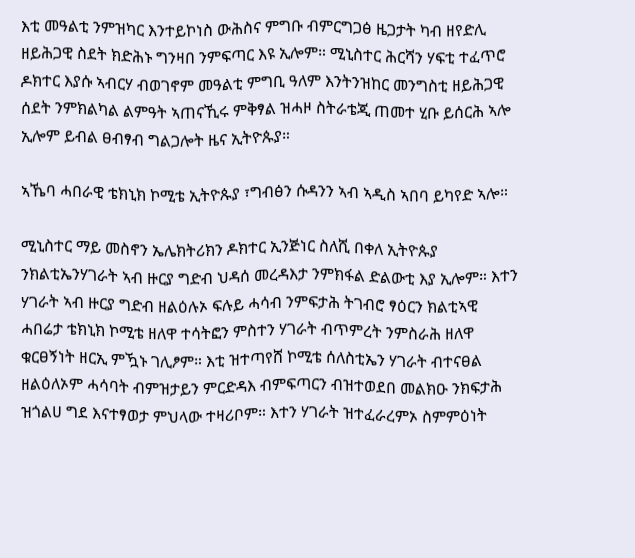እቲ መዓልቲ ንምዝካር እንተይኮነስ ውሕስና ምግቡ ብምርግጋፅ ዜጋታት ካብ ዘየድሊ ዘይሕጋዊ ስደት ክድሕኑ ግንዛበ ንምፍጣር እዩ ኢሎም። ሚኒስተር ሕርሻን ሃፍቲ ተፈጥሮ ዶክተር እያሱ ኣብርሃ ብወገኖም መዓልቲ ምግቢ ዓለም እንትንዝከር መንግስቲ ዘይሕጋዊ ሰደት ንምክልካል ልምዓት ኣጠናኺሩ ምቅፃል ዝሓዞ ስትራቴጂ ጠመተ ሂቡ ይሰርሕ ኣሎ ኢሎም ይብል ፀብፃብ ግልጋሎት ዜና ኢትዮጱያ።

ኣኼባ ሓበራዊ ቴክኒክ ኮሚቴ ኢትዮጱያ ፣ግብፅን ሱዳንን ኣብ ኣዲስ ኣበባ ይካየድ ኣሎ።

ሚኒስተር ማይ መስኖን ኤሌክትሪክን ዶክተር ኢንጅነር ስለሺ በቀለ ኢትዮጱያ ንክልቲኤንሃገራት ኣብ ዙርያ ግድብ ህዳሰ መረዳእታ ንምክፋል ድልውቲ እያ ኢሎም። እተን ሃገራት ኣብ ዙርያ ግድብ ዘልዕሉኦ ፍሉይ ሓሳብ ንምፍታሕ ትገብሮ ፃዕርን ክልቲኣዊ ሓበሬታ ቴክኒክ ኮሚቴ ዘለዋ ተሳትፎን ምስተን ሃገራት ብጥምረት ንምስራሕ ዘለዋ ቁርፀኝነት ዘርኢ ምዃኑ ገሊፆም። እቲ ዝተጣየሸ ኮሚቴ ሰለስቲኤን ሃገራት ብተናፀል ዘልዕለኦም ሓሳባት ብምዝታይን ምርድዳእ ብምፍጣርን ብዝተወደበ መልክዑ ንክፍታሕ ዝጎልሀ ግደ እናተፃወታ ምህላው ተዛሪቦም። እተን ሃገራት ዝተፈራረምኦ ስምምዕነት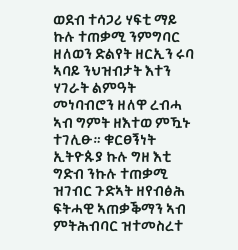ወደብ ተሳጋሪ ሃፍቲ ማይ ኩሉ ተጠቃሚ ንምግባር ዘለወን ድልየት ዘርኢን ሩባ ኣባይ ንህዝብታት እተን ሃገራት ልምዓት መነባብሮን ዘለዋ ረብሓ ኣብ ግምት ዘእተወ ምዃኑ ተገሊፁ። ቁርፀኝነት ኢትዮጱያ ኩሉ ግዘ እቲ ግድብ ንኩሉ ተጠቃሚ ዝገብር ጉድኣት ዘየብፅሕ ፍትሓዊ ኣጠቃቕማን ኣብ ምትሕብባር ዝተመስረተ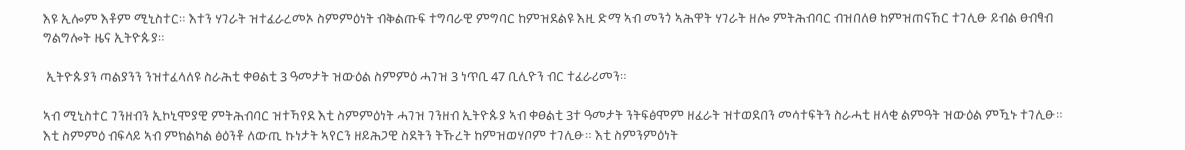እዩ ኢሎም እቶም ሚኒስተር። እተን ሃገራት ዝተፈራረመኦ ስምምዕነት ብቅልጡፍ ተግባራዊ ምግባር ከምዝደልዩ እዚ ድማ ኣብ መንጎ ኣሕዋት ሃገራት ዘሎ ምትሕብባር ብዝበለፀ ከምዝጠናኸር ተገሊፁ ይብል ፀብፃብ ግልግሎት ዜና ኢትዮጱያ።

 ኢትዮጱያን ጣልያንን ንዝተፈላለዩ ስራሕቲ ቀፀልቲ 3 ዓመታት ዝውዕል ስምምዕ ሓገዝ 3 ነጥቢ 47 ቢሊዮን ብር ተፈራሪመን።

ኣብ ሚኒስተር ገንዘብን ኢኮኒሞያዊ ምትሕብባር ዝተኻየደ እቲ ስምምዕነት ሓገዝ ገንዘብ ኢትዮጱያ ኣብ ቀፀልቲ 3ተ ዓመታት ንትፍፅሞም ዘፈራት ዝተወደበን መሳተፍትን ስራሓቲ ዘላቂ ልምዓት ዝውዕል ምዃኑ ተገሊፁ። እቲ ስምምዕ ብፍላይ ኣብ ምክልካል ፅዕንቶ ለውጢ ኩነታት ኣየርን ዘይሕጋዊ ስደትን ትኹረት ከምዝወሃቦም ተገሊፁ። እቲ ስምንምዕነት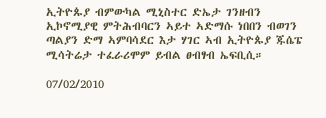ኢትዮጱያ ብምውካል ሚኒስተር ድኤታ ገንዘብን ኢኮኖሚያዊ ምትሕብባርን ኣይተ ኣድማሱ ነበበን ብወገን ጣልያን ድማ ኣምባሳደር እታ ሃገር ኣብ ኢትዮጱያ ጁሴፔ ሚሳትሬታ ተፈራሪሞም ይብል ፀብፃብ ኤፍቢሲ።

07/02/2010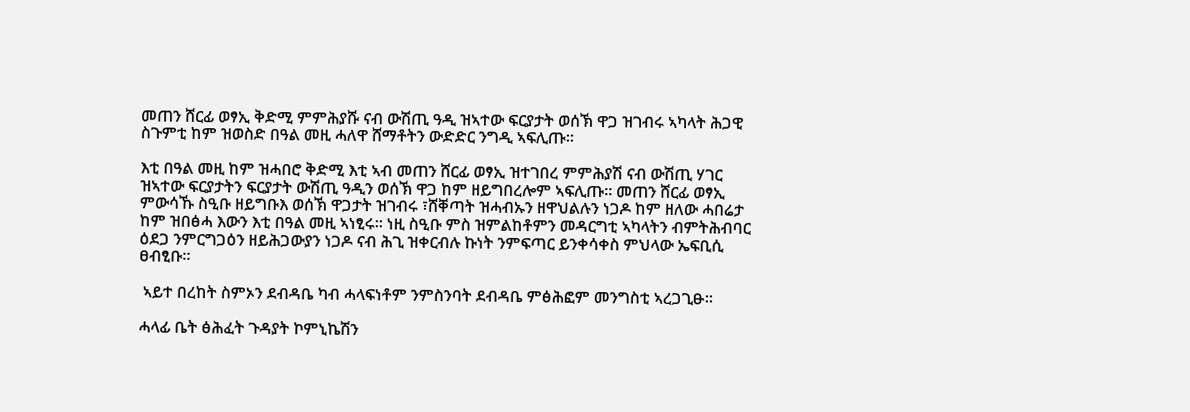መጠን ሸርፊ ወፃኢ ቅድሚ ምምሕያሹ ናብ ውሽጢ ዓዲ ዝኣተው ፍርያታት ወሰኽ ዋጋ ዝገብሩ ኣካላት ሕጋዊ ስጉምቲ ከም ዝወስድ በዓል መዚ ሓለዋ ሸማቶትን ውድድር ንግዲ ኣፍሊጡ።

እቲ በዓል መዚ ከም ዝሓበሮ ቅድሚ እቲ ኣብ መጠን ሸርፊ ወፃኢ ዝተገበረ ምምሕያሽ ናብ ውሽጢ ሃገር ዝኣተው ፍርያታትን ፍርያታት ውሽጢ ዓዲን ወሰኽ ዋጋ ከም ዘይግበረሎም ኣፍሊጡ። መጠን ሸርፊ ወፃኢ ምውሳኹ ስዒቡ ዘይግቡእ ወሰኽ ዋጋታት ዝገብሩ ፣ሸቐጣት ዝሓብኡን ዘዋህልሉን ነጋዶ ከም ዘለው ሓበሬታ ከም ዝበፅሓ እውን እቲ በዓል መዚ ኣነፂሩ። ነዚ ስዒቡ ምስ ዝምልከቶምን መዳርግቲ ኣካላትን ብምትሕብባር ዕደጋ ንምርግጋዕን ዘይሕጋውያን ነጋዶ ናብ ሕጊ ዝቀርብሉ ኩነት ንምፍጣር ይንቀሳቀስ ምህላው ኤፍቢሲ ፀብፂቡ።

 ኣይተ በረከት ስምኦን ደብዳቤ ካብ ሓላፍነቶም ንምስንባት ደብዳቤ ምፅሕፎም መንግስቲ ኣረጋጊፁ።

ሓላፊ ቤት ፅሕፈት ጉዳያት ኮምኒኬሽን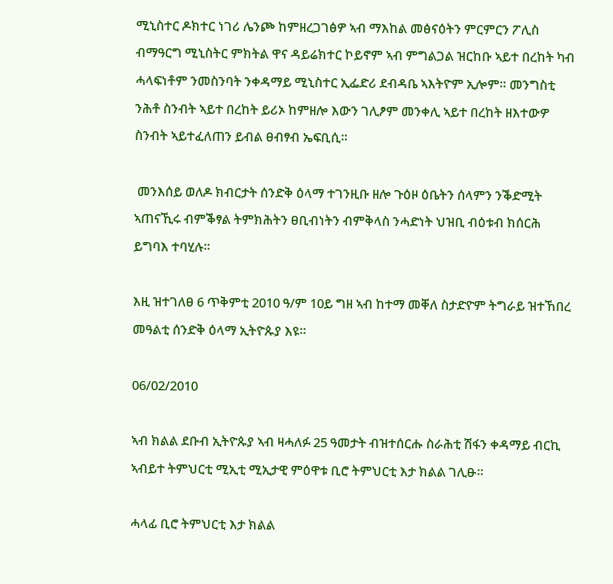ሚኒስተር ዶክተር ነገሪ ሌንጮ ከምዘረጋገፅዎ ኣብ ማእከል መፅናዕትን ምርምርን ፖሊስ ብማዓርግ ሚኒስትር ምክትል ዋና ዳይሬክተር ኮይኖም ኣብ ምግልጋል ዝርከቡ ኣይተ በረከት ካብ ሓላፍነቶም ንመስንባት ንቀዳማይ ሚኒስተር ኢፌድሪ ደብዳቤ ኣእትዮም ኢሎም። መንግስቲ ንሕቶ ስንብት ኣይተ በረከት ይሪኦ ከምዘሎ እውን ገሊፆም መንቀሊ ኣይተ በረከት ዘእተውዎ ስንብት ኣይተፈለጠን ይብል ፀብፃብ ኤፍቢሲ።

 መንእሰይ ወለዶ ክብርታት ሰንድቅ ዕላማ ተገንዚቡ ዘሎ ጉዕዞ ዕቤትን ሰላምን ንቕድሚት ኣጠናኺሩ ብምቕፃል ትምክሕትን ፀቢብነትን ብምቅላስ ንሓድነት ህዝቢ ብዕቱብ ክሰርሕ ይግባእ ተባሂሉ።

እዚ ዝተገለፀ 6 ጥቅምቲ 2010 ዓ/ም 10ይ ግዘ ኣብ ከተማ መቐለ ስታድዮም ትግራይ ዝተኸበረ መዓልቲ ሰንድቅ ዕላማ ኢትዮጱያ እዩ።

06/02/2010

ኣብ ክልል ደቡብ ኢትዮጱያ ኣብ ዛሓለፉ 25 ዓመታት ብዝተሰርሑ ስራሕቲ ሽፋን ቀዳማይ ብርኪ ኣብይተ ትምህርቲ ሚኢቲ ሚኢታዊ ምዕዋቱ ቢሮ ትምህርቲ እታ ክልል ገሊፁ።

ሓላፊ ቢሮ ትምህርቲ እታ ክልል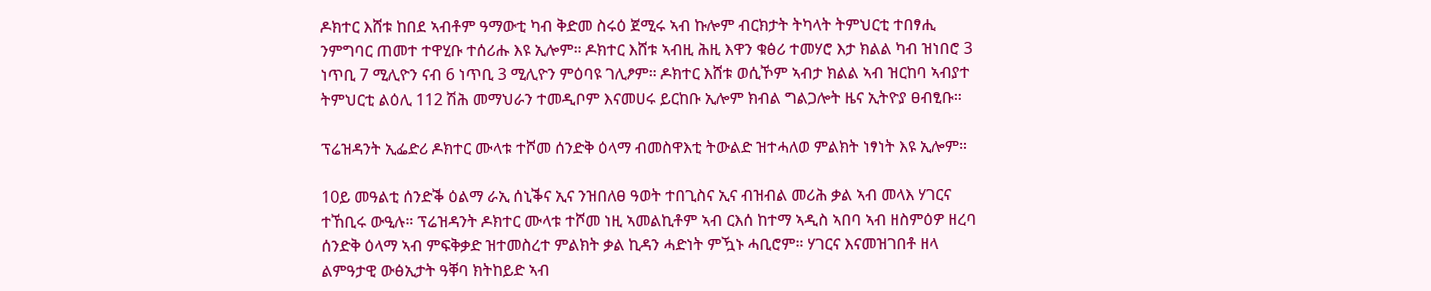ዶክተር እሸቱ ከበደ ኣብቶም ዓማውቲ ካብ ቅድመ ስሩዕ ጀሚሩ ኣብ ኩሎም ብርክታት ትካላት ትምህርቲ ተበፃሒ ንምግባር ጠመተ ተዋሂቡ ተሰሪሑ እዩ ኢሎም። ዶክተር እሸቱ ኣብዚ ሕዚ እዋን ቁፅሪ ተመሃሮ እታ ክልል ካብ ዝነበሮ 3 ነጥቢ 7 ሚሊዮን ናብ 6 ነጥቢ 3 ሚሊዮን ምዕባዩ ገሊፆም። ዶክተር እሸቱ ወሲኾም ኣብታ ክልል ኣብ ዝርከባ ኣብያተ ትምህርቲ ልዕሊ 112 ሽሕ መማህራን ተመዲቦም እናመሀሩ ይርከቡ ኢሎም ክብል ግልጋሎት ዜና ኢትዮያ ፀብፂቡ።

ፕሬዝዳንት ኢፌድሪ ዶክተር ሙላቱ ተሾመ ሰንድቅ ዕላማ ብመስዋእቲ ትውልድ ዝተሓለወ ምልክት ነፃነት እዩ ኢሎም።

10ይ መዓልቲ ሰንድቕ ዕልማ ራኢ ሰኒቕና ኢና ንዝበለፀ ዓወት ተበጊስና ኢና ብዝብል መሪሕ ቃል ኣብ መላእ ሃገርና ተኸቢሩ ውዒሉ። ፕሬዝዳንት ዶክተር ሙላቱ ተሾመ ነዚ ኣመልኪቶም ኣብ ርእሰ ከተማ ኣዲስ ኣበባ ኣብ ዘስምዕዎ ዘረባ ሰንድቅ ዕላማ ኣብ ምፍቅቃድ ዝተመስረተ ምልክት ቃል ኪዳን ሓድነት ምዃኑ ሓቢሮም። ሃገርና እናመዝገበቶ ዘላ ልምዓታዊ ውፅኢታት ዓቐባ ክትከይድ ኣብ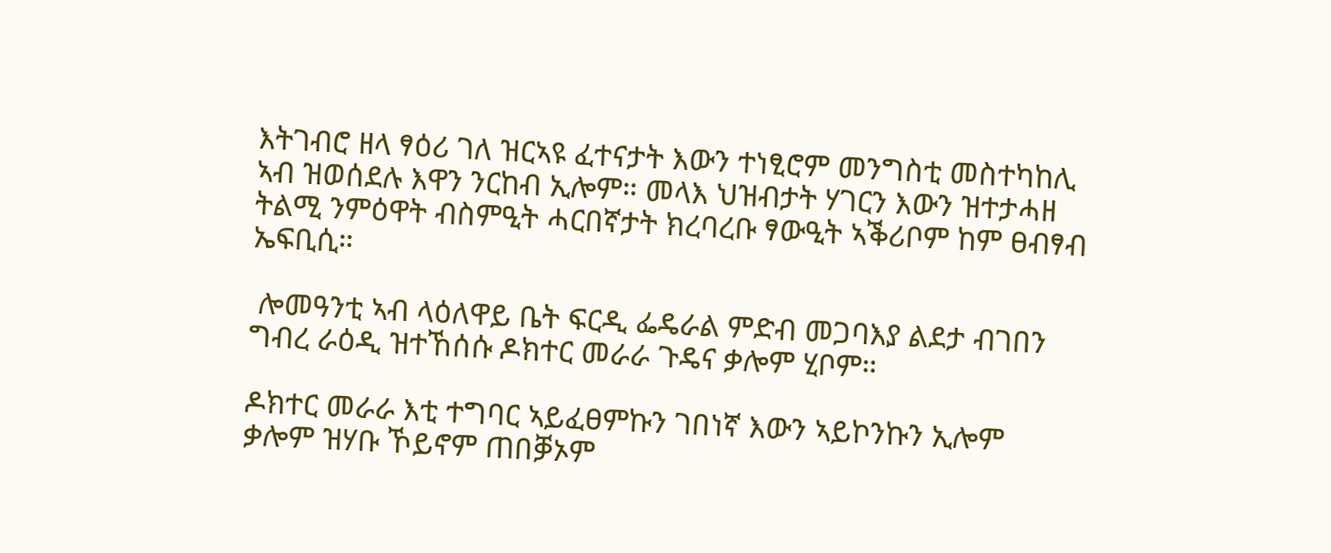እትገብሮ ዘላ ፃዕሪ ገለ ዝርኣዩ ፈተናታት እውን ተነፂሮም መንግስቲ መስተካከሊ ኣብ ዝወሰደሉ እዋን ንርከብ ኢሎም። መላእ ህዝብታት ሃገርን እውን ዝተታሓዘ ትልሚ ንምዕዋት ብስምዒት ሓርበኛታት ክረባረቡ ፃውዒት ኣቕሪቦም ከም ፀብፃብ ኤፍቢሲ።

 ሎመዓንቲ ኣብ ላዕለዋይ ቤት ፍርዲ ፌዴራል ምድብ መጋባእያ ልደታ ብገበን ግብረ ራዕዲ ዝተኸሰሱ ዶክተር መራራ ጉዴና ቃሎም ሂቦም።

ዶክተር መራራ እቲ ተግባር ኣይፈፀምኩን ገበነኛ እውን ኣይኮንኩን ኢሎም ቃሎም ዝሃቡ ኾይኖም ጠበቓኦም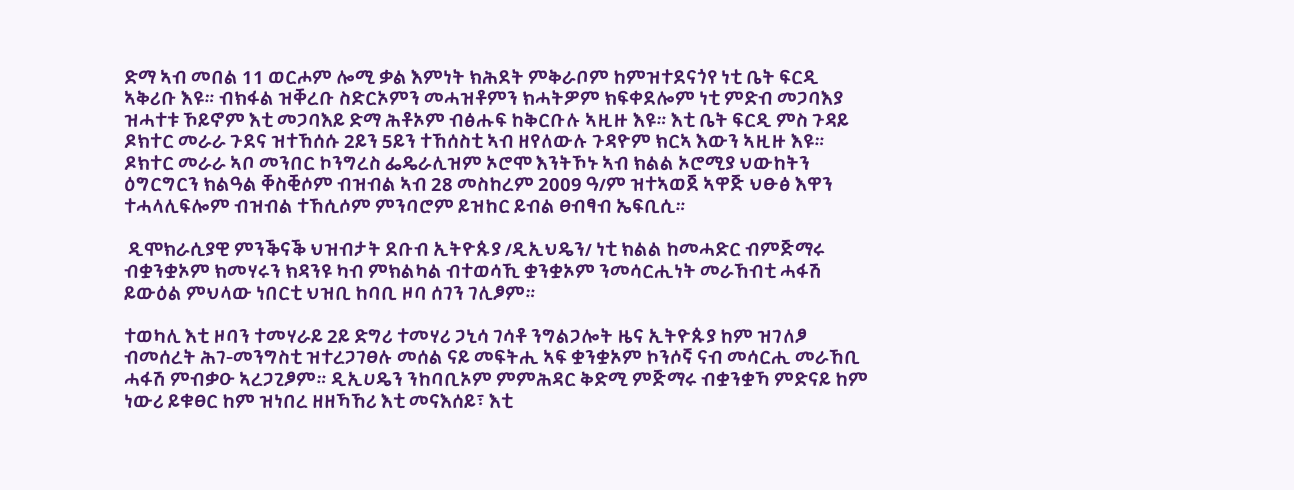ድማ ኣብ መበል 11 ወርሖም ሎሚ ቃል እምነት ክሕደት ምቅራቦም ከምዝተደናጎየ ነቲ ቤት ፍርዲ ኣቅሪቡ እዩ። ብክፋል ዝቐረቡ ስድርኦምን መሓዝቶምን ክሓትዎም ክፍቀደሎም ነቲ ምድብ መጋባእያ ዝሓተቱ ኾይኖም እቲ መጋባእይ ድማ ሕቶኦም ብፅሑፍ ከቅርቡሉ ኣዚዙ እዩ። እቲ ቤት ፍርዲ ምስ ጉዳይ ዶክተር መራራ ጉደና ዝተኸሰሱ 2ይን 5ይን ተኸሰስቲ ኣብ ዘየለውሉ ጉዳዮም ክርኣ እውን ኣዚዙ እዩ። ዶክተር መራራ ኣቦ መንበር ኮንግረስ ፌዴራሊዝም ኦሮሞ እንትኾኑ ኣብ ክልል ኦሮሚያ ህውከትን ዕግርግርን ክልዓል ቐስቒሶም ብዝብል ኣብ 28 መስከረም 2009 ዓ/ም ዝተኣወጀ ኣዋጅ ህፁፅ እዋን ተሓላሊፍሎም ብዝብል ተኸሲሶም ምንባሮም ይዝከር ይብል ፀብፃብ ኤፍቢሲ።

 ዲሞክራሲያዊ ምንቕናቕ ህዝብታት ደቡብ ኢትዮጱያ /ዲኢህዴን/ ነቲ ክልል ከመሓድር ብምጅማሩ ብቋንቋኦም ክመሃሩን ክዳንዩ ካብ ምክልካል ብተወሳኺ ቋንቋኦም ንመሳርሒነት መራኸብቲ ሓፋሽ ይውዕል ምህላው ነበርቲ ህዝቢ ከባቢ ዞባ ሰገን ገሊፆም።

ተወካሊ እቲ ዞባን ተመሃራይ 2ይ ድግሪ ተመሃሪ ጋኒሳ ገሳቶ ንግልጋሎት ዜና ኢትዮጱያ ከም ዝገለፆ ብመሰረት ሕገ-መንግስቲ ዝተረጋገፀሉ መሰል ናይ መፍትሒ ኣፍ ቋንቋኦም ኮንሶኛ ናብ መሳርሒ መራኸቢ ሓፋሽ ምብቃዑ ኣረጋጊፆም። ዲኢሀዴን ንከባቢኦም ምምሕዳር ቅድሚ ምጅማሩ ብቋንቋኻ ምድናይ ከም ነውሪ ይቁፀር ከም ዝነበረ ዘዘኻኸሪ እቲ መናእሰይ፣ እቲ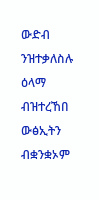ውድብ ንዝተቃለስሉ ዕላማ ብዝተረኸበ ውፅኢትን ብቋንቋኦም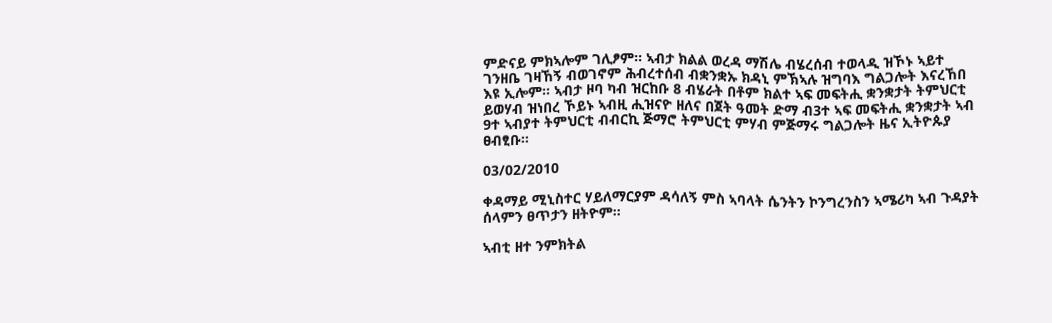ምድናይ ምክኣሎም ገሊፆም። ኣብታ ክልል ወረዳ ማሽሌ ብሄረሰብ ተወላዲ ዝኾኑ ኣይተ ገንዘቤ ገዛኸኝ ብወገኖም ሕብረተሰብ ብቋንቋኡ ክዳኒ ምኽኣሉ ዝግባእ ግልጋሎት እናረኸበ እዩ ኢሎም። ኣብታ ዞባ ካብ ዝርከቡ 8 ብሄራት በቶም ክልተ ኣፍ መፍትሒ ቋንቋታት ትምህርቲ ይወሃብ ዝነበረ ኾይኑ ኣብዚ ሒዝናዮ ዘለና በጀት ዓመት ድማ ብ3ተ ኣፍ መፍትሒ ቋንቋታት ኣብ 9ተ ኣብያተ ትምህርቲ ብብርኪ ጅማሮ ትምህርቲ ምሃብ ምጅማሩ ግልጋሎት ዜና ኢትዮጱያ ፀብፂቡ።

03/02/2010

ቀዳማይ ሚኒስተር ሃይለማርያም ዳሳለኝ ምስ ኣባላት ሴንትን ኮንግረንስን ኣሜሪካ ኣብ ጉዳያት ሰላምን ፀጥታን ዘትዮም።

ኣብቲ ዘተ ንምክትል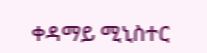ቀዳማይ ሚኒስተር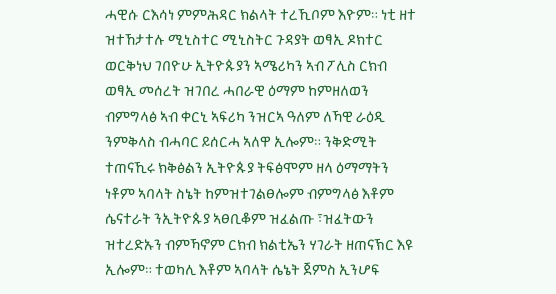ሓዊሱ ርእሳነ ምምሕዳር ክልላት ተረኺቦም እዮም። ነቲ ዘተ ዝተኸታተሉ ሚኒስተር ሚኒስትር ጉዳያት ወፃኢ ዶክተር ወርቅነህ ገበዮሁ ኢትዮጱያን ኣሜሪካን ኣብ ፖሊስ ርክብ ወፃኢ መሰረት ዝገበረ ሓበራዊ ዕማም ከምዘለወን ብምግላፅ ኣብ ቀርኒ ኣፍሪካ ንዝርኣ ዓለም ለኻዊ ራዕዲ ንምቅላስ ብሓባር ይሰርሓ ኣለዋ ኢሎም። ንቅድሚት ተጠናኺሩ ክቅፅልን ኢትዮጱያ ትፍፅሞም ዘላ ዕማማትን ነቶም ኣባላት ስኔት ከምዝተገልፀሎም ብምግላፅ እቶም ሴናተራት ንኢትዮጱያ ኣፀቢቆም ዝፈልጡ ፣ዝፈትውን ዝተረድኡን ብምኻኖም ርክብ ክልቲኤን ሃገራት ዘጠናኽር እዩ ኢሎም። ተወካሊ እቶም ኣባላት ሴኔት ጀምስ ኢንሆፍ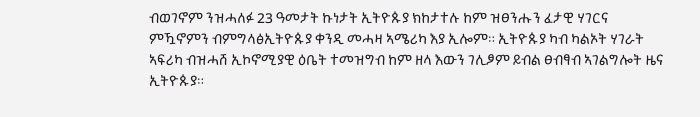ብወገኖም ንዝሓለፉ 23 ዓመታት ኩነታት ኢትዮጱያ ክከታተሉ ከም ዝፀንሑን ፈታዊ ሃገርና ምዃኖምን ብምግላፅኢትዮጱያ ቀንዲ መሓዛ ኣሜሪካ እያ ኢሎም። ኢትዮጱያ ካብ ካልኦት ሃገራት ኣፍሪካ ብዝሓሸ ኢኮኖሚያዊ ዕቤት ተመዝግብ ከም ዘላ እውን ገሊፆም ይብል ፀብፃብ ኣገልግሎት ዜና ኢትዮጱያ።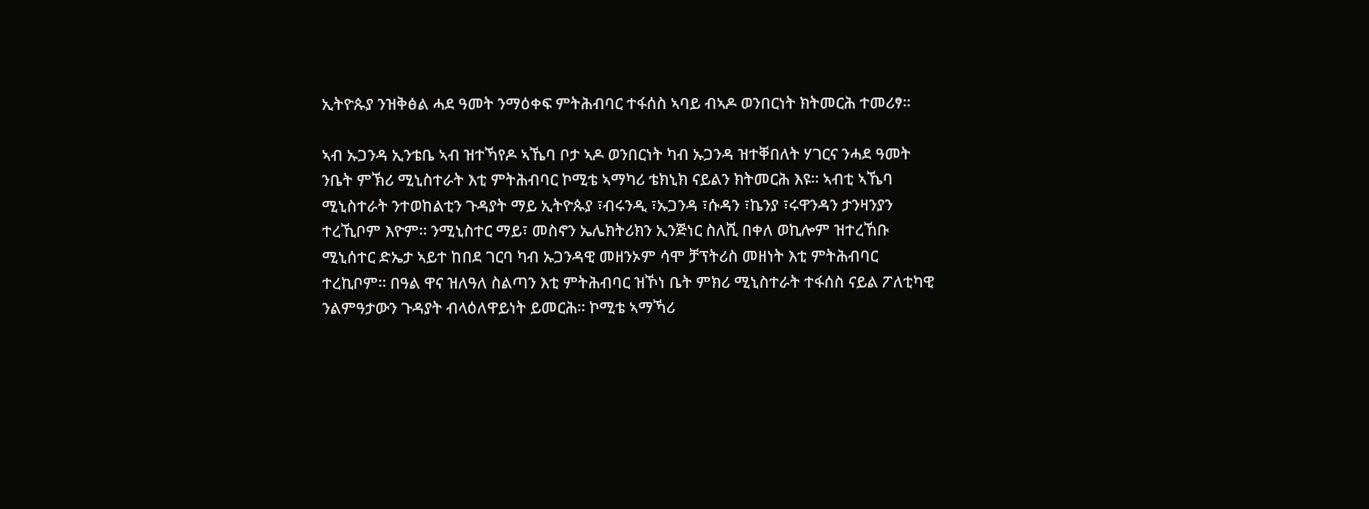ኢትዮጱያ ንዝቅፅል ሓደ ዓመት ንማዕቀፍ ምትሕብባር ተፋሰስ ኣባይ ብኣዶ ወንበርነት ክትመርሕ ተመሪፃ።

ኣብ ኡጋንዳ ኢንቴቤ ኣብ ዝተኻየዶ ኣኼባ ቦታ ኣዶ ወንበርነት ካብ ኡጋንዳ ዝተቐበለት ሃገርና ንሓደ ዓመት ንቤት ምኽሪ ሚኒስተራት እቲ ምትሕብባር ኮሚቴ ኣማካሪ ቴክኒክ ናይልን ክትመርሕ እዩ። ኣብቲ ኣኼባ ሚኒስተራት ንተወከልቲን ጉዳያት ማይ ኢትዮጱያ ፣ብሩንዲ ፣ኡጋንዳ ፣ሱዳን ፣ኬንያ ፣ሩዋንዳን ታንዛንያን ተረኺቦም እዮም። ንሚኒስተር ማይ፣ መስኖን ኤሌክትሪክን ኢንጅነር ስለሺ በቀለ ወኪሎም ዝተረኸቡ ሚኒሰተር ድኤታ ኣይተ ከበደ ገርባ ካብ ኡጋንዳዊ መዘንኦም ሳሞ ቻፕትሪስ መዘነት እቲ ምትሕብባር ተረኪቦም። በዓል ዋና ዝለዓለ ስልጣን እቲ ምትሕብባር ዝኾነ ቤት ምክሪ ሚኒስተራት ተፋሰስ ናይል ፖለቲካዊ ንልምዓታውን ጉዳያት ብላዕለዋይነት ይመርሕ። ኮሚቴ ኣማኻሪ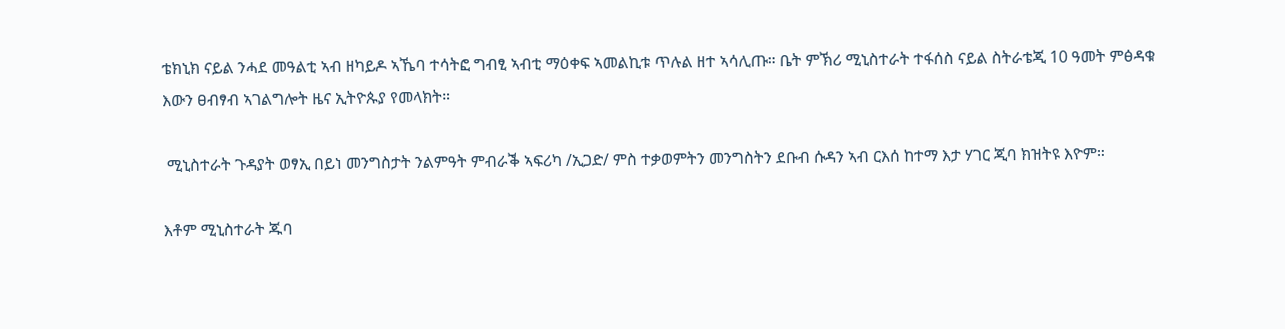ቴክኒክ ናይል ንሓደ መዓልቲ ኣብ ዘካይዶ ኣኼባ ተሳትፎ ግብፂ ኣብቲ ማዕቀፍ ኣመልኪቱ ጥሉል ዘተ ኣሳሊጡ። ቤት ምኽሪ ሚኒስተራት ተፋሰስ ናይል ስትራቴጂ 10 ዓመት ምፅዳቁ እውን ፀብፃብ ኣገልግሎት ዜና ኢትዮጱያ የመላክት።

 ሚኒስተራት ጉዳያት ወፃኢ በይነ መንግስታት ንልምዓት ምብራቕ ኣፍሪካ /ኢጋድ/ ምስ ተቃወምትን መንግስትን ደቡብ ሱዳን ኣብ ርእሰ ከተማ እታ ሃገር ጂባ ክዝትዩ እዮም።

እቶም ሚኒስተራት ጁባ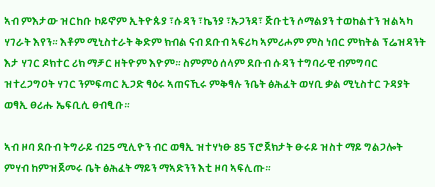ኣብ ምእታው ዝርከቡ ኮይኖም ኢትዮጱያ ፣ሱዳን ፣ኬንያ ፣ኡጋንዳ፣ ጅቡቲን ሶማልያን ተወከልተን ዝልኣካ ሃገራት እየን። እቶም ሚኒስተራት ቅድም ክብል ናብ ደቡብ ኣፍሪካ ኣምሪሖም ምስ ነበር ምክትል ፕሬዝዳንት እታ ሃገር ዶክተር ሪክ ማቻር ዘትዮም እዮም። ስምምዕ ሰላም ደቡብ ሱዳን ተግባራዊ ብምግባር ዝተረጋግዐት ሃገር ንምፍጣር ኢጋድ ፃዕሩ ኣጠናኺሩ ምቅፃሉ ንቤት ፅሕፈት ወሃቢ ቃል ሚኒስተር ጉዳያት ወፃኢ ፀሪሑ ኤፍቢሲ ፀብፂቡ።

ኣብ ዞባ ደቡብ ትግራይ ብ25 ሚሊዮን ብር ወፃኢ ዝተሃነፁ 85 ፕሮጀክታት ፁሩይ ዝስተ ማይ ግልጋሎት ምሃብ ከምዝጀመሩ ቤት ፅሕፈት ማይን ማኣድንን እቲ ዞባ ኣፍሊጡ።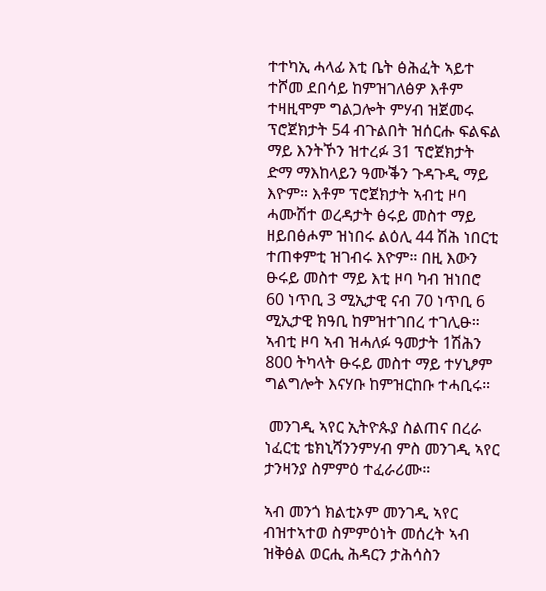ተተካኢ ሓላፊ እቲ ቤት ፅሕፈት ኣይተ ተሾመ ደበሳይ ከምዝገለፅዎ እቶም ተዛዚሞም ግልጋሎት ምሃብ ዝጀመሩ ፕሮጀክታት 54 ብጉልበት ዝሰርሑ ፍልፍል ማይ እንትኾን ዝተረፉ 31 ፕሮጀክታት ድማ ማእከላይን ዓሙቕን ጉዳጉዲ ማይ እዮም። እቶም ፕሮጀክታት ኣብቲ ዞባ ሓሙሽተ ወረዳታት ፅሩይ መስተ ማይ ዘይበፅሖም ዝነበሩ ልዕሊ 44 ሽሕ ነበርቲ ተጠቀምቲ ዝገብሩ እዮም። በዚ እውን ፁሩይ መስተ ማይ እቲ ዞባ ካብ ዝነበሮ 60 ነጥቢ 3 ሚኢታዊ ናብ 70 ነጥቢ 6 ሚኢታዊ ክዓቢ ከምዝተገበረ ተገሊፁ። ኣብቲ ዞባ ኣብ ዝሓለፉ ዓመታት 1ሽሕን 800 ትካላት ፁሩይ መስተ ማይ ተሃኒፆም ግልግሎት እናሃቡ ከምዝርከቡ ተሓቢሩ።

 መንገዲ ኣየር ኢትዮጱያ ስልጠና በረራ ነፈርቲ ቴክኒሻንንምሃብ ምስ መንገዲ ኣየር ታንዛንያ ስምምዕ ተፈራሪሙ።

ኣብ መንጎ ክልቲኦም መንገዲ ኣየር ብዝተኣተወ ስምምዕነት መሰረት ኣብ ዝቅፅል ወርሒ ሕዳርን ታሕሳስን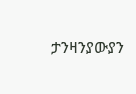ታንዛንያውያን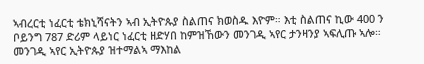ኣብረርቲ ነፈርቲ ቴክኒሻናትን ኣብ ኢትዮጱያ ስልጠና ክወስዱ እዮም። እቲ ስልጠና ኪው 400 ን ቦይንግ 787 ድሪም ላይነር ነፈርቲ ዘድሃበ ከምዝኸውን መንገዲ ኣየር ታንዛንያ ኣፍሊጡ ኣሎ። መንገዲ ኣየር ኢትዮጱያ ዝተማልኣ ማእከል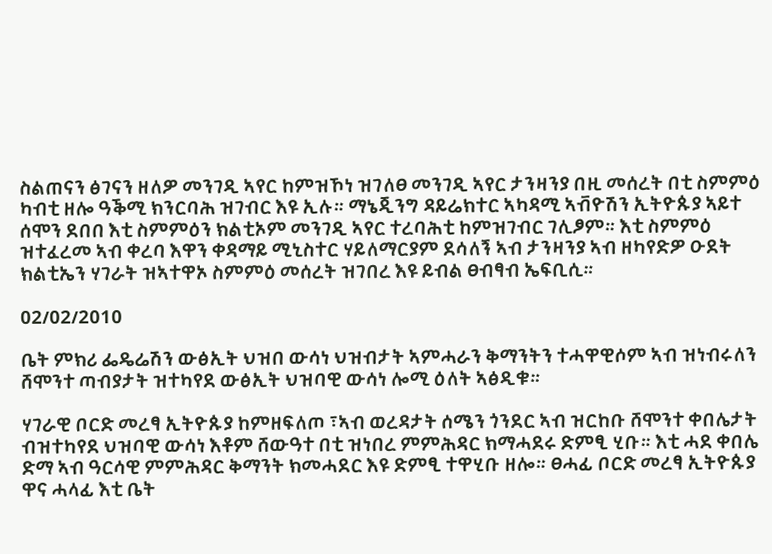ስልጠናን ፅገናን ዘለዎ መንገዲ ኣየር ከምዝኾነ ዝገለፀ መንገዲ ኣየር ታንዛንያ በዚ መሰረት በቲ ስምምዕ ካብቲ ዘሎ ዓቕሚ ክንርባሕ ዝገብር እዩ ኢሉ። ማኔጂንግ ዳይሬክተር ኣካዳሚ ኣቭዮሽን ኢትዮጱያ ኣይተ ሰሞን ደበበ እቲ ስምምዕን ክልቲኦም መንገዲ ኣየር ተረባሕቲ ከምዝገብር ገሊፆም። እቲ ስምምዕ ዝተፈረመ ኣብ ቀረባ እዋን ቀዳማይ ሚኒስተር ሃይለማርያም ደሳለኝ ኣብ ታንዛንያ ኣብ ዘካየድዎ ዑደት ክልቲኤን ሃገራት ዝኣተዋኦ ስምምዕ መሰረት ዝገበረ እዩ ይብል ፀብፃብ ኤፍቢሲ።

02/02/2010

ቤት ምክሪ ፌዴሬሽን ውፅኢት ህዝበ ውሳነ ህዝብታት ኣምሓራን ቅማንትን ተሓዋዊሶም ኣብ ዝነብሩለን ሸሞንተ ጣብያታት ዝተካየደ ውፅኢት ህዝባዊ ውሳነ ሎሚ ዕለት ኣፅዲቁ።

ሃገራዊ ቦርድ መረፃ ኢትዮጱያ ከምዘፍለጦ ፣ኣብ ወረዳታት ሰሜን ጎንደር ኣብ ዝርከቡ ሸሞንተ ቀበሌታት ብዝተካየደ ህዝባዊ ውሳነ እቶም ሸውዓተ በቲ ዝነበረ ምምሕዳር ክማሓደሩ ድምፂ ሂቡ። እቲ ሓደ ቀበሌ ድማ ኣብ ዓርሳዊ ምምሕዳር ቅማንት ክመሓደር እዩ ድምፂ ተዋሂቡ ዘሎ። ፀሓፊ ቦርድ መረፃ ኢትዮጱያ ዋና ሓላፊ እቲ ቤት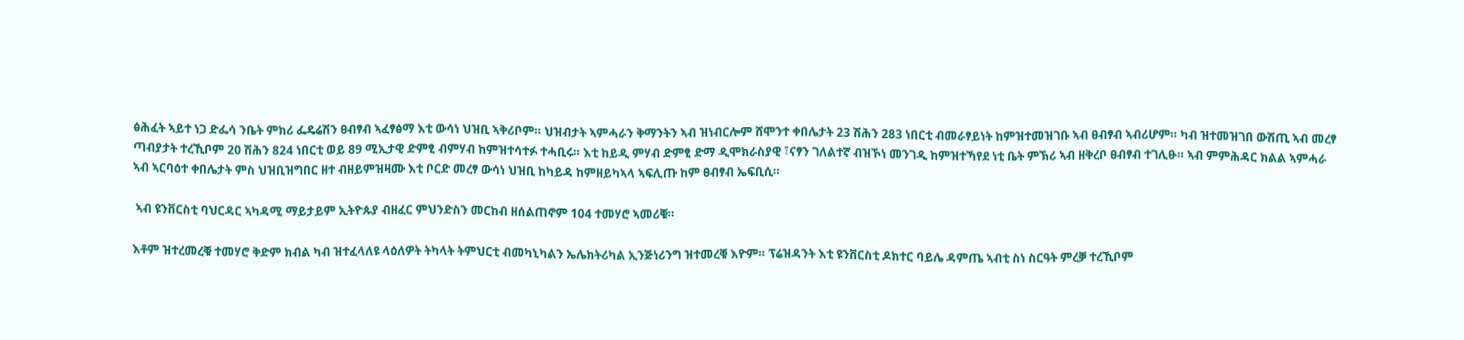ፅሕፈት ኣይተ ነጋ ድፌሳ ንቤት ምክሪ ፌዴሬሽን ፀብፃብ ኣፈፃፅማ እቲ ውሳነ ህዝቢ ኣቅሪቦም። ህዝብታት ኣምሓራን ቅማንትን ኣብ ዝነብርሎም ሸሞንተ ቀበሌታት 23 ሽሕን 283 ነበርቲ ብመራፃይነት ከምዝተመዝገቡ ኣብ ፀብፃብ ኣብሪሆም። ካብ ዝተመዝገበ ውሽጢ ኣብ መረፃ ጣብያታት ተረኺቦም 20 ሽሕን 824 ነበርቲ ወይ 89 ሚኢታዊ ድምፂ ብምሃብ ከምዝተሳተፉ ተሓቢሩ። እቲ ከይዲ ምሃብ ድምፂ ድማ ዲሞክራስያዊ ፣ናፃን ገለልተኛ ብዝኾነ መንገዲ ከምዝተኻየደ ነቲ ቤት ምኽሪ ኣብ ዘቅረቦ ፀብፃብ ተገሊፁ። ኣብ ምምሕዳር ክልል ኣምሓራ ኣብ ኣርባዕተ ቀበሌታት ምስ ህዝቢዝግበር ዘተ ብዘይምዝዛሙ እቲ ቦርድ መረፃ ውሳነ ህዝቢ ከካይዳ ከምዘይካኣላ ኣፍሊጡ ከም ፀብፃብ ኤፍቢሲ።

 ኣብ ዩንቨርስቲ ባህርዳር ኣካዳሚ ማይታይም ኢትዮጱያ ብዘፈር ምህንድስን መርከብ ዘሰልጠኖም 104 ተመሃሮ ኣመሪቑ።

እቶም ዝተረመረቑ ተመሃሮ ቅድም ክብል ካብ ዝተፈላለዩ ላዕለዎት ትካላት ትምህርቲ ብመካኒካልን ኤሌክትሪካል ኢንጅነሪንግ ዝተመረቑ እዮም። ፕሬዝዳንት እቲ ዩንቨርስቲ ዶክተር ባይሌ ዳምጤ ኣብቲ ስነ ስርዓት ምረቓ ተረኺቦም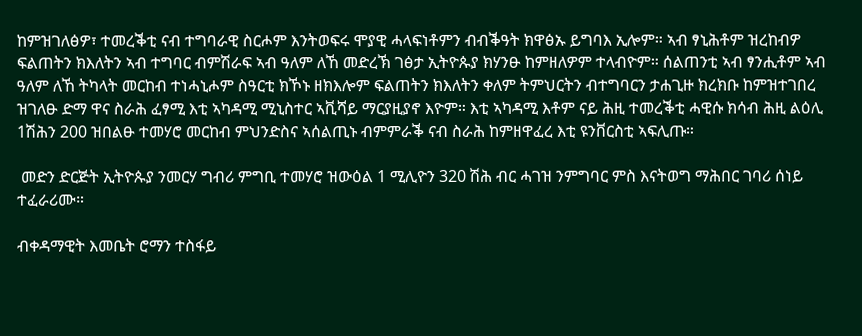ከምዝገለፅዎ፣ ተመረቕቲ ናብ ተግባራዊ ስርሖም እንትወፍሩ ሞያዊ ሓላፍነቶምን ብብቕዓት ክዋፅኡ ይግባእ ኢሎም። ኣብ ፃኒሕቶም ዝረከብዎ ፍልጠትን ክእለትን ኣብ ተግባር ብምሽራፍ ኣብ ዓለም ለኸ መድረኽ ገፅታ ኢትዮጱያ ክሃንፁ ከምዘለዎም ተላብዮም። ሰልጠንቲ ኣብ ፃንሒቶም ኣብ ዓለም ለኸ ትካላት መርከብ ተነሓኒሖም ስዓርቲ ክኾኑ ዘክእሎም ፍልጠትን ክእለትን ቀለም ትምህርትን ብተግባርን ታሐጊዙ ክረክቡ ከምዝተገበረ ዝገለፁ ድማ ዋና ስራሕ ፈፃሚ እቲ ኣካዳሚ ሚኒስተር ኣቪሻይ ማርያዚያኖ እዮም። እቲ ኣካዳሚ እቶም ናይ ሕዚ ተመረቕቲ ሓዊሱ ክሳብ ሕዚ ልዕሊ 1ሽሕን 200 ዝበልፁ ተመሃሮ መርከብ ምህንድስና ኣሰልጢኑ ብምምራቕ ናብ ስራሕ ከምዘዋፈረ እቲ ዩንቨርስቲ ኣፍሊጡ።

 መድን ድርጅት ኢትዮጱያ ንመርሃ ግብሪ ምግቢ ተመሃሮ ዝውዕል 1 ሚሊዮን 320 ሽሕ ብር ሓገዝ ንምግባር ምስ እናትወግ ማሕበር ገባሪ ሰነይ ተፈራሪሙ።

ብቀዳማዊት እመቤት ሮማን ተስፋይ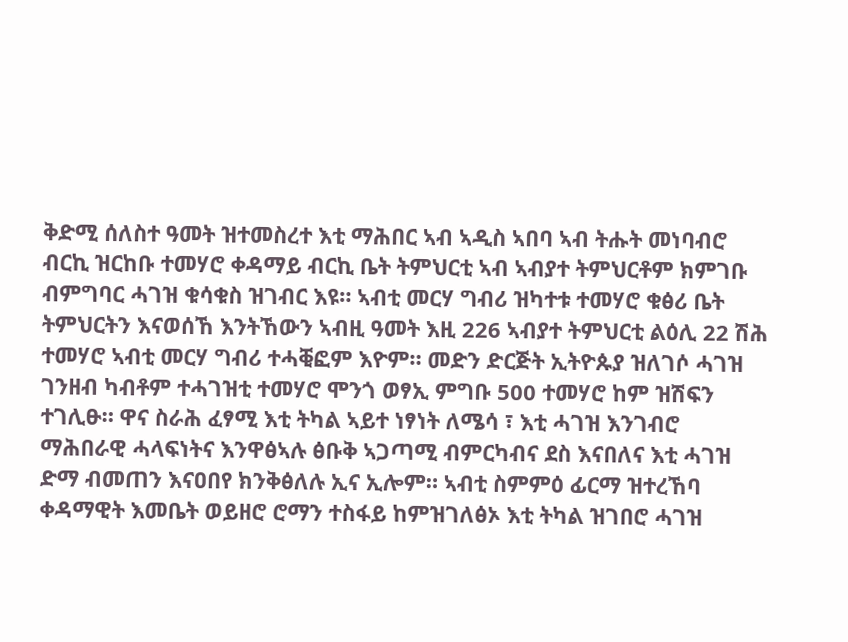ቅድሚ ሰለስተ ዓመት ዝተመስረተ እቲ ማሕበር ኣብ ኣዲስ ኣበባ ኣብ ትሑት መነባብሮ ብርኪ ዝርከቡ ተመሃሮ ቀዳማይ ብርኪ ቤት ትምህርቲ ኣብ ኣብያተ ትምህርቶም ክምገቡ ብምግባር ሓገዝ ቁሳቁስ ዝገብር እዩ። ኣብቲ መርሃ ግብሪ ዝካተቱ ተመሃሮ ቁፅሪ ቤት ትምህርትን እናወሰኸ እንትኸውን ኣብዚ ዓመት እዚ 226 ኣብያተ ትምህርቲ ልዕሊ 22 ሽሕ ተመሃሮ ኣብቲ መርሃ ግብሪ ተሓቒፎም እዮም። መድን ድርጅት ኢትዮጱያ ዝለገሶ ሓገዝ ገንዘብ ካብቶም ተሓገዝቲ ተመሃሮ ሞንጎ ወፃኢ ምግቡ 500 ተመሃሮ ከም ዝሽፍን ተገሊፁ። ዋና ስራሕ ፈፃሚ እቲ ትካል ኣይተ ነፃነት ለሜሳ ፣ እቲ ሓገዝ እንገብሮ ማሕበራዊ ሓላፍነትና እንዋፅኣሉ ፅቡቅ ኣጋጣሚ ብምርካብና ደስ እናበለና እቲ ሓገዝ ድማ ብመጠን እናዐበየ ክንቅፅለሉ ኢና ኢሎም። ኣብቲ ስምምዕ ፊርማ ዝተረኸባ ቀዳማዊት እመቤት ወይዘሮ ሮማን ተስፋይ ከምዝገለፅኦ እቲ ትካል ዝገበሮ ሓገዝ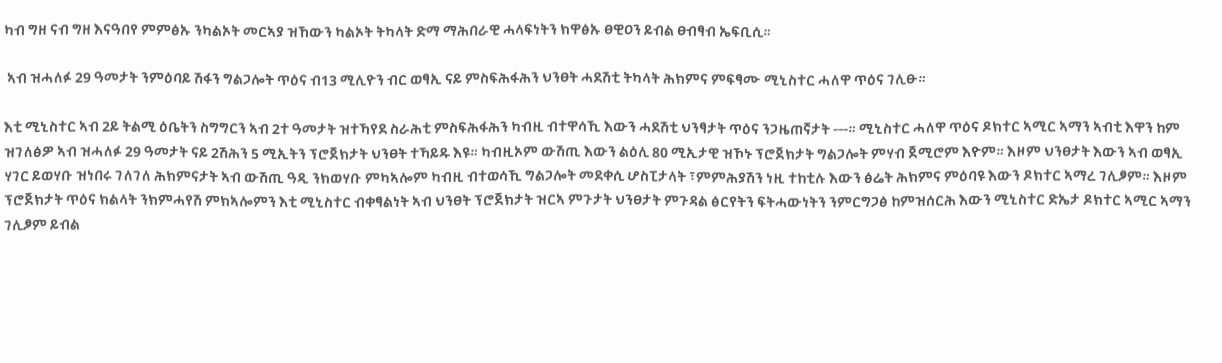ካብ ግዘ ናብ ግዘ እናዓበየ ምምፅኡ ንካልኦት መርኣያ ዝኸውን ካልኦት ትካላት ድማ ማሕበራዊ ሓላፍነትን ክዋፅኡ ፀዊዐን ይብል ፀብፃብ ኤፍቢሲ።

 ኣብ ዝሓለፉ 29 ዓመታት ንምዕባይ ሽፋን ግልጋሎት ጥዕና ብ13 ሚሊዮን ብር ወፃኢ ናይ ምስፍሕፋሕን ህንፀት ሓደሽቲ ትካላት ሕክምና ምፍፃሙ ሚኒስተር ሓለዋ ጥዕና ገሊፁ።

እቲ ሚኒስተር ኣብ 2ይ ትልሚ ዕቤትን ስግግርን ኣብ 2ተ ዓመታት ዝተኻየደ ስራሕቲ ምስፍሕፋሕን ካብዚ ብተዋሳኺ እውን ሓደሽቲ ህንፃታት ጥዕና ንጋዜጠኛታት ---። ሚኒስተር ሓለዋ ጥዕና ዶክተር ኣሚር ኣማን ኣብቲ እዋን ከም ዝገለፅዎ ኣብ ዝሓለፉ 29 ዓመታት ናይ 2ሽሕን 5 ሚኢትን ፕሮጀክታት ህንፀት ተኻይዱ እዩ። ካብዚኦም ውሽጢ እውን ልዕሊ 80 ሚኢታዊ ዝኾኑ ፕሮጀክታት ግልጋሎት ምሃብ ጀሚሮም እዮም። እዞም ህንፀታት እውን ኣብ ወፃኢ ሃገር ይወሃቡ ዝነበሩ ገለገለ ሕክምናታት ኣብ ውሽጢ ዓዲ ንክወሃቡ ምካኣሎም ካብዚ ብተወሳኺ ግልጋሎት መደቀሲ ሆስፒታላት ፣ምምሕያሽን ነዚ ተከቲሉ እውን ፅሬት ሕክምና ምዕባዩ እውን ዶክተር ኣማረ ገሊፆም። እዞም ፕሮጀክታት ጥዕና ክልላት ንክምሓየሽ ምክኣሎምን እቲ ሚኒስተር ብቀፃልነት ኣብ ህንፀት ፕሮጀክታት ዝርኣ ምጉታት ህንፀታት ምጉዳል ፅርየትን ፍትሓውነትን ንምርግጋፅ ከምዝሰርሕ እውን ሚኒስተር ድኤታ ዶክተር ኣሚር ኣማን ገሊፆም ይብል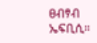ፀብፃብ ኤፍቢሲ።